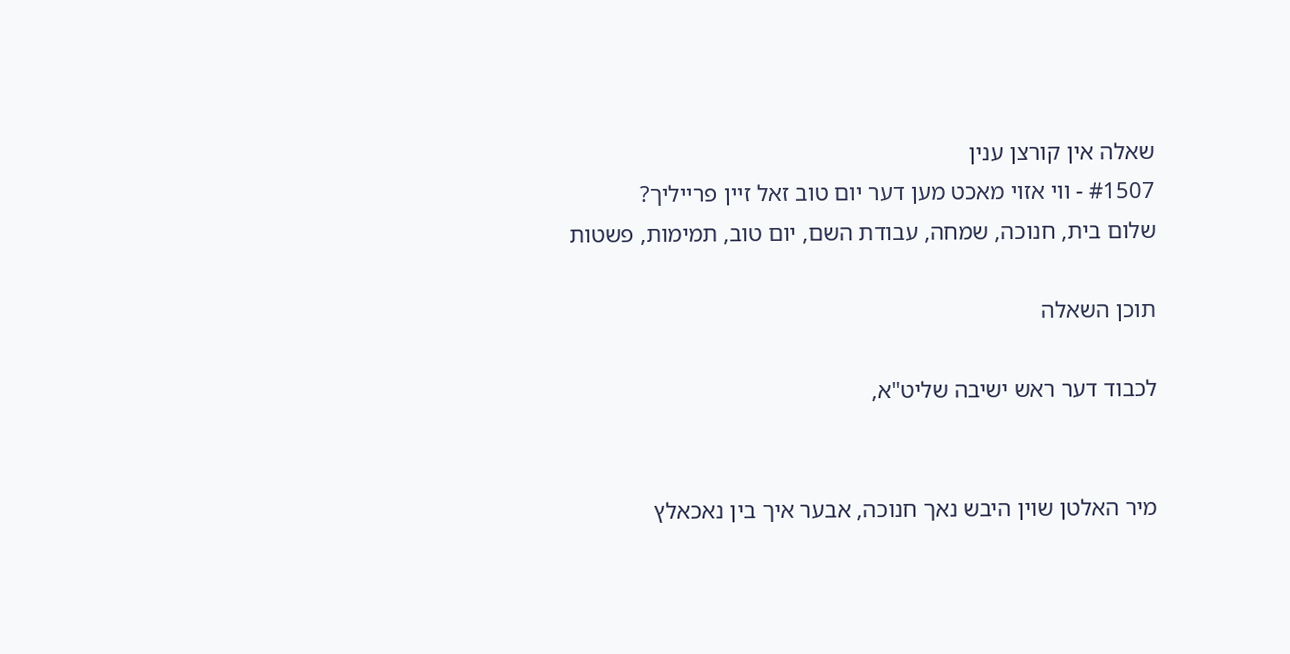שאלה אין קורצן ענין
#1507 - ווי אזוי מאכט מען דער יום טוב זאל זיין פרייליך?
שלום בית, חנוכה, שמחה, עבודת השם, יום טוב, תמימות, פשטות

תוכן השאלה

לכבוד דער ראש ישיבה שליט"א,


מיר האלטן שוין היבש נאך חנוכה, אבער איך בין נאכאלץ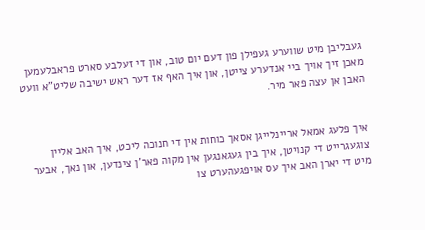געבליבן מיט שווערע געפילן פון דעם יום טוב, און די זעלבע סארט פראבלעמען מאכן זיך אויך ביי אנדערע צייטן, און איך האף אז דער ראש ישיבה שליט"א וועט האבן אן עצה פאר מיר.


איך פלעג אמאל אריינלייגן אסאך כוחות אין די חנוכה ליכט, איך האב אליין צוגעגרייט די קנויטן, איך בין געגאנגען אין מקוה פאר'ן צינדען, און נאך, אבער מיט די יארן האב איך עס אויפגעהערט צו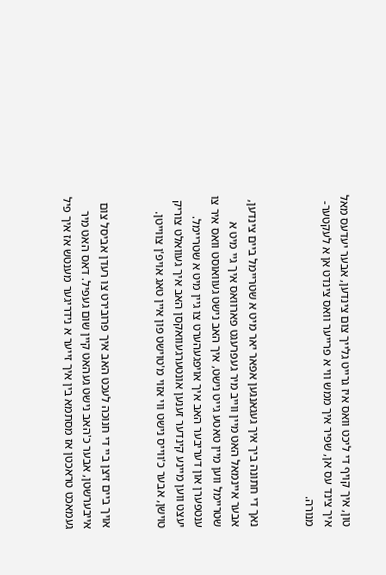טון, איך קויף די ליכט וואס איז גרייט גלייך צום צינדען, אבער יעדעס מאל איך צינד עס אן, שפיר איך ממש ווי א פרייער וואס צינדט אן א לעקטער-מנורה.


נאך די חתונה ביך איך געגאנגען אפאר יאר מיט א שטריימל ביים צינדען, אבער איינמאל האט מיין ווייב מיר געפרעגט פארוואס איך גיי מיט א שטריימל ווען מיין טאטע גייט נישט, איך האב נישט געוואוסט וואס איר צו ענטפערן און דעריבער האב איך אויפגעהערט צו גיין מיט א שטריימל. יעצט ווען מיינע קינדער זענען אונטערגעוואקסן האב איך געוואלט צוריק טוישן, אבער כ'ווייס נישט ווי אזוי מ'טוישט פון איין טאג אויפ'ן צווייטן.


אויך ביים זיצן ביי די חנוכה לעכט האב איך פרובירט צו רעדן אביסל צום אייבערשטן, אבער כ'האב נישט געהאט קיין שום געפיל. דאס האט מיר געמאכט טראכטן אז מסתמא בין איך זייער א נידריגער מענטש אז איך פיל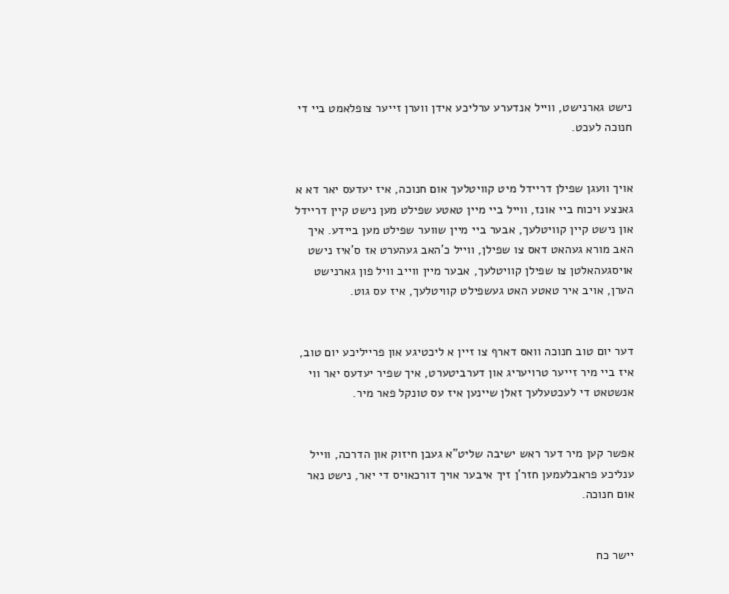נישט גארנישט, ווייל אנדערע ערליכע אידן ווערן זייער צופלאמט ביי די חנוכה לעכט.


אויך וועגן שפילן דריידל מיט קוויטלעך אום חנוכה, איז יעדעס יאר דא א גאנצע ויכוח ביי אונז, ווייל ביי מיין טאטע שפילט מען נישט קיין דריידל און נישט קיין קוויטלעך, אבער ביי מיין שווער שפילט מען ביידע. איך האב מורא געהאט דאס צו שפילן, ווייל כ'האב געהערט אז ס'איז נישט אויסגעהאלטן צו שפילן קוויטלעך, אבער מיין ווייב וויל פון גארנישט הערן, אויב איר טאטע האט געשפילט קוויטלעך, איז עס גוט.


דער יום טוב חנוכה וואס דארף צו זיין א ליכטיגע און פרייליכע יום טוב, איז ביי מיר זייער טרויעריג און דערביטערט, איך שפיר יעדעס יאר ווי אנשטאט די לעכטעלעך זאלן שיינען איז עס טונקל פאר מיר.


אפשר קען מיר דער ראש ישיבה שליט"א געבן חיזוק און הדרכה, ווייל ענליכע פראבלעמען חזר'ן זיך איבער אויך דורכאויס די יאר, נישט נאר אום חנוכה.


יישר כח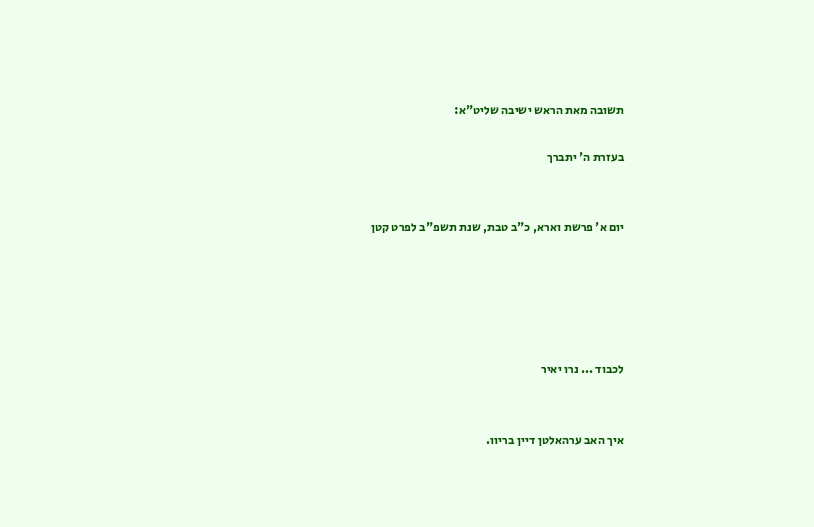תשובה מאת הראש ישיבה שליט"א:

בעזרת ה' יתברך


יום א' פרשת וארא, כ"ב טבת, שנת תשפ"ב לפרט קטן





לכבוד ... נרו יאיר


איך האב ערהאלטן דיין בריוו.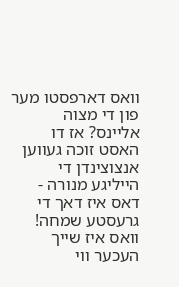וואס דארפסטו מער פון די מצוה אליינס? אז דו האסט זוכה געווען אנצוצינדן די הייליגע מנורה - דאס איז דאך די גרעסטע שמחה! וואס איז שייך העכער ווי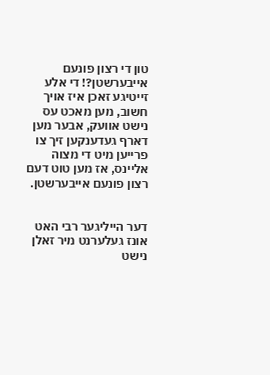טון די רצון פונעם אייבערשטן?! די אלע זייטיגע זאכן איז אויך חשוב, מען מאכט עס נישט אוועק, אבער מען דארף געדענקען זיך צו פרייען מיט די מצוה אליינס, אז מען טוט דעם רצון פונעם אייבערשטן.


דער הייליגער רבי האט אונז געלערנט מיר זאלן נישט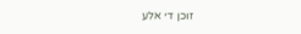זוכן די אלע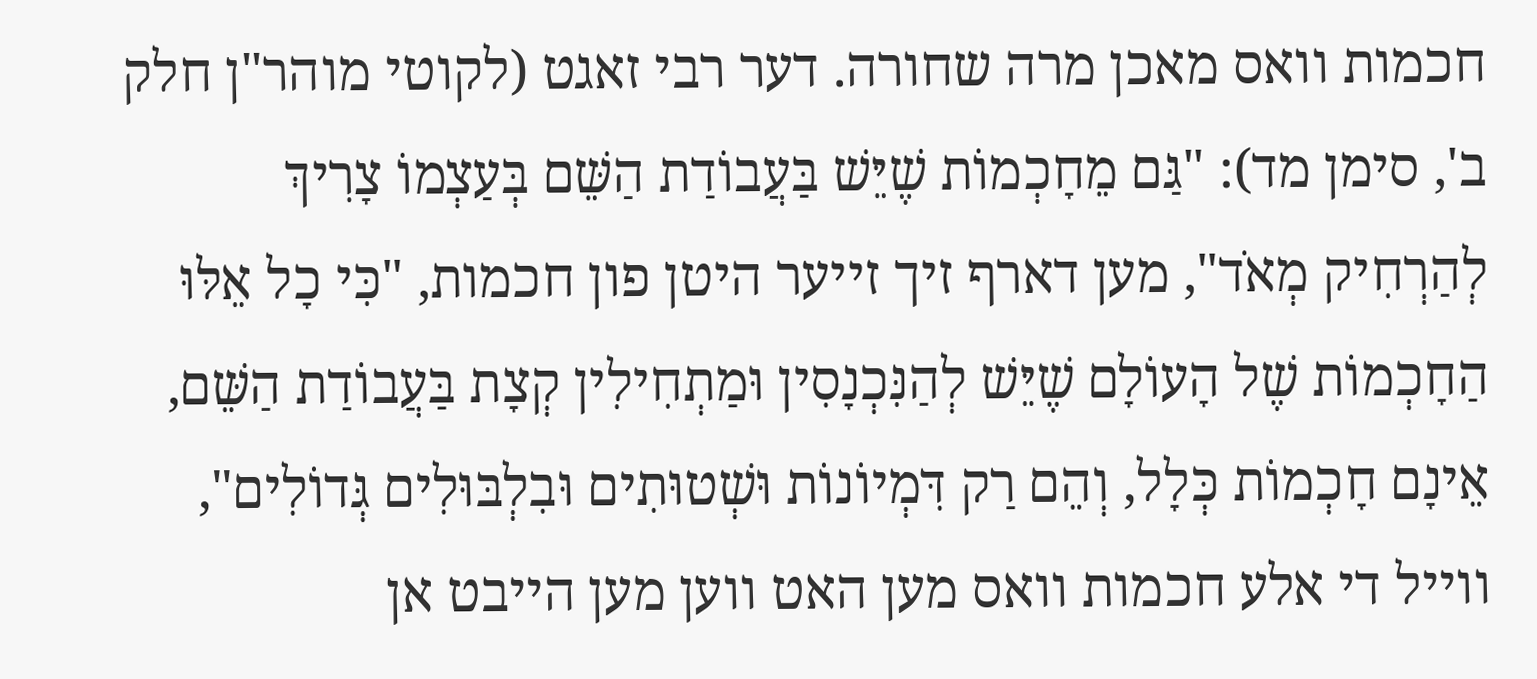חכמות וואס מאכן מרה שחורה. דער רבי זאגט (לקוטי מוהר"ן חלק ב', סימן מד): "גַּם מֵחָכְמוֹת שֶׁיֵּשׁ בַּעֲבוֹדַת הַשֵּׁם בְּעַצְמוֹ צָרִיךְ לְהַרְחִיק מְאֹד", מען דארף זיך זייער היטן פון חכמות, "כִּי כָל אֵלּוּ הַחָכְמוֹת שֶׁל הָעוֹלָם שֶׁיֵּשׁ לְהַנִּכְנָסִין וּמַתְחִילִין קְצָת בַּעֲבוֹדַת הַשֵּׁם, אֵינָם חָכְמוֹת כְּלָל, וְהֵם רַק דִּמְיוֹנוֹת וּשְׁטוּתִים וּבִלְבּוּלִים גְּדוֹלִים", ווייל די אלע חכמות וואס מען האט ווען מען הייבט אן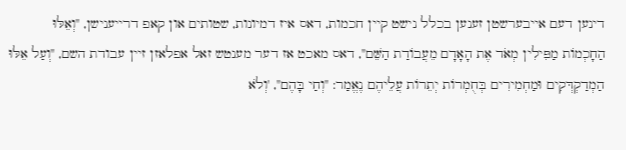דינען דעם אייבערשטן זענען בכלל נישט קיין חכמות, דאס איז דמיונות, שטותים און קאפ דרייענישן, "וְאֵלּוּ הַחָכְמוֹת מַפִּילִין מְאֹד אֶת הָאָדָם מֵעֲבוֹדַת הַשֵּׁם", דאס מאכט אז דער מענטש זאל אפלאזן זיין עבודת השם, "וְעַל אֵלּוּ הַמְדַקְדְּקִים וּמַחְמִירִים בְּחֻמְרוֹת יְתֵרוֹת עֲלֵיהֶם נֶאֱמַר: "וְחַי בָּהֶם", 'וְלֹא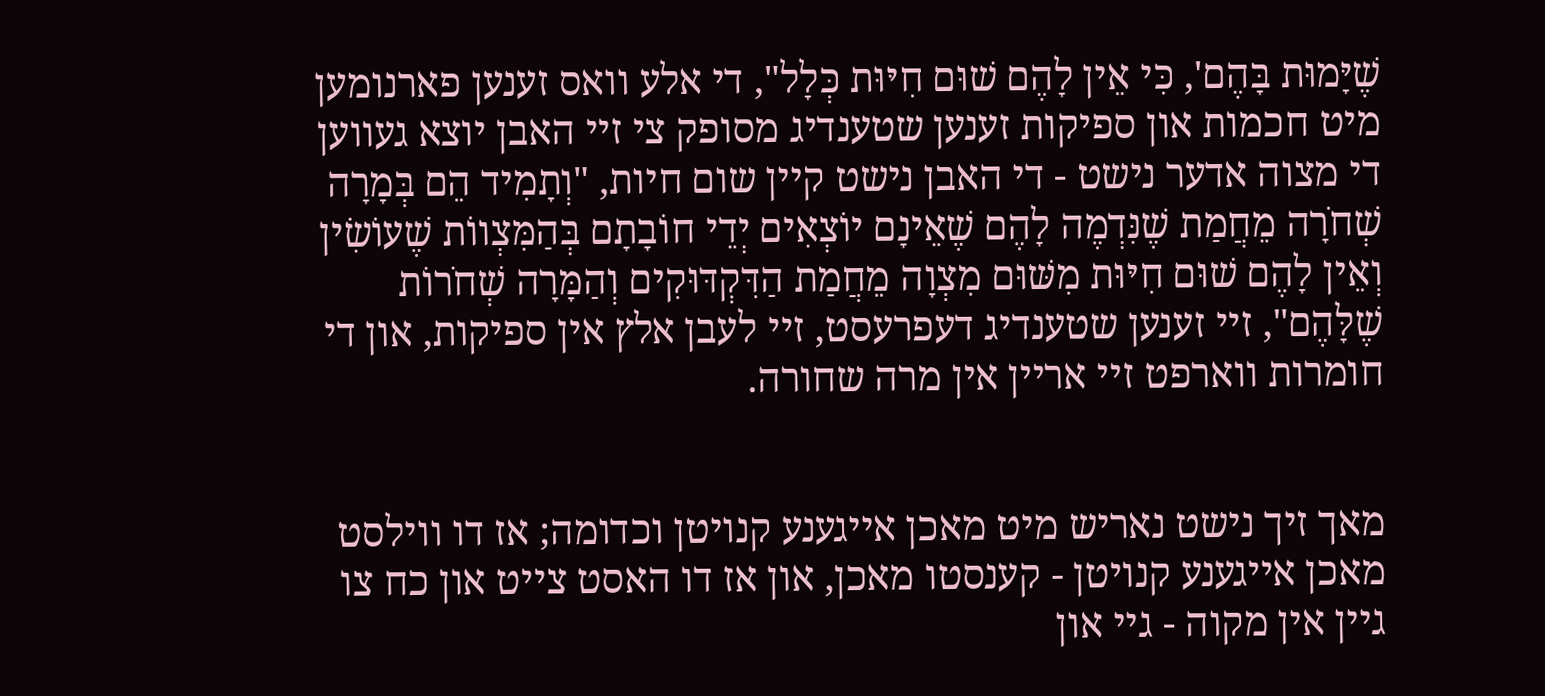שֶׁיָּמוּת בָּהֶם', כִּי אֵין לָהֶם שׁוּם חִיּוּת כְּלָל", די אלע וואס זענען פארנומען מיט חכמות און ספיקות זענען שטענדיג מסופק צי זיי האבן יוצא געווען די מצוה אדער נישט - די האבן נישט קיין שום חיות, "וְתָמִיד הֵם בְּמָרָה שְׁחֹרָה מֵחֲמַת שֶׁנִּדְמֶה לָהֶם שֶׁאֵינָם יוֹצְאִים יְדֵי חוֹבָתָם בְּהַמִּצְווֹת שֶׁעוֹשִׂין וְאֵין לָהֶם שׁוּם חִיּוּת מִשּׁוּם מִצְוָה מֵחֲמַת הַדִּקְדּוּקִים וְהַמָּרָה שְׁחֹרוֹת שֶׁלָּהֶם", זיי זענען שטענדיג דעפרעסט, זיי לעבן אלץ אין ספיקות, און די חומרות ווארפט זיי אריין אין מרה שחורה.


מאך זיך נישט נאריש מיט מאכן אייגענע קנויטן וכדומה; אז דו ווילסט מאכן אייגענע קנויטן - קענסטו מאכן, און אז דו האסט צייט און כח צו גיין אין מקוה - גיי און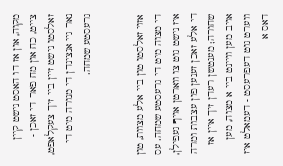מקוה, און אז דו האסט נישט קיין צייט, כח און מח פאר די זאכן - זאלסטו נישט זיין ביי זיך צעקלאפט, נאר גיי אנצינדן די מנורה מיט די גרעסטע שמחה.


אזוי זאלסטו טון ביי אלע מצוות, טון די מצוה מיט די גרעסטע שמחה. עס איז נישט גוט צו ווארטן אויף געפילן, די אלע זאכן זענען פון עצבות ומרה שחורה; מענטשן רעדן זיך איין אז אויב מען וויינט ביי א מצוה, מען ווערט גוט דעפרעסט - דעמאלט איז דאס א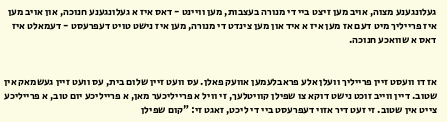געלונגענע מצוה, אויב מען זיצט ביי די מנורה בעצבות, מען וויינט - דאס איז א געלונגענע חנוכה, און אויב מען איז פרייליך מיט דעם אז מען איז א איד און מען צינדט די מנורה, מען איז נישט טויט דעפרעסט - דעמאלט איז דאס א שוואכע חנוכה.


אז דו וועסט זיין פרייליך וועלן אלע פראבלעמען אוועק פאלן. עס וועט זיין שלום בית, עס וועט זיין געשמאק אין שטוב. דיין ווייב זוכט נישט דוקא צו שפילן קוויטלעך, זי וויל א פרייליכער מאן, א פרייליכע יום טוב, א פרייליכע צייט אין שטוב. זי זעט דיר אזוי דעפרעסט ביי די ליכט, זאגט זי: "קום שפילן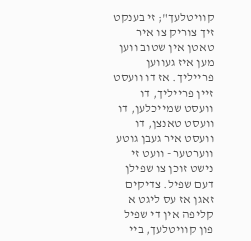קוויטלעך"; זי בענקט זיך צוריק צו איר טאטן אין שטוב ווען מען איז געווען פרייליך. אז דו וועסט זיין פרייליך, דו וועסט שמייכלען, דו וועסט טאנצן, דו וועסט איר געבן גוטע ווערטער - וועט זי נישט זוכן צו שפילן דעם שפיל. צדיקים זאגן אז עס ליגט א קליפה אין די שפיל פון קוויטלעך, ביי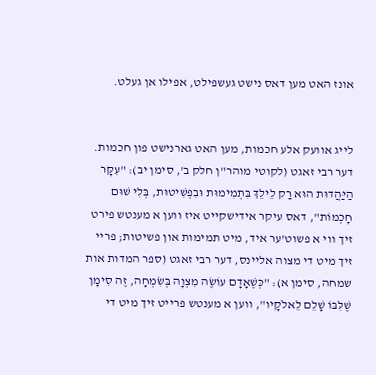אונז האט מען דאס נישט געשפילט, אפילו אן געלט.


לייג אוועק אלע חכמות, מען האט גארנישט פון חכמות. דער רבי זאגט (לקוטי מוהר"ן חלק ב', סימן יב): "עִקָּר הַיַּהֲדוּת הוּא רַק לֵילֵךְ בִּתְמִימוּת וּבִפְשִׁיטוּת, בְּלִי שׁוּם חָכְמוֹת", דאס עיקר אידישקייט איז ווען א מענטש פירט זיך ווי א פשוט'ער איד, מיט תמימות און פשיטות; פריי זיך מיט די מצוה אליינס, דער רבי זאגט (ספר המדות אות שמחה, סימן א): "כְּשֶׁאָדָם עוֹשֶׂה מִצְוָה בְּשִׂמְחָה, זֶה סִימָן שֶׁלִּבּוֹ שָׁלֵם לֵאלֹקָיו", ווען א מענטש פרייט זיך מיט די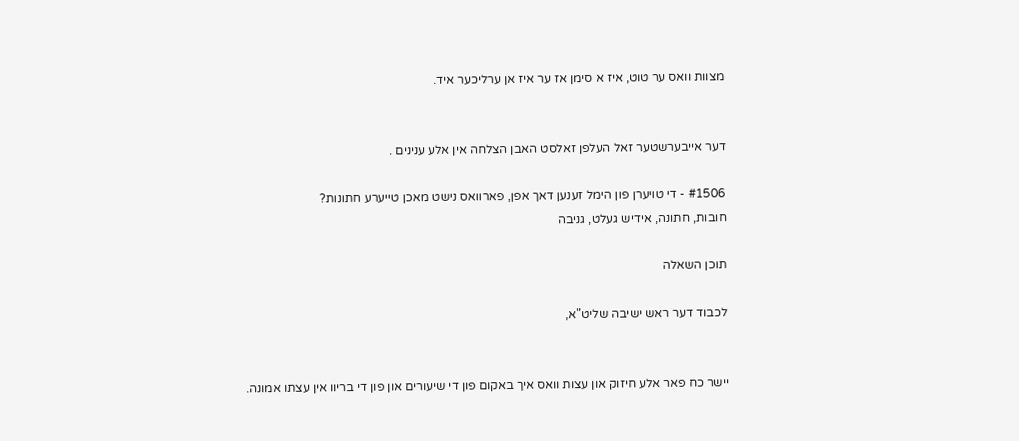מצוות וואס ער טוט, איז א סימן אז ער איז אן ערליכער איד.


דער אייבערשטער זאל העלפן זאלסט האבן הצלחה אין אלע ענינים .

#1506 - די טויערן פון הימל זענען דאך אפן, פארוואס נישט מאכן טייערע חתונות?
חובות, חתונה, אידיש געלט, גניבה

תוכן השאלה

לכבוד דער ראש ישיבה שליט"א,


יישר כח פאר אלע חיזוק און עצות וואס איך באקום פון די שיעורים און פון די בריוו אין עצתו אמונה.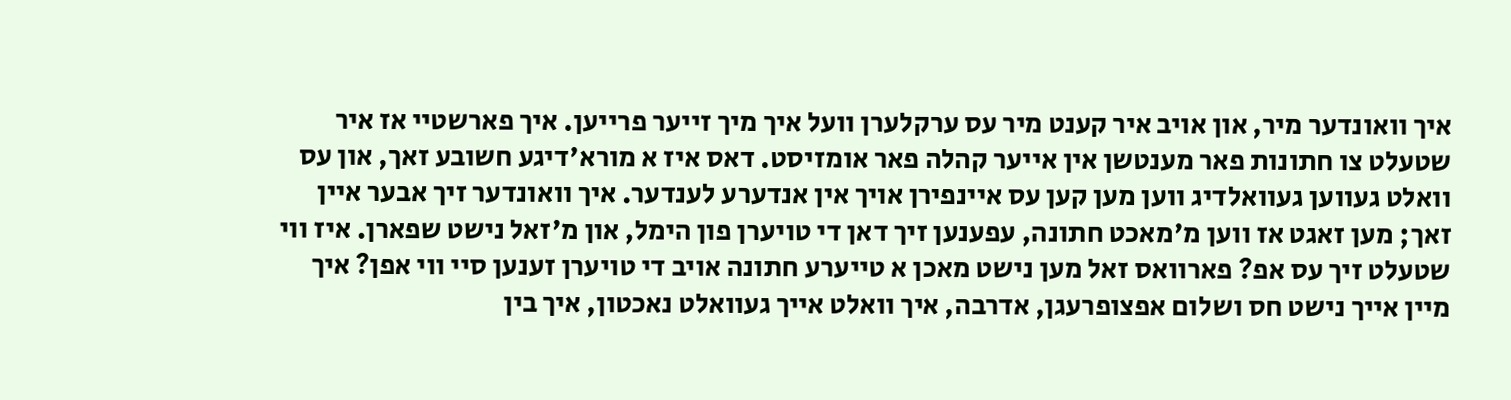איך וואונדער מיר, און אויב איר קענט מיר עס ערקלערן וועל איך מיך זייער פרייען. איך פארשטיי אז איר שטעלט צו חתונות פאר מענטשן אין אייער קהלה פאר אומזיסט. דאס איז א מורא'דיגע חשובע זאך, און עס וואלט געווען געוואלדיג ווען מען קען עס איינפירן אויך אין אנדערע לענדער. איך וואונדער זיך אבער איין זאך; מען זאגט אז ווען מ'מאכט חתונה, עפענען זיך דאן די טויערן פון הימל, און מ'זאל נישט שפארן. איז ווי שטעלט זיך עס אפ? פארוואס זאל מען נישט מאכן א טייערע חתונה אויב די טויערן זענען סיי ווי אפן? איך מיין אייך נישט חס ושלום אפצופרעגן, אדרבה, איך וואלט אייך געוואלט נאכטון, איך בין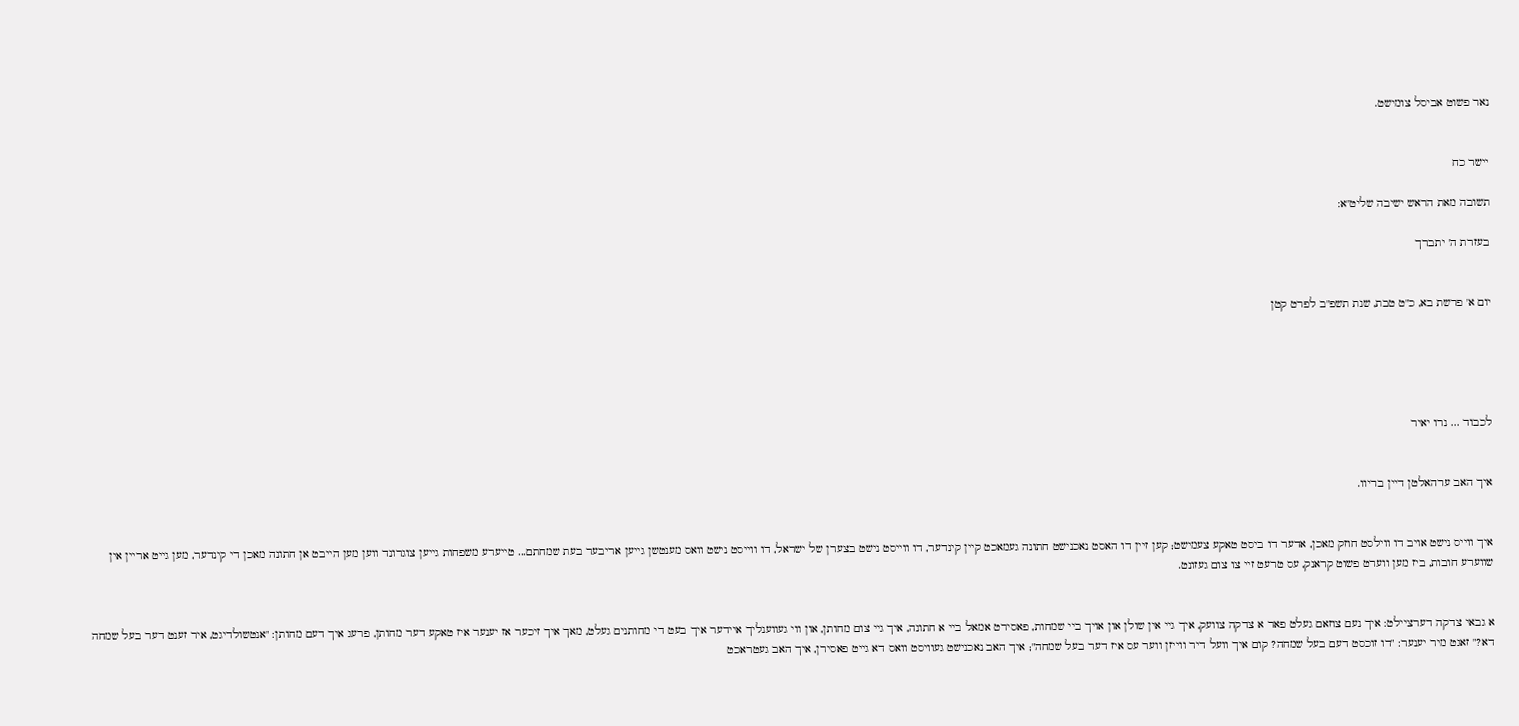נאר פשוט אביסל צומישט.


יישר כח

תשובה מאת הראש ישיבה שליט"א:

בעזרת ה' יתברך


יום א' פרשת בא, כ"ט טבת, שנת תשפ"ב לפרט קטן





לכבוד ... נרו יאיר


איך האב ערהאלטן דיין בריוו.


איך ווייס נישט אויב דו ווילסט חוזק מאכן, אדער דו ביסט טאקע צעמישט; קען זיין דו האסט נאכנישט חתונה געמאכט קיין קינדער, דו ווייסט נישט בצערן של ישראל, דו ווייסט נישט וואס מענטשן גייען אריבער בעת שמחתם... טייערע משפחות גייען צוגרונד ווען מען הייבט אן חתונה מאכן די קינדער, מען גייט אריין אין שווערע חובות, ביז מען ווערט פשוט קראנק, עס טרעט זיי צו צום געזונט.


א גבאי צדקה דערציילט: איך נעם צוזאם געלט פאר א צדקה צוועק, איך גיי אין שולן און אויך ביי שמחות, פאסירט אמאל ביי א חתונה, איך גיי צום מחותן, און ווי געווענליך איידער איך בעט די מחותנים געלט, מאך איך זיכער אז יענער איז טאקע דער מחותן, פרעג איך דעם מחותן: "אנטשולדיגט, איר זענט דער בעל שמחה דא?" זאגט מיר יענער: "דו זוכסט דעם בעל שמחה? קום איך וועל דיר ווייזן ווער עס איז דער בעל שמחה"; איך האב נאכנישט געוויסט וואס דא גייט פאסירן, איך האב געטראכט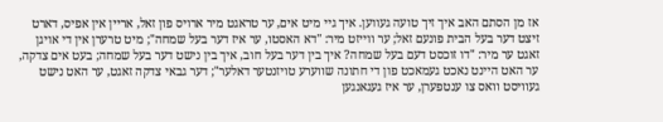אז מן הסתם האב איך זיך טועה געווען. איך גיי מיט אים, ער טראגט מיר ארויס פון זאל, אריין אין אפיס, דארט זיצט דער בעל הבית פונעם זאל; ער ווייזט מיר: "דא האסטו, ער איז דער בעל שמחה"; מיט טרערן אין די אויגן זאגט ער מיר: "דו זוכסט דעם בעל שמחה? איך בין דער בעל חוב, איך בין נישט דער בעל שמחה; בעט אים צדקה, ער האט היינט נאכט געמאכט פון די חתונה שווערע טויזנטער דאלער"; דער גבאי צדקה זאגט, ער האט נישט געוויסט וואס צו ענטפערן, ער איז געגאנגען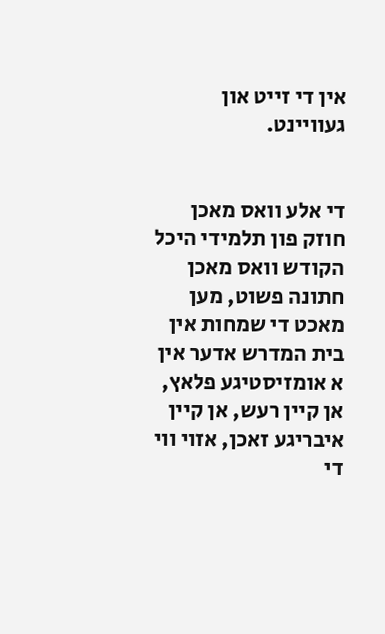אין די זייט און געוויינט.


די אלע וואס מאכן חוזק פון תלמידי היכל הקודש וואס מאכן חתונה פשוט, מען מאכט די שמחות אין בית המדרש אדער אין א אומזיסטיגע פלאץ, אן קיין רעש, אן קיין איבריגע זאכן, אזוי ווי די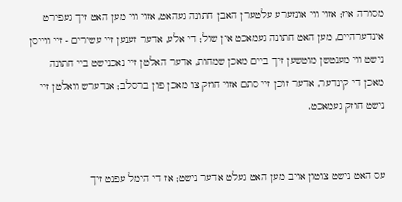מסורה איז; אזוי ווי אונזערע עלטערן האבן חתונה געהאט, אזוי ווי מען האט זיך געפירט אינדערהיים, מען האט חתונה געמאכט אין שול; די אלע, אדער זענען זיי עשירים - זיי ווייסן נישט ווי מענטשן מוטשען זיך ביים מאכן שמחות, אדער האלטן זיי נאכנישט ביי חתונה מאכן די קינדער, אדער זוכן זיי סתם אזוי חוזק צו מאכן פון ברסלב; אנדערש וואלטן זיי נישט חוזק געמאכט.


עס האט נישט צוטון אויב מען האט געלט אדער נישט; אז די הימל עפנט זיך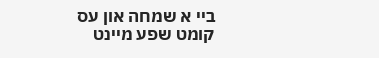ביי א שמחה און עס קומט שפע מיינט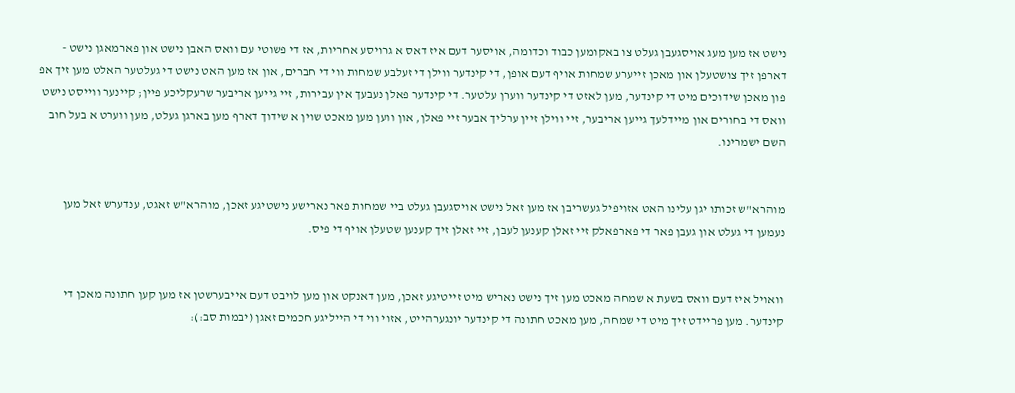נישט אז מען מעג אויסגעבן געלט צו באקומען כבוד וכדומה, אויסער דעם איז דאס א גרויסע אחריות, אז די פשוטי עם וואס האבן נישט און פארמאגן נישט - דארפן זיך צושטעלן און מאכן זייערע שמחות אויף דעם אופן, די קינדער ווילן די זעלבע שמחות ווי די חברים, און אז מען האט נישט די געלטער האלט מען זיך אפ פון מאכן שידוכים מיט די קינדער, מען לאזט די קינדער ווערן עלטער. די קינדער פאלן נעבעך אין עבירות, זיי גייען אריבער שרעקליכע פיין; קיינער ווייסט נישט וואס די בחורים און מיידלעך גייען אריבער, זיי ווילן זיין ערליך אבער זיי פאלן, און ווען מען מאכט שוין א שידוך דארף מען בארגן געלט, מען ווערט א בעל חוב השם ישמרינו.


מוהרא"ש זכותו יגן עלינו האט אזויפיל געשריבן אז מען זאל נישט אויסגעבן געלט ביי שמחות פאר נארישע נישטיגע זאכן, מוהרא"ש זאגט, ענדערש זאל מען נעמען די געלט און געבן פאר די פארפאלק זיי זאלן קענען לעבן, זיי זאלן זיך קענען שטעלן אויף די פיס.


וואויל איז דעם וואס בשעת א שמחה מאכט מען זיך נישט נאריש מיט זייטיגע זאכן, מען דאנקט און מען לויבט דעם אייבערשטן אז מען קען חתונה מאכן די קינדער. מען פריידט זיך מיט די שמחה, מען מאכט חתונה די קינדער יונגערהייט, אזוי ווי די הייליגע חכמים זאגן (יבמות סב:):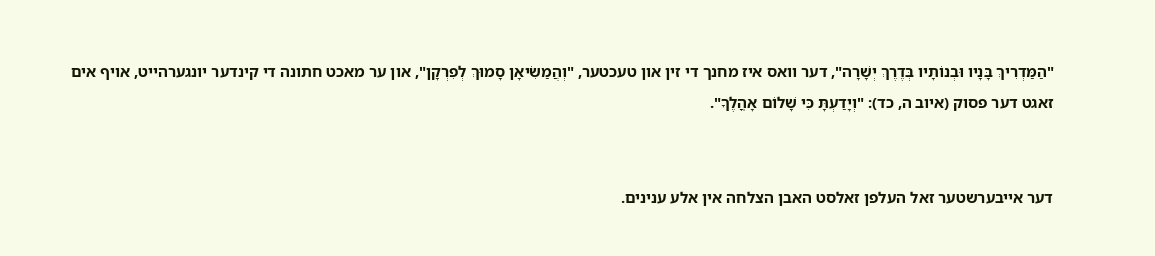"הַמַּדְרִיךְ בָּנָיו וּבְנוֹתָיו בְּדֶרֶךְ יְשָׁרָה", דער וואס איז מחנך די זין און טעכטער, "וְהֲמַשִׂיאָן סָמוּךְ לְפִרְקָן", און ער מאכט חתונה די קינדער יונגערהייט, אויף אים זאגט דער פסוק (איוב ה, כד): "וְיָדַעְתָּ כִּי שָׁלוֹם אָהֳלֶךָ".


דער אייבערשטער זאל העלפן זאלסט האבן הצלחה אין אלע ענינים.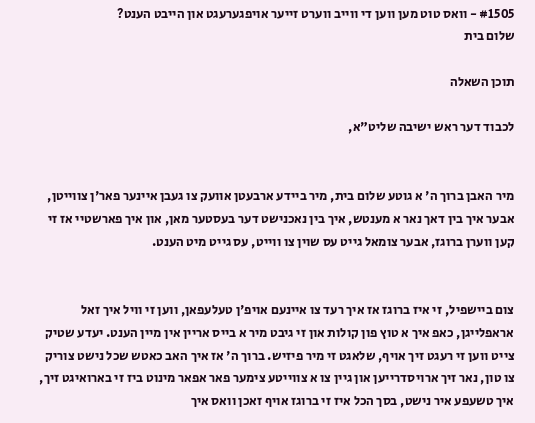#1505 - וואס טוט מען ווען די ווייב ווערט זייער אויפגערעגט און הייבט הענט?
שלום בית

תוכן השאלה

לכבוד דער ראש ישיבה שליט"א,


מיר האבן ברוך ה' א גוטע שלום בית, מיר ביידע ארבעטן אוועק צו געבן איינער פאר'ן צווייטן, אבער איך בין דאך נאר א מענטש, איך בין נאכנישט דער בעסטער מאן, און איך פארשטיי אז זי קען ווערן ברוגז, אבער צומאל גייט עס שוין צו ווייט, עס גייט מיט הענט.


צום ביישפיל, זי איז ברוגז אז איך רעד צו איינעם אויפ'ן טעלעפאן, ווען זי וויל איך זאל אראפלייגן, כאפ איך א טוץ פון קולות און זי גיבט מיר א בייס אריין אין מיין הענט. יעדע שטיק צייט ווען זי רעגט זיך אויף, שלאגט זי מיר פיזיש. ברוך ה' אז איך האב כאטש שכל נישט צוריק צו טון, נאר זיך ארויסדרייען און גיין צו א צווייטע צימער פאר אפאר מינוט ביז זי בארואיגט זיך, איך טשעפע איר נישט, בסך הכל איז זי ברוגז אויף זאכן וואס איך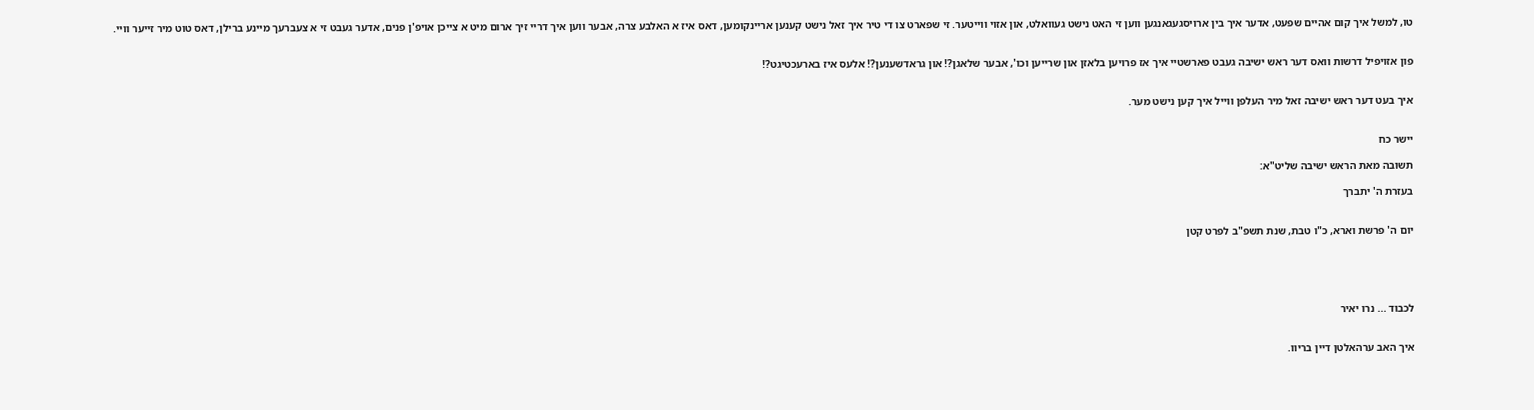טו, למשל איך קום אהיים שפעט, אדער איך בין ארויסגעגאנגען ווען זי האט נישט געוואלט, און אזוי ווייטער. זי שפארט צו די טיר איך זאל נישט קענען אריינקומען, דאס איז א האלבע צרה, אבער ווען איך דריי זיך ארום מיט א צייכן אויפ'ן פנים, אדער געבט זי א צעברעך מיינע ברילן, דאס טוט מיר זייער וויי.


פון אזויפיל דרשות וואס דער ראש ישיבה געבט פארשטיי איך אז פרויען בלאזן און שרייען וכו', אבער שלאגן?! און גראדשענען?! אלעס איז בארעכטיגט?!


איך בעט דער ראש ישיבה זאל מיר העלפן ווייל איך קען נישט מער.


יישר כח

תשובה מאת הראש ישיבה שליט"א:

בעזרת ה' יתברך


יום ה' פרשת וארא, כ"ו טבת, שנת תשפ"ב לפרט קטן





לכבוד ... נרו יאיר


איך האב ערהאלטן דיין בריוו.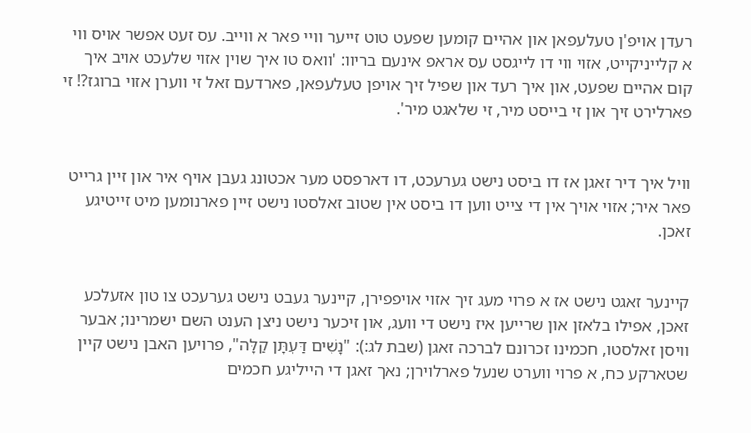רעדן אויפ'ן טעלעפאן און אהיים קומען שפעט טוט זייער וויי פאר א ווייב. עס זעט אפשר אויס ווי א קלייניקייט, אזוי ווי דו לייגסט עס אראפ אינעם בריוו: 'וואס טו איך שוין אזוי שלעכט אויב איך קום אהיים שפעט, און איך רעד און שפיל זיך אויפן טעלעפאן, פארדעם זאל זי ווערן אזוי ברוגז?! זי פארלירט זיך און זי בייסט מיר, זי שלאגט מיר'.


וויל איך דיר זאגן אז דו ביסט נישט גערעכט, דו דארפסט מער אכטונג געבן אויף איר און זיין גרייט פאר איר; אזוי אויך אין די צייט ווען דו ביסט אין שטוב זאלסטו נישט זיין פארנומען מיט זייטיגע זאכן.


קיינער זאגט נישט אז א פרוי מעג זיך אזוי אויפפירן, קיינער געבט נישט גערעכט צו טון אזעלכע זאכן, אפילו בלאזן און שרייען איז נישט די וועג, און זיכער נישט ניצן הענט השם ישמרינו; אבער וויסן זאלסטו, חכמינו זכרונם לברכה זאגן (שבת לג:): "נָשִׁים דַּעְתָּן קַלָּה", פרויען האבן נישט קיין שטארקע כח, א פרוי ווערט שנעל פארלוירן; נאך זאגן די הייליגע חכמים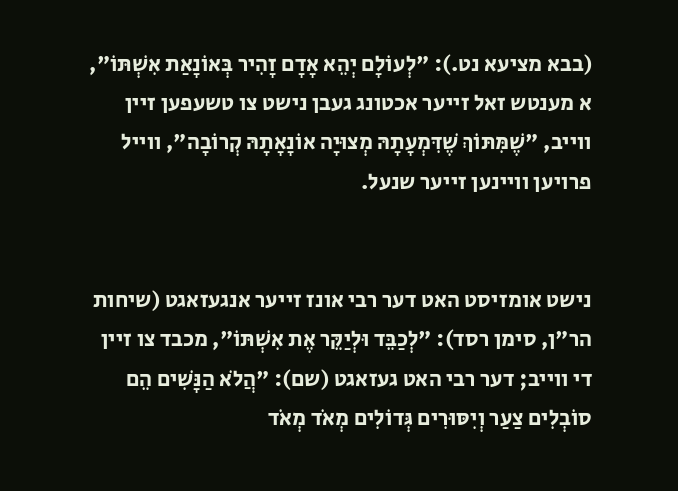(בבא מציעא נט.): "לְעוֹלָם יְהֵא אָדָם זָהִיר בְּאוֹנָאַת אִשְׁתּוֹ", א מענטש זאל זייער אכטונג געבן נישט צו טשעפען זיין ווייב, "שֶׁמִּתּוֹךְ שֶׁדִּמְעָתָהּ מְצוּיָה אוֹנָאָתָהּ קְרוֹבָה", ווייל פרויען וויינען זייער שנעל.


נישט אומזיסט האט דער רבי אונז זייער אנגעזאגט (שיחות הר"ן, סימן רסד): "לְכַבֵּד וּלְיַקֵּר אֶת אִשְׁתּוֹ", מכבד צו זיין די ווייב; דער רבי האט געזאגט (שם): "הֲלֹא הַנָּשִׁים הֵם סוֹבְלִים צַעַר וְיִסּוּרִים גְּדוֹלִים מְאֹד מְאֹד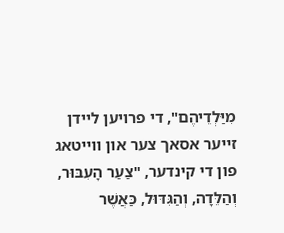מִיַּלְדֵיהֶם", די פרויען ליידן זייער אסאך צער און ווייטאג פון די קינדער, "צַעַר הָעִבּוּר, וְהַלֵּדָה, וְהַגִּדּוּל, כַּאֲשֶׁר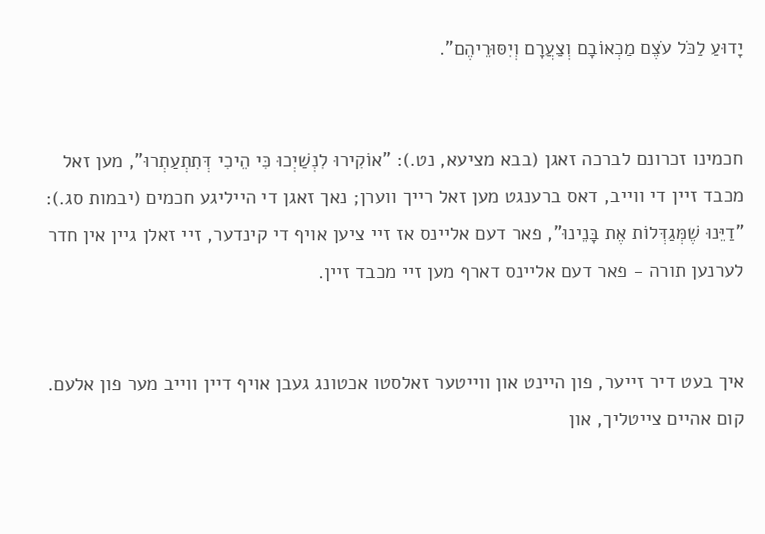יָדוּעַ לַכֹּל עֹצֶם מַכְאוֹבָם וְצַעֲרָם וְיִסּוּרֵיהֶם".


חכמינו זכרונם לברכה זאגן (בבא מציעא, נט.): "אוֹקִירוּ לִנְשַׁיְכוּ כִּי הֵיכִי דְּתִתְעַתְרוּ", מען זאל מכבד זיין די ווייב, דאס ברענגט מען זאל רייך ווערן; נאך זאגן די הייליגע חכמים (יבמות סג.): "דַיֵּנוּ שֶׁמְּגַדְּלוֹת אֶת בָּנֵינוּ", פאר דעם אליינס אז זיי ציען אויף די קינדער, זיי זאלן גיין אין חדר לערנען תורה - פאר דעם אליינס דארף מען זיי מכבד זיין.


איך בעט דיר זייער, פון היינט און ווייטער זאלסטו אכטונג געבן אויף דיין ווייב מער פון אלעם. קום אהיים צייטליך, און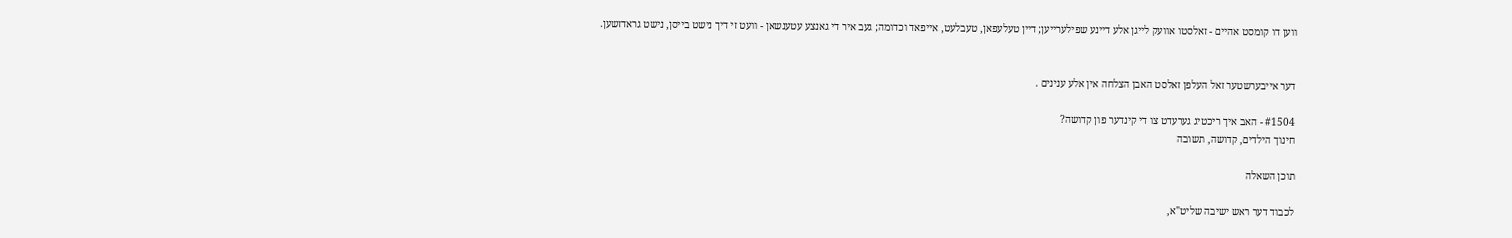ווען דו קומסט אהיים - זאלסטו אוועק לייגן אלע דיינע שפילערייען; דיין טעלעפאן, טעבלעט, אייפאד וכדומה; געב איר די גאנצע עטענשאן - וועט זי דיך נישט בייסן, נישט גראדזשען.


דער אייבערשטער זאל העלפן זאלסט האבן הצלחה אין אלע ענינים .

#1504 - האב איך ריכטיג גערעדט צו די קינדער פון קדושה?
חינוך הילדים, קדושה, תשובה

תוכן השאלה

לכבוד דער ראש ישיבה שליט"א,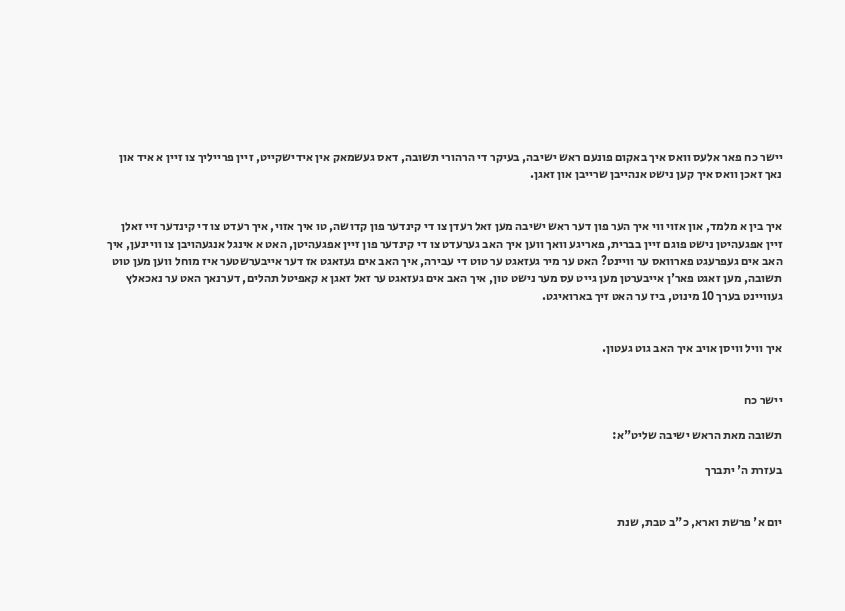יישר כח פאר אלעס וואס איך באקום פונעם ראש ישיבה, בעיקר די הרהורי תשובה, דאס געשמאק אין אידישקייט, זיין פרייליך צו זיין א איד און נאך זאכן וואס איך קען נישט אנהייבן שרייבן און זאגן.


איך בין א מלמד, און אזוי ווי איך הער פון דער ראש ישיבה מען זאל רעדן צו די קינדער פון קדושה, טו איך אזוי, איך רעדט צו די קינדער זיי זאלן זיין אפגעהיטן נישט פוגם זיין בברית, פאריגע וואך ווען איך האב גערעדט צו די קינדער פון זיין אפגעהיטן, האט א אינגל אנגעהויבן צו וויינען, איך האב אים געפרעגט פארוואס ער וויינט? האט ער מיר געזאגט ער טוט די עבירה, איך האב אים געזאגט אז דער אייבערשטער איז מוחל ווען מען טוט תשובה, מען זאגט פאר'ן אייבערטן מען גייט עס מער נישט טון, איך האב אים געזאגט ער זאל זאגן א קאפיטל תהלים, דערנאך האט ער נאכאלץ געוויינט בערך 10 מינוט, ביז ער האט זיך בארואיגט.


איך וויל וויסן אויב איך האב גוט געטון.


יישר כח

תשובה מאת הראש ישיבה שליט"א:

בעזרת ה' יתברך


יום א' פרשת וארא, כ"ב טבת, שנת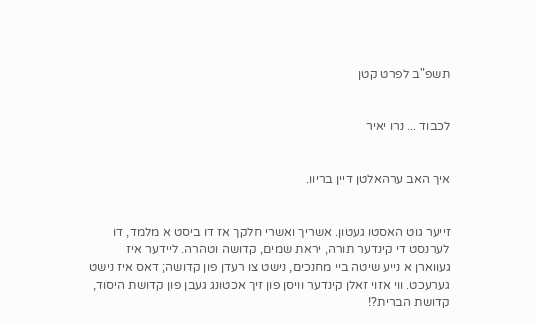תשפ"ב לפרט קטן


לכבוד ... נרו יאיר


איך האב ערהאלטן דיין בריוו.


זייער גוט האסטו געטון. אשריך ואשרי חלקך אז דו ביסט א מלמד, דו לערנסט די קינדער תורה, יראת שמים, קדושה וטהרה. ליידער איז געווארן א נייע שיטה ביי מחנכים, נישט צו רעדן פון קדושה; דאס איז נישט גערעכט. ווי אזוי זאלן קינדער וויסן פון זיך אכטונג געבן פון קדושת היסוד, קדושת הברית?!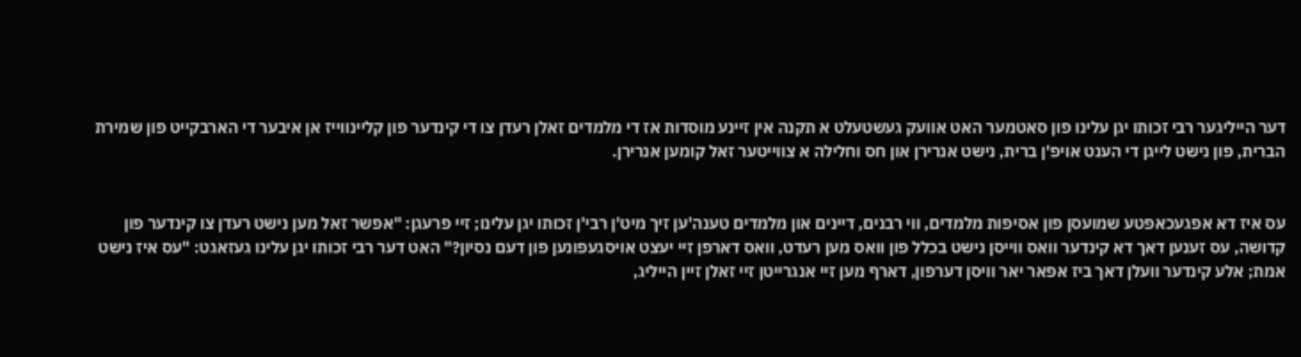דער הייליגער רבי זכותו יגן עלינו פון סאטמער האט אוועק געשטעלט א תקנה אין זיינע מוסדות אז די מלמדים זאלן רעדן צו די קינדער פון קליינווייז אן איבער די הארבקייט פון שמירת הברית, פון נישט לייגן די הענט אויפ'ן ברית, נישט אנרירן און חס וחלילה א צווייטער זאל קומען אנרירן.


עס איז דא אפגעכאפטע שמועסן פון אסיפות מלמדים, ווי רבנים, דיינים און מלמדים טענה'ען זיך מיט'ן רבי'ן זכותו יגן עלינו; זיי פרעגן: "אפשר זאל מען נישט רעדן צו קינדער פון קדושה, עס זענען דאך דא קינדער וואס ווייסן נישט בכלל פון וואס מען רעדט, וואס דארפן זיי יעצט אויסגעפונען פון דעם נסיון?" האט דער רבי זכותו יגן עלינו געזאגט: "עס איז נישט אמת; אלע קינדער וועלן דאך ביז אפאר יאר וויסן דערפון, דארף מען זיי אנגרייטן זיי זאלן זיין הייליג,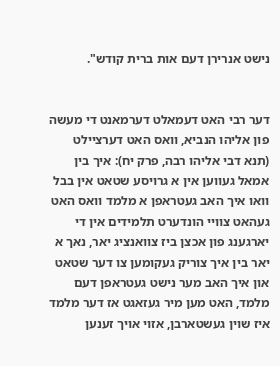נישט אנרירן דעם אות ברית קודש".


דער רבי האט דעמאלט דערמאנט די מעשה פון אליהו הנביא, וואס האט דערציילט (תנא דבי אליהו רבה, פרק יח): איך בין אמאל געווען אין א גרויסע שטאט אין בבל וואו איך האב געטראפן א מלמד וואס האט געהאט צוויי הונדערט תלמידים אין די יארגענג פון אכצן ביז צוואנציג יאר, נאך א יאר בין איך צוריק געקומען צו דער שטאט און איך האב מער נישט געטראפן דעם מלמד, האט מען מיר געזאגט אז דער מלמד איז שוין געשטארבן, אזוי אויך זענען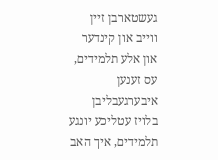געשטארבן זיין ווייב און קינדער און אלע תלמידים, עס זענען איבערגעבליבן בלויז עטליכע יונגע תלמידים, איך האב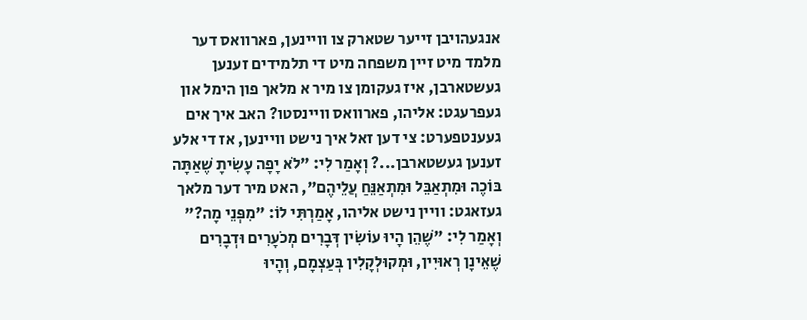אנגעהויבן זייער שטארק צו וויינען, פארוואס דער מלמד מיט זיין משפחה מיט די תלמידים זענען געשטארבן, איז געקומן צו מיר א מלאך פון הימל און געפרעגט: אליהו, פארוואס וויינסטו? האב איך אים געענטפערט: צי דען זאל איך נישט וויינען, אז די אלע זענען געשטארבן...? וְאָמַר לִי: "לֹא יָפָה עָשִׂיתָ שֶׁאַתָּה בּוֹכֶה וּמִתְאַבֵּל וּמִתְאַנֵּחַ עֲלֵיהֶם", האט מיר דער מלאך געזאגט: וויין נישט אליהו, אָמַרְתִּי לוֹ: "מִפְּנֵי מָה?" וְאָמַר לִי: "שֶׁהֵן הָיוּ עוֹשִׂין דְּבָרִים מְכֹעָרִים וּדְבָרִים שֶׁאֵינָן רְאוּיִין, וּמְקוּלְקָלִין בְּעַצְמָם, וְהָיוּ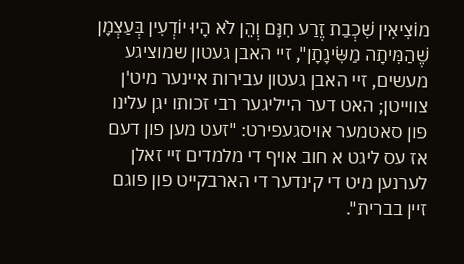מוֹצִיאִין שִׁכְבַת זֶרַע חִנָּם וְהֵן לֹא הָיוּ יוֹדְעִין בְּעַצְמָן שֶׁהַמִּיתָה מַשִּׂיגָתָן", זיי האבן געטון שמוציגע מעשים, זיי האבן געטון עבירות איינער מיט'ן צווייטן; האט דער הייליגער רבי זכותו יגן עלינו פון סאטמער אויסגעפירט: "זעט מען פון דעם אז עס ליגט א חוב אויף די מלמדים זיי זאלן לערנען מיט די קינדער די הארבקייט פון פוגם זיין בברית".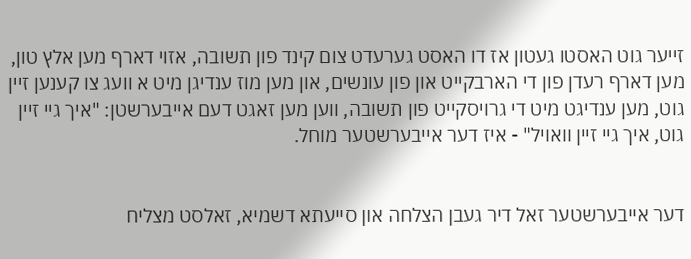זייער גוט האסטו געטון אז דו האסט גערעדט צום קינד פון תשובה, אזוי דארף מען אלץ טון, מען דארף רעדן פון די הארבקייט און פון עונשים, און מען מוז ענדיגן מיט א וועג צו קענען זיין גוט, מען ענדיגט מיט די גרויסקייט פון תשובה, ווען מען זאגט דעם אייבערשטן: "איך גיי זיין גוט, איך גיי זיין וואויל" - איז דער אייבערשטער מוחל.


דער אייבערשטער זאל דיר געבן הצלחה און סייעתא דשמיא, זאלסט מצליח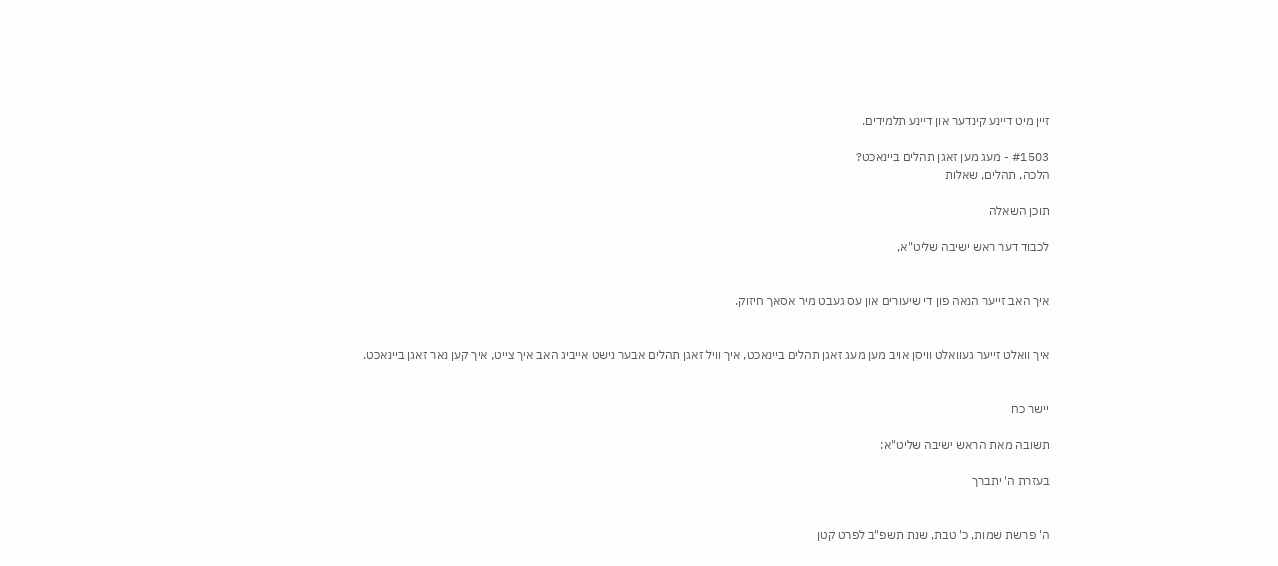זיין מיט דיינע קינדער און דיינע תלמידים.

#1503 - מעג מען זאגן תהלים ביינאכט?
הלכה, תהלים, שאלות

תוכן השאלה

לכבוד דער ראש ישיבה שליט"א,


איך האב זייער הנאה פון די שיעורים און עס געבט מיר אסאך חיזוק.


איך וואלט זייער געוואלט וויסן אויב מען מעג זאגן תהלים ביינאכט, איך וויל זאגן תהלים אבער נישט אייביג האב איך צייט, איך קען נאר זאגן ביינאכט.


יישר כח

תשובה מאת הראש ישיבה שליט"א:

בעזרת ה' יתברך


ה' פרשת שמות, כ' טבת, שנת תשפ"ב לפרט קטן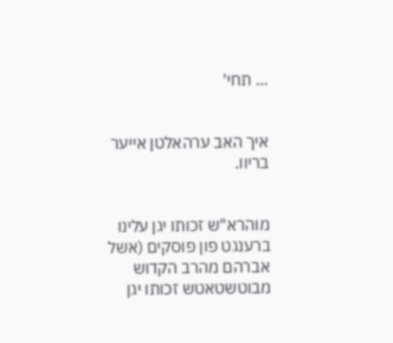... תחי'


איך האב ערהאלטן אייער בריוו.


מוהרא"ש זכותו יגן עלינו ברענגט פון פוסקים (אשל אברהם מהרב הקדוש מבוטשטאטש זכותו יגן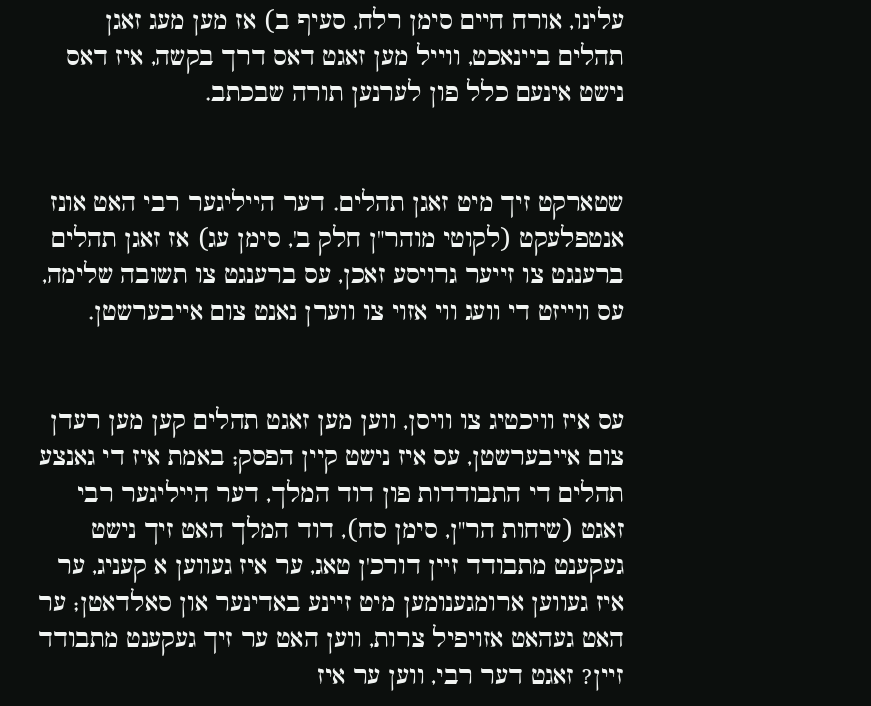עלינו, אורח חיים סימן רלח, סעיף ב) אז מען מעג זאגן תהלים ביינאכט, ווייל מען זאגט דאס דרך בקשה, איז דאס נישט אינעם כלל פון לערנען תורה שבכתב.


שטארקט זיך מיט זאגן תהלים. דער הייליגער רבי האט אונז אנטפלעקט (לקוטי מוהר"ן חלק ב', סימן עג) אז זאגן תהלים ברענגט צו זייער גרויסע זאכן, עס ברענגט צו תשובה שלימה, עס ווייזט די וועג ווי אזוי צו ווערן נאנט צום אייבערשטן.


עס איז וויכטיג צו וויסן, ווען מען זאגט תהלים קען מען רעדן צום אייבערשטן, עס איז נישט קיין הפסק; באמת איז די גאנצע תהלים די התבודדות פון דוד המלך, דער הייליגער רבי זאגט (שיחות הר"ן, סימן סח), דוד המלך האט זיך נישט געקענט מתבודד זיין דורכ'ן טאג, ער איז געווען א קעניג, ער איז געווען ארומגענומען מיט זיינע באדינער און סאלדאטן; ער האט געהאט אזויפיל צרות, ווען האט ער זיך געקענט מתבודד זיין? זאגט דער רבי, ווען ער איז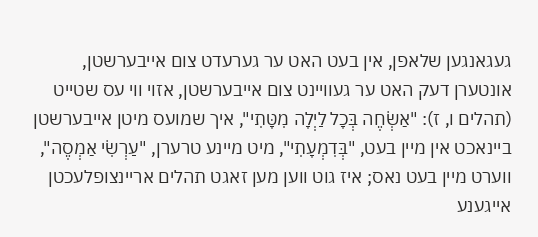געגאנגען שלאפן, אין בעט האט ער גערעדט צום אייבערשטן, אונטערן דעק האט ער געוויינט צום אייבערשטן, אזוי ווי עס שטייט (תהלים ו, ז): "אַשְׂחֶה בְּכָל לַיְלָה מִטָּתִי", איך שמועס מיטן אייבערשטן ביינאכט אין מיין בעט, "בְּדִמְעָתִי", מיט מיינע טרערן, "עַרְשִׂי אַמְסֶה", ווערט מיין בעט נאס; איז גוט ווען מען זאגט תהלים אריינצופלעכטן אייגענע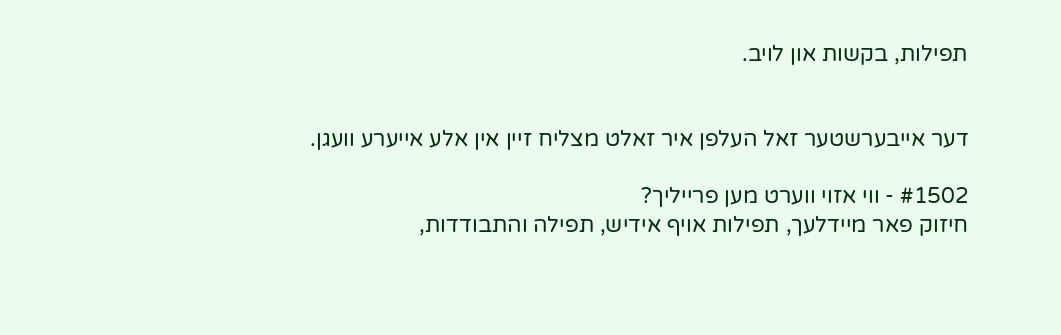תפילות, בקשות און לויב.


דער אייבערשטער זאל העלפן איר זאלט מצליח זיין אין אלע אייערע וועגן.

#1502 - ווי אזוי ווערט מען פרייליך?
חיזוק פאר מיידלעך, תפילות אויף אידיש, תפילה והתבודדות,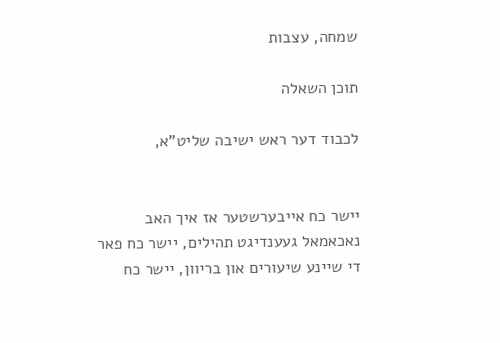שמחה, עצבות

תוכן השאלה

לכבוד דער ראש ישיבה שליט"א,


יישר כח אייבערשטער אז איך האב נאכאמאל געענדיגט תהילים, יישר כח פאר די שיינע שיעורים און בריוון, יישר כח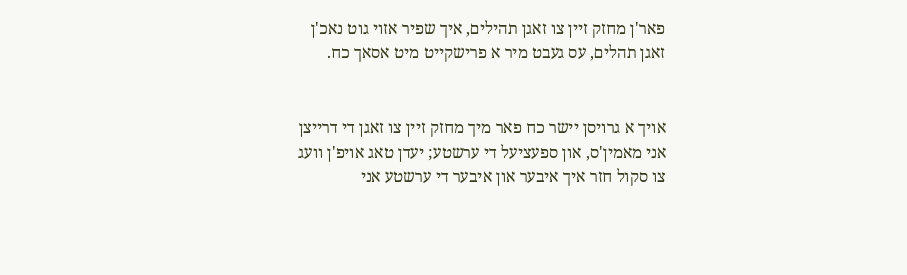פאר'ן מחזק זיין צו זאגן תהילים, איך שפיר אזוי גוט נאכ'ן זאגן תהלים, עס געבט מיר א פרישקייט מיט אסאך כח.


אויך א גרויסן יישר כח פאר מיך מחזק זיין צו זאגן די דרייצן אני מאמין'ס, און ספעציעל די ערשטע; יעדן טאג אויפ'ן וועג צו סקול חזר איך איבער און איבער די ערשטע אני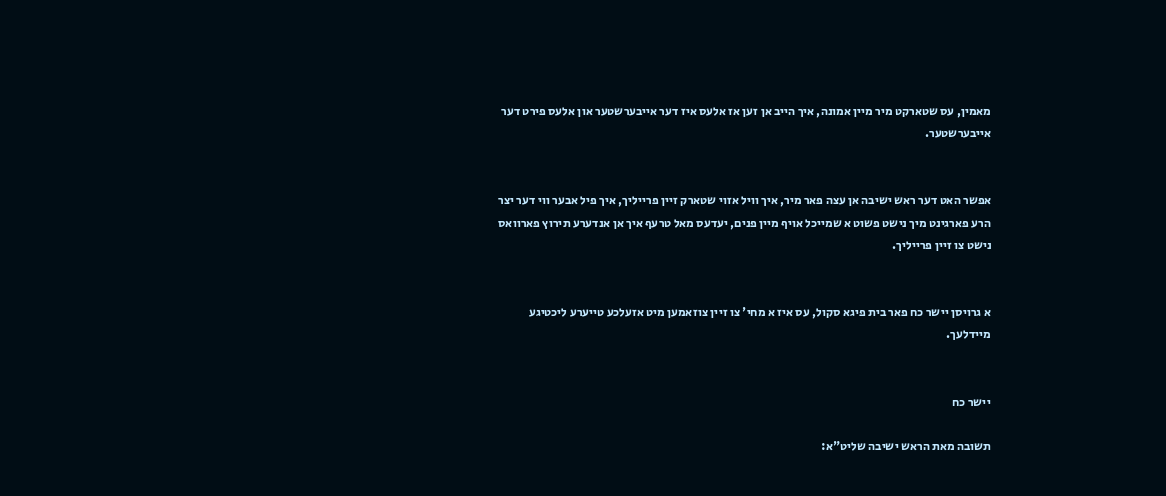מאמין, עס שטארקט מיר מיין אמונה, איך הייב אן זען אז אלעס איז דער אייבערשטער און אלעס פירט דער אייבערשטער.


אפשר האט דער ראש ישיבה אן עצה פאר מיר, איך וויל אזוי שטארק זיין פרייליך, איך פיל אבער ווי דער יצר הרע פארגינט מיך נישט פשוט א שמייכל אויף מיין פנים, יעדעס מאל טרעף איך אן אנדערע תירוץ פארוואס נישט צו זיין פרייליך.


א גרויסן יישר כח פאר בית פיגא סקול, עס איז א מחי' צו זיין צוזאמען מיט אזעלכע טייערע ליכטיגע מיידלעך.


יישר כח

תשובה מאת הראש ישיבה שליט"א: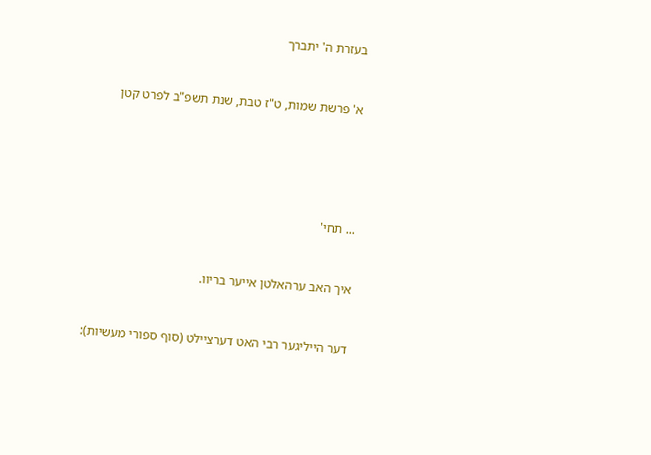בעזרת ה' יתברך


א' פרשת שמות, ט"ז טבת, שנת תשפ"ב לפרט קטן





... תחי'


איך האב ערהאלטן אייער בריוו.


דער הייליגער רבי האט דערציילט (סוף ספורי מעשיות):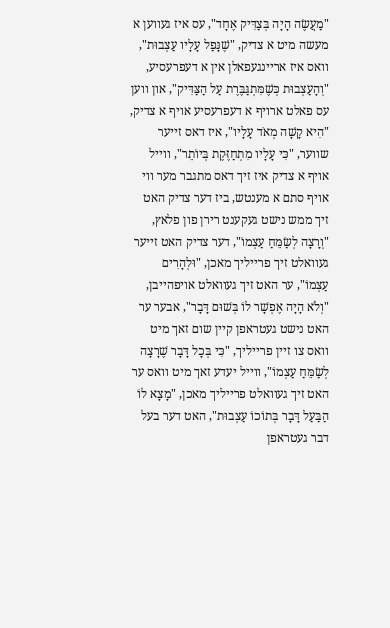"מַעֲשֶׂה הָיָה בְּצַדִּיק אֶחָד", עס איז געווען א מעשה מיט א צדיק, "שֶׁנָּפַל עָלָיו עַצְבוּת", וואס איז אריינגעפאלן אין א דעפרעסיע, "וְהָעַצְבוּת כְּשֶׁמִּתְגַּבֶּרֶת עַל הַצַּדִּיק", און ווען עס פאלט ארויף א דעפרעסיע אויף א צדיק, "הִיא קָשָׁה מְאֹד עָלָיו", איז דאס זייער שווער, "כִּי עָלָיו מִתְחַזֶּקֶת בְּיוֹתֵר", ווייל אויף א צדיק איז זיך דאס מתגבר מער ווי אויף סתם א מענטש, ביז דער צדיק האט זיך ממש נישט געקענט רירן פון פלאץ, "וְרָצָה לְשַׂמֵּחַ עַצְמוֹ", דער צדיק האט זייער געוואלט זיך פרייליך מאכן, "וּלְהָרִים עַצְמוֹ", ער האט זיך געוואלט אויפהייבן, "וְלֹא הָיָה אֶפְשָׁר לוֹ בְּשׁוּם דָּבָר", אבער ער האט נישט געטראפן קיין שום זאך מיט וואס צו זיין פרייליך, "כִּי בְּכָל דָּבָר שֶׁרָצָה לְשַׂמֵּחַ עַצְמוֹ", ווייל יעדע זאך מיט וואס ער האט זיך געוואלט פרייליך מאכן, "מָצָא לוֹ הַבַּעַל דָּבָר בְּתוֹכוֹ עַצְבוּת", האט דער בעל דבר געטראפן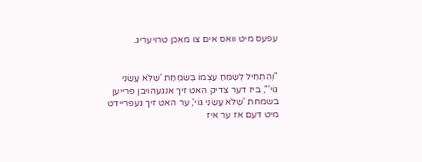עפעס מיט וואס אים צו מאכן טרויעריג.


"וְהִתְחִיל לְשַׂמֵּחַ עַצְמוֹ בְּשִׂמְחַת 'שֶׁלֹּא עָשַׂנִי גּוֹי'", ביז דער צדיק האט זיך אנגעהויבן פרייען בשמחת 'שֶׁלֹּא עָשַׂנִי גּוֹי', ער האט זיך געפריידט מיט דעם אז ער איז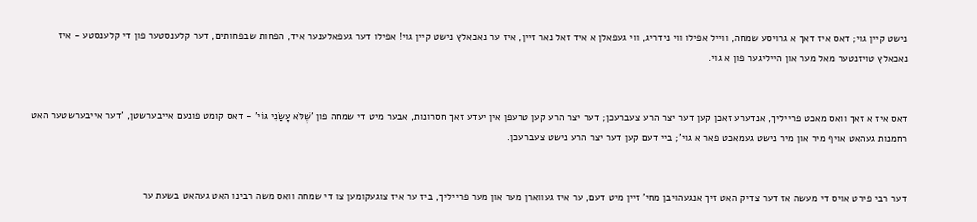נישט קיין גוי; דאס איז דאך א גרויסע שמחה, ווייל אפילו ווי נידריג, ווי געפאלן א איד זאל נאר זיין, איז ער נאכאלץ נישט קיין גוי! אפילו דער געפאלענער איד, הפחות שבפחותים, דער קלענסטער פון די קלענסטע - איז נאכאלץ טויזנטער מאל מער און הייליגער פון א גוי.


דאס איז א זאך וואס מאכט פרייליך, אנדערע זאכן קען דער יצר הרע צעברעכן; דער יצר הרע קען טרעפן אין יעדע זאך חסרונות, אבער מיט די שמחה פון 'שֶׁלֹּא עָשַׂנִי גּוֹי' - דאס קומט פונעם אייבערשטן, 'דער אייבערשטער האט רחמנות געהאט אויף מיר און מיר נישט געמאכט פאר א גוי'; ביי דעם קען דער יצר הרע נישט צעברעכן.


דער רבי פירט אויס די מעשה אז דער צדיק האט זיך אנגעהויבן מחי' זיין מיט דעם, ער איז געווארן מער און מער פרייליך, ביז ער איז צוגעקומען צו די שמחה וואס משה רבינו האט געהאט בשעת ער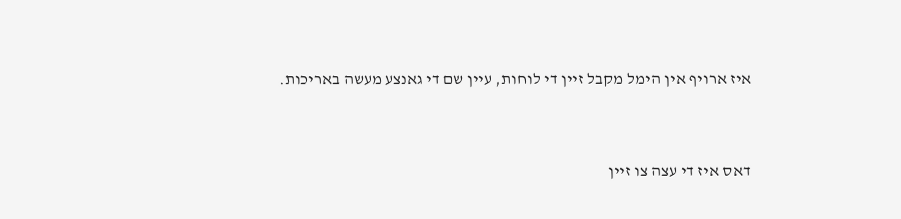איז ארויף אין הימל מקבל זיין די לוחות, עיין שם די גאנצע מעשה באריכות.


דאס איז די עצה צו זיין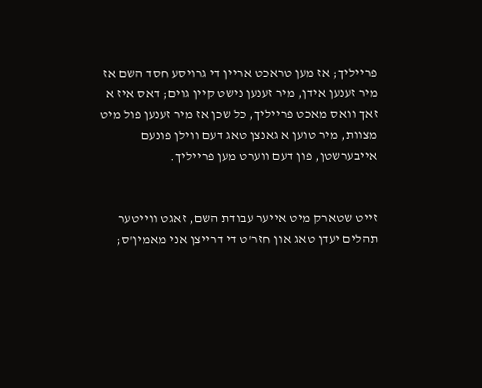פרייליך; אז מען טראכט אריין די גרויסע חסד השם אז מיר זענען אידן, מיר זענען נישט קיין גוים; דאס איז א זאך וואס מאכט פרייליך, כל שכן אז מיר זענען פול מיט מצוות, מיר טוען א גאנצן טאג דעם ווילן פונעם אייבערשטן, פון דעם ווערט מען פרייליך.


זייט שטארק מיט אייער עבודת השם, זאגט ווייטער תהלים יעדן טאג און חזר'ט די דרייצן אני מאמין'ס;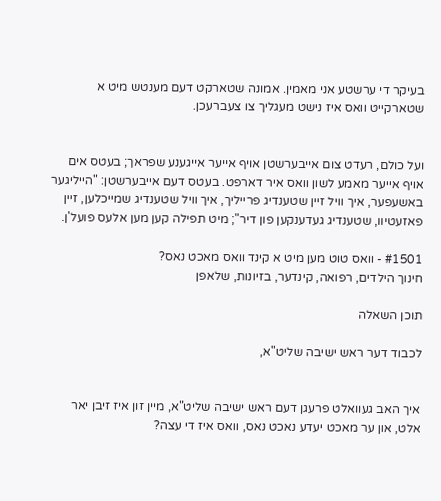בעיקר די ערשטע אני מאמין. אמונה שטארקט דעם מענטש מיט א שטארקייט וואס איז נישט מעגליך צו צעברעכן.


ועל כולם, רעדט צום אייבערשטן אויף אייער אייגענע שפראך; בעטס אים אויף אייער מאמע לשון וואס איר דארפט. בעטס דעם אייבערשטן: "הייליגער באשעפער, איך וויל זיין שטענדיג פרייליך, איך וויל שטענדיג שמייכלען, זיין פאזעטיוו, שטענדיג געדענקען פון דיר"; מיט תפילה קען מען אלעס פועל'ן.

#1501 - וואס טוט מען מיט א קינד וואס מאכט נאס?
חינוך הילדים, רפואה, קינדער, בזיונות, שלאפן

תוכן השאלה

לכבוד דער ראש ישיבה שליט"א,


איך האב געוואלט פרעגן דעם ראש ישיבה שליט"א, מיין זון איז זיבן יאר אלט, און ער מאכט יעדע נאכט נאס, וואס איז די עצה?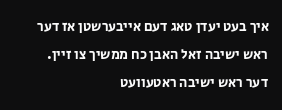איך בעט יעדן טאג דעם אייבערשטן אז דער ראש ישיבה זאל האבן כח ממשיך צו זיין. דער ראש ישיבה ראטעוועט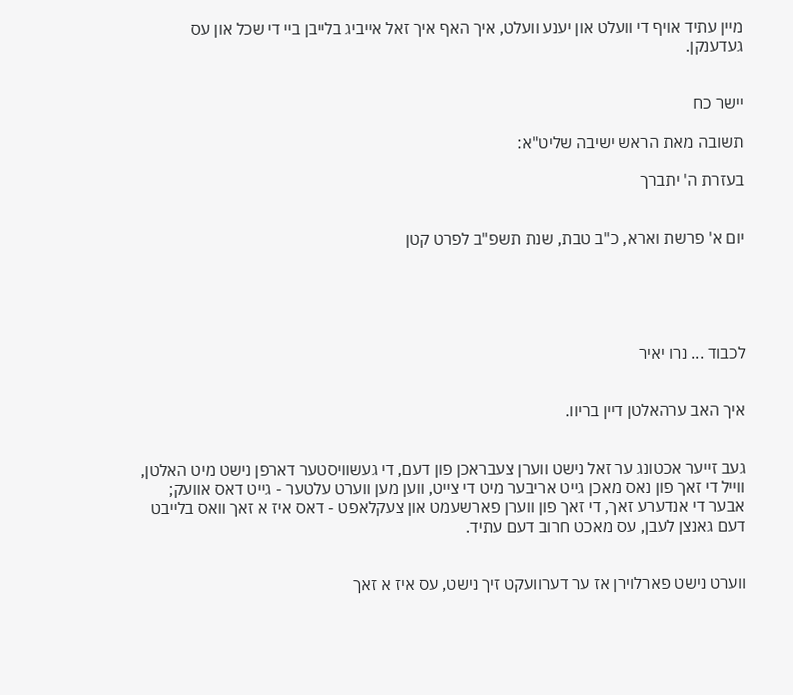מיין עתיד אויף די וועלט און יענע וועלט, איך האף איך זאל אייביג בלייבן ביי די שכל און עס געדענקן.


יישר כח

תשובה מאת הראש ישיבה שליט"א:

בעזרת ה' יתברך


יום א' פרשת וארא, כ"ב טבת, שנת תשפ"ב לפרט קטן





לכבוד ... נרו יאיר


איך האב ערהאלטן דיין בריוו.


געב זייער אכטונג ער זאל נישט ווערן צעבראכן פון דעם, די געשוויסטער דארפן נישט מיט האלטן, ווייל די זאך פון נאס מאכן גייט אריבער מיט די צייט, ווען מען ווערט עלטער - גייט דאס אוועק; אבער די אנדערע זאך, די זאך פון ווערן פארשעמט און צעקלאפט - דאס איז א זאך וואס בלייבט דעם גאנצן לעבן, עס מאכט חרוב דעם עתיד.


ווערט נישט פארלוירן אז ער דערוועקט זיך נישט, עס איז א זאך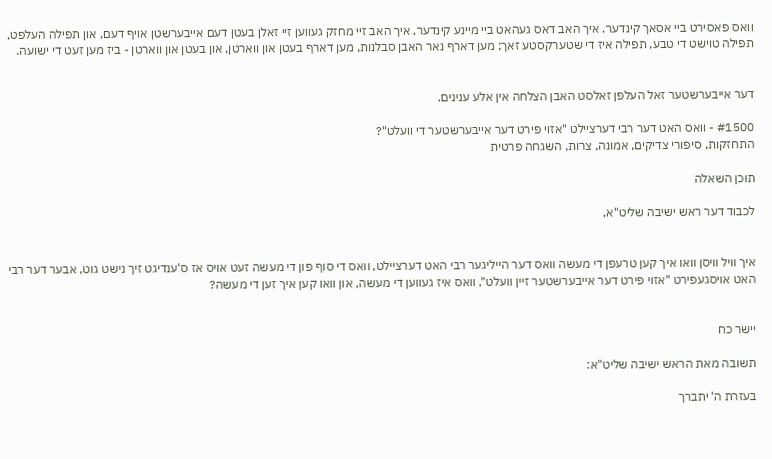וואס פאסירט ביי אסאך קינדער. איך האב דאס געהאט ביי מיינע קינדער, איך האב זיי מחזק געווען זיי זאלן בעטן דעם אייבערשטן אויף דעם, און תפילה העלפט, תפילה טוישט די טבע, תפילה איז די שטערקסטע זאך; מען דארף נאר האבן סבלנות, מען דארף בעטן און ווארטן, און בעטן און ווארטן - ביז מען זעט די ישועה.


דער אייבערשטער זאל העלפן זאלסט האבן הצלחה אין אלע ענינים.

#1500 - וואס האט דער רבי דערציילט "אזוי פירט דער אייבערשטער די וועלט"?
התחזקות, סיפורי צדיקים, אמונה, צרות, השגחה פרטית

תוכן השאלה

לכבוד דער ראש ישיבה שליט"א,


איך וויל וויסן וואו איך קען טרעפן די מעשה וואס דער הייליגער רבי האט דערציילט, וואס די סוף פון די מעשה זעט אויס אז ס'ענדיגט זיך נישט גוט, אבער דער רבי האט אויסגעפירט "אזוי פירט דער אייבערשטער זיין וועלט", וואס איז געווען די מעשה, און וואו קען איך זען די מעשה?


יישר כח

תשובה מאת הראש ישיבה שליט"א:

בעזרת ה' יתברך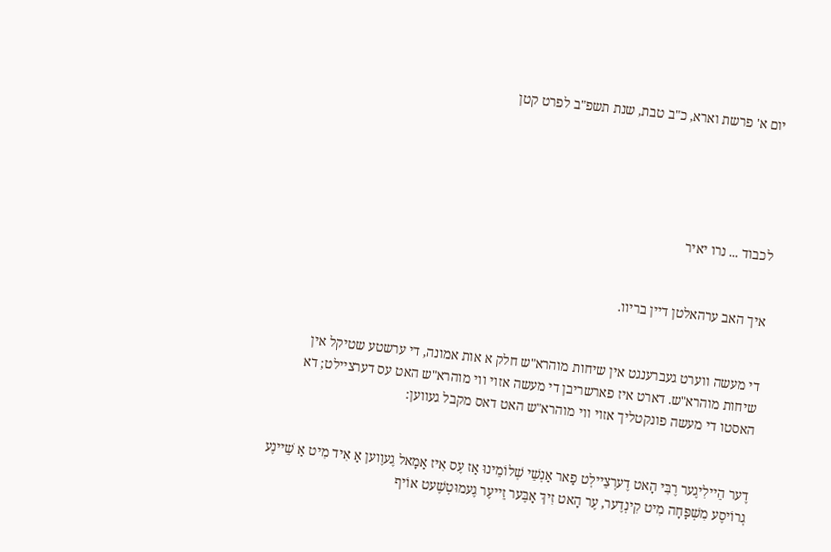יום א' פרשת וארא, כ"ב טבת, שנת תשפ"ב לפרט קטן





לכבוד ... נרו יאיר


איך האב ערהאלטן דיין בריוו.


די מעשה ווערט געברענגט אין שיחות מוהרא"ש חלק א אות אמונה, די ערשטע שטיקל אין שיחות מוהרא"ש. דארט איז פארשריבן די מעשה אזוי ווי מוהרא"ש האט עס דערציילט; דא האסטו די מעשה פונקטליך אזוי ווי מוהרא"ש האט דאס מקבל געווען:


דֶער הֵיילִיגֶער רֶבִּי הָאט דֶערְצֵיילְט פַאר אַנְשֵׁי שְׁלוֹמֵינוּ אַז עֶס אִיז אַמָאל גֶעוֶוען אַ אִיד מִיט אַ שֵׁיינֶע גְרוֹיסֶע מִשְׁפָּחָה מִיט קִינְדֶער, עֶר הָאט זִיךְ אָבֶּער זֵייעֶר גֶעמוּטְשֶׁעט אוֹיף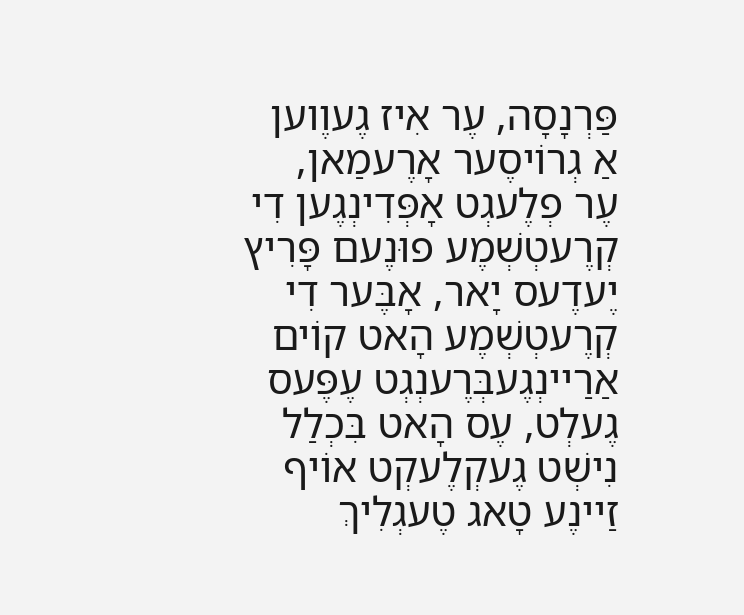פַּרְנָסָה, עֶר אִיז גֶעוֶוען אַ גְרוֹיסֶער אָרֶעמַאן, עֶר פְלֶעגְט אָפְּדִינְגֶען דִי קְרֶעטְשְׁמֶע פוּנֶעם פָּרִיץ יֶעדֶעס יָאר, אָבֶּער דִי קְרֶעטְשְׁמֶע הָאט קוֹים אַרַיינְגֶעבְּרֶענְגְט עֶפֶּעס גֶעלְט, עֶס הָאט בִּכְלַל נִישְׁט גֶעקְלֶעקְט אוֹיף זַיינֶע טָאג טֶעגְלִיךְ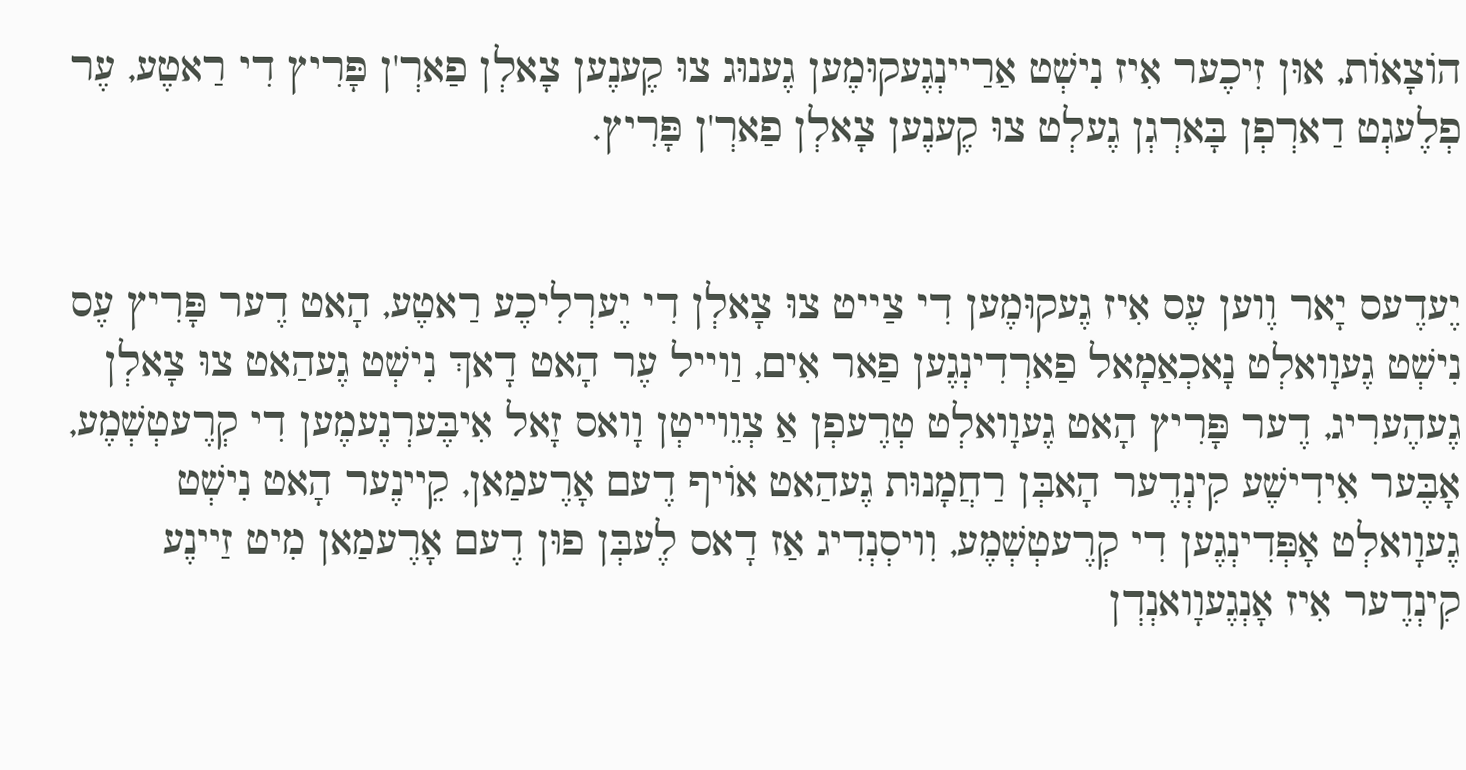הוֹצָאוֹת, אוּן זִיכֶער אִיז נִישְׁט אַרַיינְגֶעקוּמֶען גֶענוּג צוּ קֶענֶען צָאלְן פַארְ'ן פָּרִיץ דִי רַאטֶע, עֶר פְלֶעגְט דַארְפְן בָּארְגְן גֶעלְט צוּ קֶענֶען צָאלְן פַארְ'ן פָּרִיץ.


יֶעדֶעס יָאר וֶוען עֶס אִיז גֶעקוּמֶען דִי צַייט צוּ צָאלְן דִי יֶערְלִיכֶע רַאטֶע, הָאט דֶער פָּרִיץ עֶס נִישְׁט גֶעוָואלְט נָאכְאַמָאל פַארְדִינְגֶען פַאר אִים, וַוייל עֶר הָאט דָאךְ נִישְׁט גֶעהַאט צוּ צָאלְן גֶעהֶערִיג, דֶער פָּרִיץ הָאט גֶעוָואלְט טְרֶעפְן אַ צְוֵוייטְן וָואס זָאל אִיבֶּערְנֶעמֶען דִי קְרֶעטְשְׁמֶע, אָבֶּער אִידִישֶׁע קִינְדֶער הָאבְּן רַחֲמָנוּת גֶעהַאט אוֹיף דֶעם אָרֶעמַאן, קֵיינֶער הָאט נִישְׁט גֶעוָואלְט אָפְּדִינְגֶען דִי קְרֶעטְשְׁמֶע, וִויסְנְדִיג אַז דָאס לֶעבְּן פוּן דֶעם אָרֶעמַאן מִיט זַיינֶע קִינְדֶער אִיז אָנְגֶעוָואנְדְן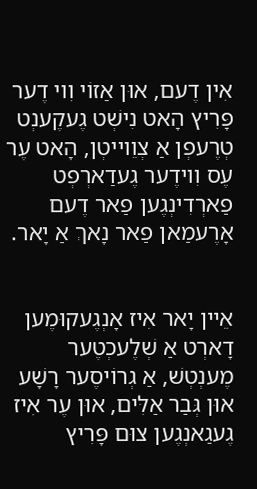אִין דֶעם, אוּן אַזוֹי וִוי דֶער פָּרִיץ הָאט נִישְׁט גֶעקֶענְט טְרֶעפְן אַ צְוֵוייטְן, הָאט עֶר עֶס וִוידֶער גֶעדַארְפְט פַארְדִינְגֶען פַאר דֶעם אָרֶעמַאן פַאר נָאךְ אַ יָאר.


אֵיין יָאר אִיז אָנְגֶעקוּמֶען דָארְט אַ שְׁלֶעכְטֶער מֶענְטְשׁ, אַ גְרוֹיסֶער רָשָׁע אוּן גְּבַר אַלִּים, אוּן עֶר אִיז גֶעגַאנְגֶען צוּם פָּרִיץ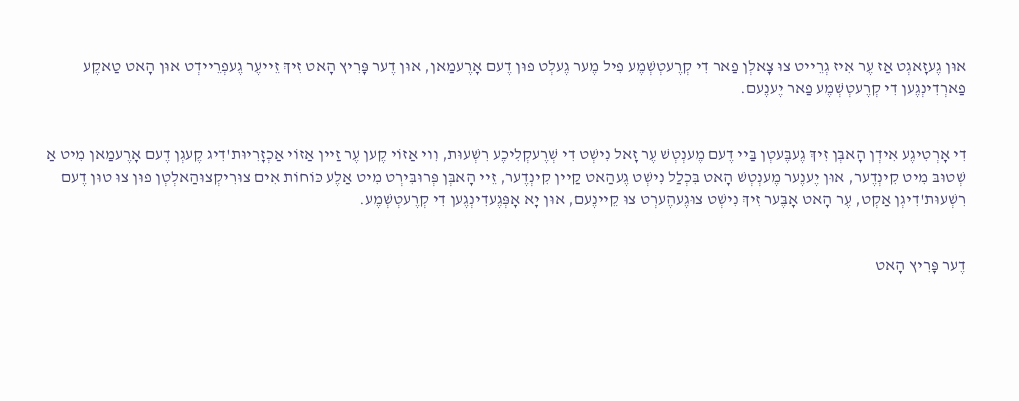אוּן גֶעזָאגְט אַז עֶר אִיז גְרֵייט צוּ צָאלְן פַאר דִי קְרֶעטְשְׁמֶע פִיל מֶער גֶעלְט פוּן דֶעם אָרֶעמַאן, אוּן דֶער פָּרִיץ הָאט זִיךְ זֵייעֶר גֶעפְרֵיידְט אוּן הָאט טַאקֶע פַארְדִינְגֶען דִי קְרֶעטְשְׁמֶע פַאר יֶענֶעם.


דִי אָרְטִיגֶע אִידְן הָאבְּן זִיךְ גֶעבֶּעטְן בַּיי דֶעם מֶענְטְשׁ עֶר זָאל נִישְׁט דִי שְׁרֶעקְלִיכֶע רִשְׁעוּת, וִוי אַזוֹי קֶען עֶר זַיין אַזוֹי אַכְזָרִיוּת'דִיג קֶעגְן דֶעם אָרֶעמַאן מִיט אַ שְׁטוּבּ מִיט קִינְדֶער, אוּן יֶענֶער מֶענְטְשׁ הָאט בִּכְלַל נִישְׁט גֶעהַאט קַיין קִינְדֶער, זֵיי הָאבְּן פְּרוּבִּירְט מִיט אַלֶע כּוֹחוֹת אִים צוּרִיקְצוּהַאלְטְן פוּן צוּ טוּן דֶעם רִשְׁעוּת'דִיגְן אַקְט, עֶר הָאט אָבֶּער זִיךְ נִישְׁט צוּגֶעהֶערְט צוּ קֵיינֶעם, אוּן יָא אָפְּגֶעדִינְגֶען דִי קְרֶעטְשְׁמֶע.


דֶער פָּרִיץ הָאט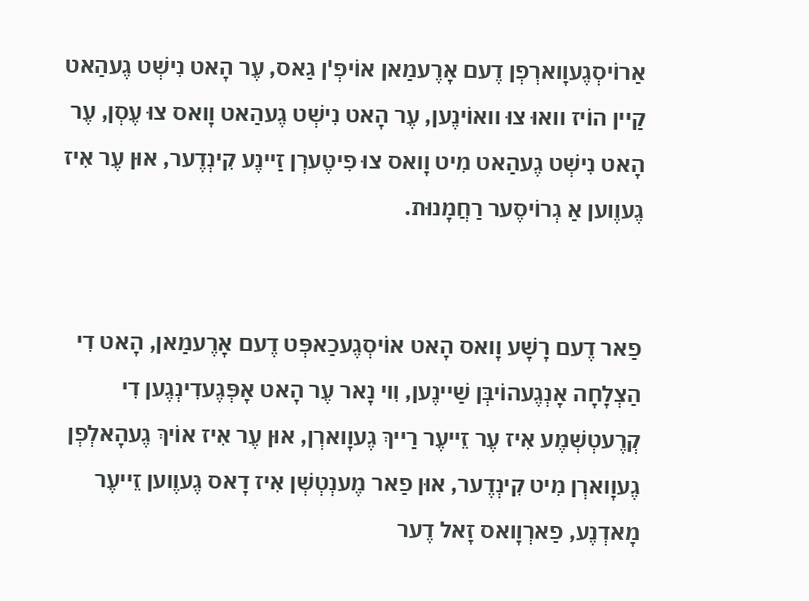אַרוֹיסְגֶעוָוארְפְן דֶעם אָרֶעמַאן אוֹיפְ'ן גַאס, עֶר הָאט נִישְׁט גֶעהַאט קַיין הוֹיז וואוּ צוּ וואוֹינֶען, עֶר הָאט נִישְׁט גֶעהַאט וָואס צוּ עֶסְן, עֶר הָאט נִישְׁט גֶעהַאט מִיט וָואס צוּ פִיטֶערְן זַיינֶע קִינְדֶער, אוּן עֶר אִיז גֶעוֶוען אַ גְרוֹיסֶער רַחֲמָנוּת.


פַאר דֶעם רָשָׁע וָואס הָאט אוֹיסְגֶעכַאפְּט דֶעם אָרֶעמַאן, הָאט דִי הַצְלָחָה אָנְגֶעהוֹיבְּן שַׁיינֶען, וִוי נָאר עֶר הָאט אָפְּגֶעדִינְגֶען דִי קְרֶעטְשְׁמֶע אִיז עֶר זֵייעֶר רַייךְ גֶעוָוארְן, אוּן עֶר אִיז אוֹיךְ גֶעהָאלְפְן גֶעוָוארְן מִיט קִינְדֶער, אוּן פַאר מֶענְטְשְׁן אִיז דָאס גֶעוֶוען זֵייעֶר מָאדְנֶע, פַארְוָואס זָאל דֶער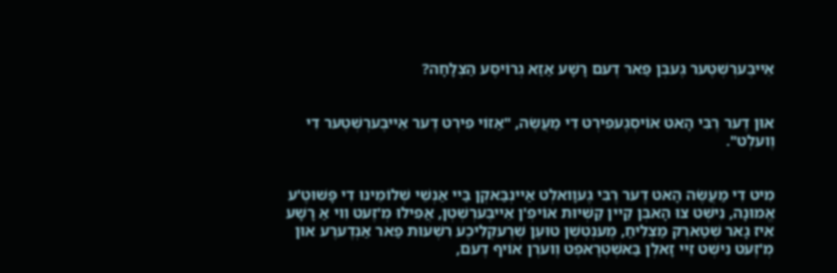אֵייבֶּערְשְׁטֶער גֶעבְּן פַאר דֶעם רָשָׁע אַזַא גְרוֹיסֶע הַצְלָחָה?


אוּן דֶער רֶבִּי הָאט אוֹיסְגֶעפִירְט דִי מַעֲשֶׂה, "אַזוֹי פִירְט דֶער אֵייבֶּערְשְׁטֶער דִי וֶועלְט".


מִיט דִי מַעֲשֶׂה הָאט דֶער רֶבִּי גֶעוָואלְט אַיינְבַּאקְן בַּיי אַנְשֵׁי שְׁלוֹמֵינוּ דִי פָּשׁוּטֶ'ע אֱמוּנָה, נִישְׁט צוּ הָאבְּן קַיין קַשְׁיוּת אוֹיפְ'ן אֵייבֶּערְשְׁטְן, אֲפִילוּ מְ'זֶעט וִוי אַ רָשָׁע אִיז גָאר שְׁטַארְק מַצְלִיחַ, מֶענְטְשְׁן טוּעֶן שְׁרֶעקְלִיכֶע רִשְׁעוּת פַאר אַנְדֶערֶע אוּן מְ'זֶעט נִישְׁט זֵיי זָאלְן בַּאשְׁטְרָאפְט וֶוערְן אוֹיף דֶעם,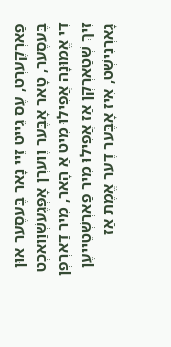פַארְקֶערְט, עֶס גֵייט זֵיי נָאר בֶּעסֶער אוּן בֶּעסֶער, טָאר אָבֶּער וֶוערְן אָפְּגֶעשְׁוַואכְט דִי אֱמוּנָה אֲפִילוּ מִיט אַ הָאר, מִיר דַארְפְן זִיךְ שְׁטַארְקְן אַז אֲפִילוּ מִיר פַארְשְׁטֵייעֶן גָארְנִישְׁט, אִיז אָבֶּער דֶער אֱמֶת אַז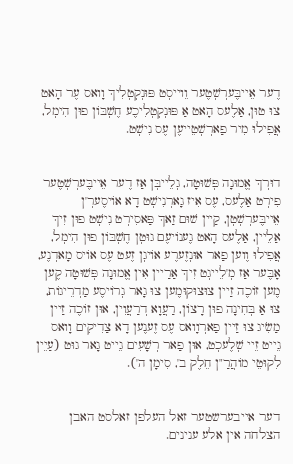דֶער אֵייבֶּערְשְׁטֶער וֵוייסְט פּוּנְקְטְלִיךְ וָואס עֶר הָאט צוּ טוּן, אַלֶעס הָאט אַ פּוּנְקְטְלִיכֶע חֶשְׁבּוֹן פוּן הִימְל, אֲפִילוּ מִיר פַארְשְׁטֵייעֶן עֶס נִישְׁט.


דוּרְךְ אֱמוּנָה פְּשׁוּטָה, גְלֵייבְּן אַז דֶער אֵייבֶּערְשְׁטֶער פִירְט אַלֶעס, עֶס אִיז גָארְנִישְׁט דָא אוֹיסֶערְ'ן אֵייבֶּערְשְׁטְן, קַיין שׁוּם זַאךְ פַּאסִירְט נִישְׁט פוּן זִיךְ אַלֵיין, אַלֶעס הָאט גֶענוֹיעֶם גוּטְן חֶשְׁבּוֹן פוּן הִימְל, אֲפִילוּ וֶוען פַאר אוּנְזֶערֶע אוֹיגְן זֶעט עֶס אוֹיס מָאדְנֶע, אָבֶּער אַז מְ'לֵייגְט זִיךְ אַרַיין אִין אֱמוּנָה פְּשׁוּטָה קֶען מֶען זוֹכֶה זַיין צוּצוּקוּמֶען צוּ גָאר גְרוֹיסֶע מַדְרֵיגוֹת, צוּ אַ בְּחִינָה פוּן רָצוֹן, רַעֲוָא דְרַעֲוִין, אוּן זוֹכֶה זַיין מַשִׂיג צוּ זַיין פַארְוָואס עֶס זֶענֶען דָא צַדִיקִים וָואס גֵייט זֵיי שְׁלֶעכְט, אוּן פַאר רְשָׁעִים גֵייט גָאר גוּט (עַיֵין לִקוּטֵי מוֹהֲרַ"ן חֵלֶק ב', סִימָן ה').


דער אייבערשטער זאל העלפן זאלסט האבן הצלחה אין אלע ענינים.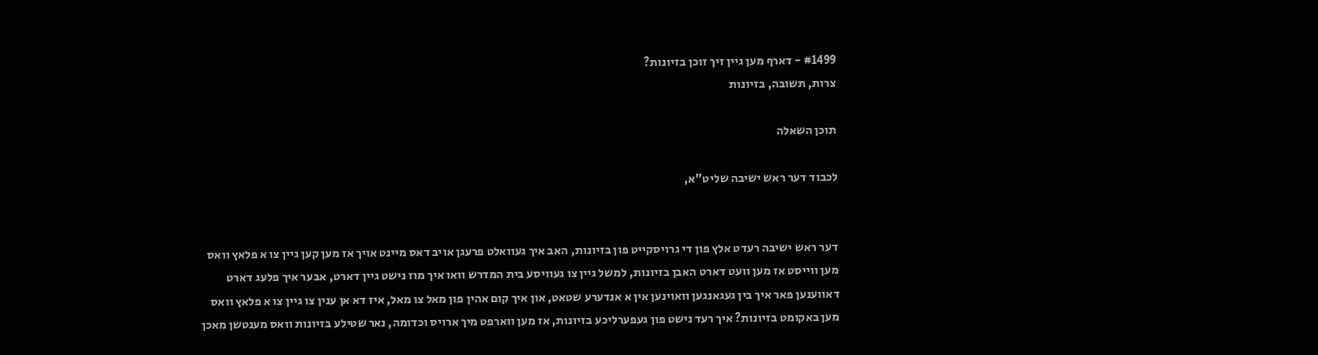#1499 - דארף מען גיין זיך זוכן בזיונות?
צרות, תשובה, בזיונות

תוכן השאלה

לכבוד דער ראש ישיבה שליט"א,


דער ראש ישיבה רעדט אלץ פון די גרויסקייט פון בזיונות, האב איך געוואלט פרעגן אויב דאס מיינט אויך אז מען קען גיין צו א פלאץ וואס מען ווייסט אז מען וועט דארט האבן בזיונות, למשל גיין צו געוויסע בית המדרש וואו איך מוז נישט גיין דארט, אבער איך פלעג דארט דאווענען פאר איך בין געגאנגען וואוינען אין א אנדערע שטאט, און איך קום אהין פון מאל צו מאל, איז דא אן ענין צו גיין צו א פלאץ וואס מען באקומט בזיונות? איך רעד נישט פון געפערליכע בזיונות, אז מען ווארפט מיך ארויס וכדומה, נאר שטילע בזיונות וואס מענטשן מאכן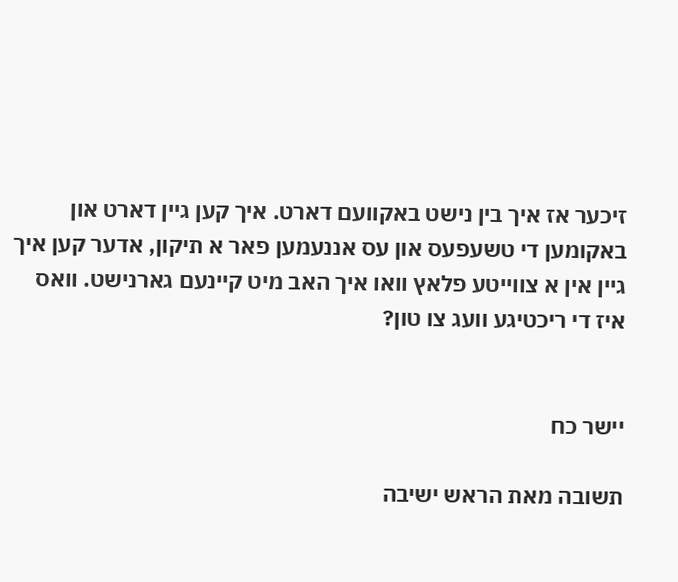זיכער אז איך בין נישט באקוועם דארט. איך קען גיין דארט און באקומען די טשעפעס און עס אננעמען פאר א תיקון, אדער קען איך גיין אין א צווייטע פלאץ וואו איך האב מיט קיינעם גארנישט. וואס איז די ריכטיגע וועג צו טון?


יישר כח

תשובה מאת הראש ישיבה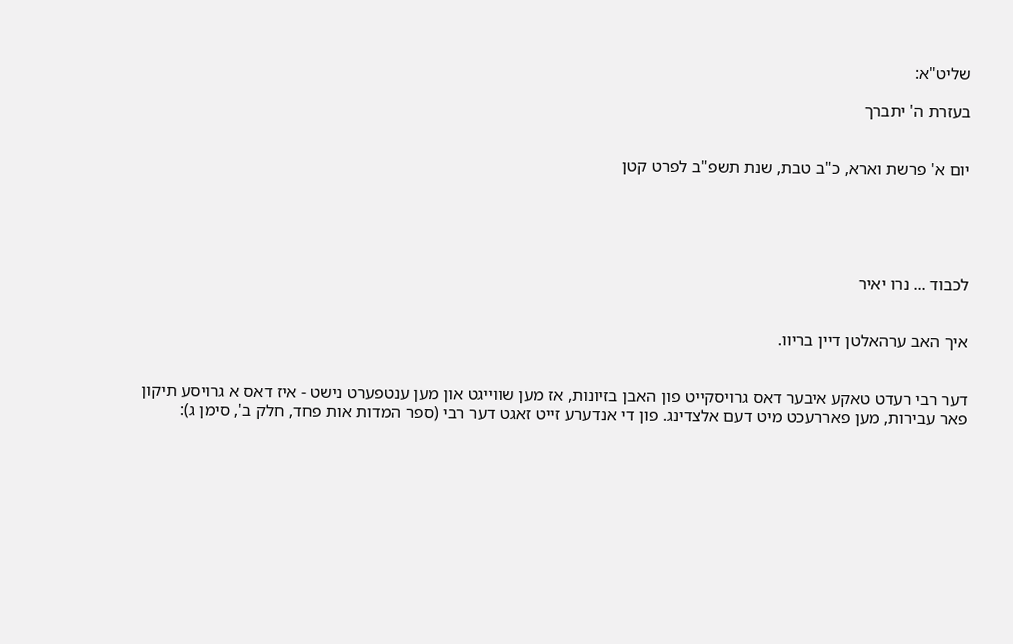שליט"א:

בעזרת ה' יתברך


יום א' פרשת וארא, כ"ב טבת, שנת תשפ"ב לפרט קטן





לכבוד ... נרו יאיר


איך האב ערהאלטן דיין בריוו.


דער רבי רעדט טאקע איבער דאס גרויסקייט פון האבן בזיונות, אז מען שווייגט און מען ענטפערט נישט - איז דאס א גרויסע תיקון פאר עבירות, מען פאררעכט מיט דעם אלצדינג. פון די אנדערע זייט זאגט דער רבי (ספר המדות אות פחד, חלק ב', סימן ג):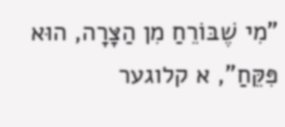"מִי שֶׁבּוֹרֵחַ מִן הַצָּרָה, הוּא פִּקֵּחַ", א קלוגער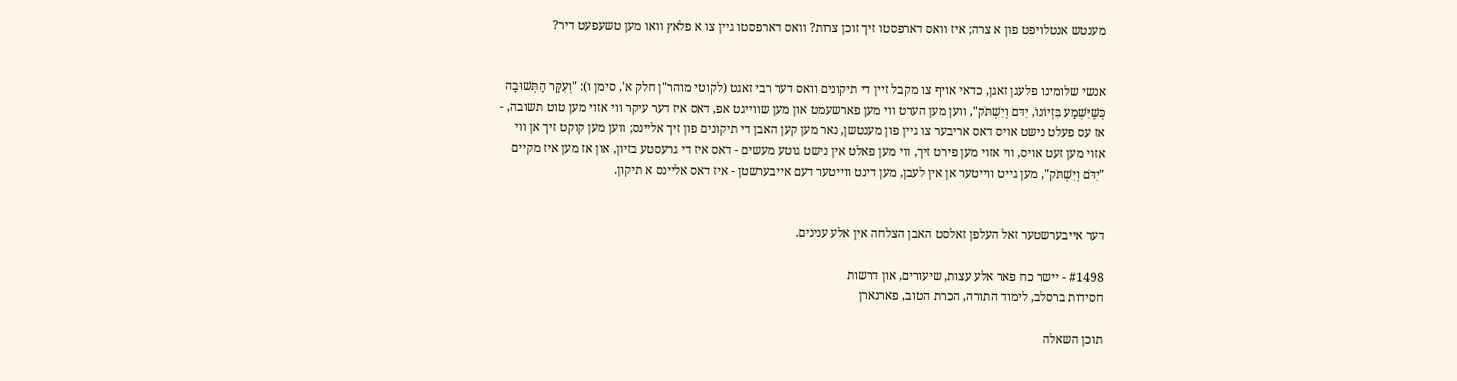מענטש אנטלויפט פון א צרה; איז וואס דארפסטו זיך זוכן צרות? וואס דארפסטו גיין צו א פלאץ וואו מען טשעפעט דיר?


אנשי שלומינו פלעגן זאגן, כדאי אויף צו מקבל זיין די תיקונים וואס דער רבי זאגט (לקוטי מוהר"ן חלק א', סימן ו): "וְעִקַּר הַתְּשׁוּבָה כְּשֶׁיִּשְׁמַע בִּזְיוֹנוֹ, יִדּם וְיִשְׁתֹּק", ווען מען הערט ווי מען פארשעמט און מען שווייגט אפ, דאס איז דער עיקר ווי אזוי מען טוט תשובה, - אז עס פעלט נישט אויס דאס אריבער צו גיין פון מענטשן, נאר מען קען האבן די תיקונים פון זיך אליינס; ווען מען קוקט זיך אן ווי אזוי מען זעט אויס, ווי אזוי מען פירט זיך, ווי מען פאלט אין נישט גוטע מעשים - דאס איז די גרעסטע בזיון, און אז מען איז מקיים "יִדֹּם וְיִשְׁתֹּק", מען גייט ווייטער אן אין לעבן, מען דינט ווייטער דעם אייבערשטן - איז דאס אליינס א תיקון.


דער אייבערשטער זאל העלפן זאלסט האבן הצלחה אין אלע ענינים.

#1498 - יישר כח פאר אלע עצות, שיעורים, און דרשות
חסידות ברסלב, לימוד התורה, הכרת הטוב, פארנארן

תוכן השאלה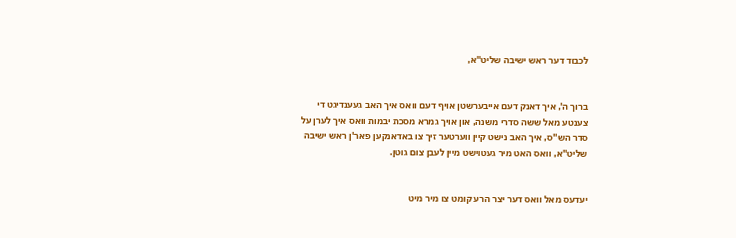לכבוד דער ראש ישיבה שליט"א,


ברוך ה', איך דאנק דעם אייבערשטן אויף דעם וואס איך האב געענדיגט די צענטע מאל ששה סדרי משנה, און אויך גמרא מסכת יבמות וואס איך לערן על סדר הש"ס, איך האב נישט קיין ווערטער זיך צו באדאנקען פאר'ן ראש ישיבה שליט"א, וואס האט מיר געטוישט מיין לעבן צום גוטן.


יעדעס מאל וואס דער יצר הרע קומט צו מיר מיט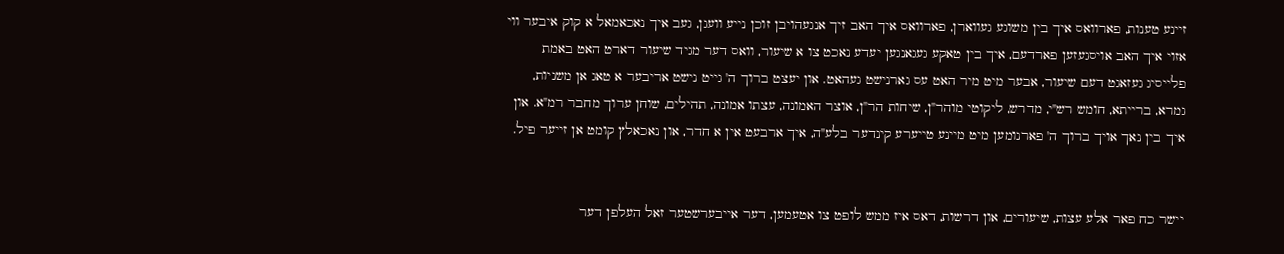זיינע טענות, פארוואס איך בין משוגע געווארן, פארוואס איך האב זיך אנגעהויבן זוכן נייע וועגן, געב איך נאכאמאל א קוק איבער ווי אזוי איך האב אויסגעזען פארדעם, איך בין טאקע געגאנגען יעדע נאכט צו א שיעור, וואס דער מגיד שיעור דארט האט באמת פלייסיג געזאגט דעם שיעור, אבער מיט מיר האט עס גארנישט געהאט. און יעצט ברוך ה' גייט נישט אריבער א טאג אן משניות, גמרא, ברייתא, חומש רש"י, מדרש, ליקוטי מוהר"ן, שיחות הר"ן, אוצר האמונה, עצתו אמונה, תהילים, שוחן ערוך מחבר רמ"א. און איך בין נאך אויך ברוך ה' פארנומען מיט מיינע טייערע קינדער בלע"ה, איך ארבעט אין א חדר, און נאכאלץ קומט אן זייער פיל.


יישר כח פאר אלע עצות, שיעורים, און דרשות, דאס איז ממש לופט צו אטעמען, דער אייבערשטער זאל העלפן דער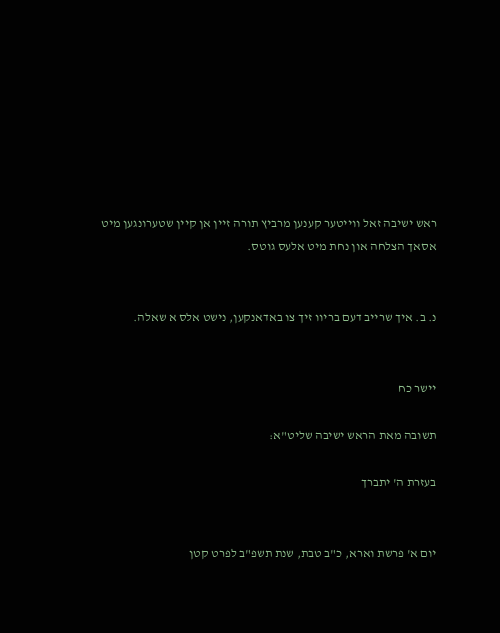ראש ישיבה זאל ווייטער קענען מרביץ תורה זיין אן קיין שטערונגען מיט אסאך הצלחה און נחת מיט אלעס גוטס.


נ. ב. איך שרייב דעם בריוו זיך צו באדאנקען, נישט אלס א שאלה.


יישר כח

תשובה מאת הראש ישיבה שליט"א:

בעזרת ה' יתברך


יום א' פרשת וארא, כ"ב טבת, שנת תשפ"ב לפרט קטן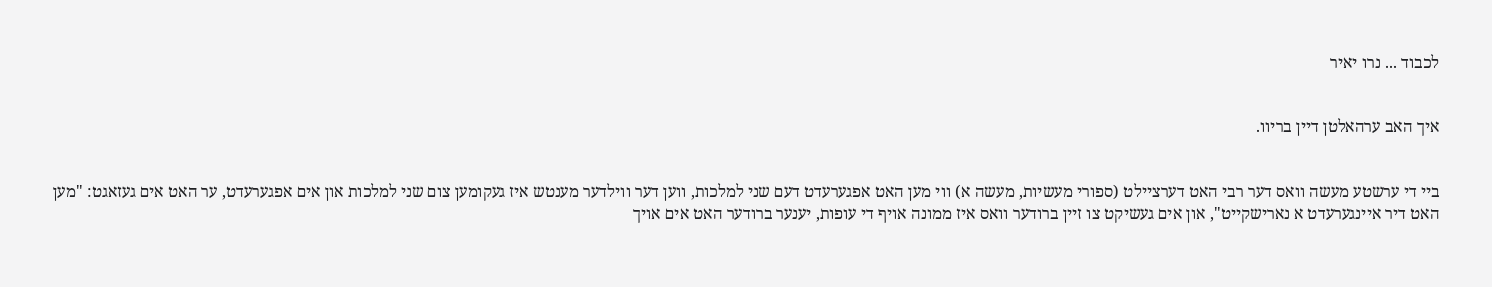לכבוד ... נרו יאיר


איך האב ערהאלטן דיין בריוו.


ביי די ערשטע מעשה וואס דער רבי האט דערציילט (ספורי מעשיות, מעשה א) ווי מען האט אפגערעדט דעם שני למלכות, ווען דער ווילדער מענטש איז געקומען צום שני למלכות און אים אפגערעדט, ער האט אים געזאגט: "מען האט דיר איינגערעדט א נארישקייט", און אים געשיקט צו זיין ברודער וואס איז ממונה אויף די עופות, יענער ברודער האט אים אויך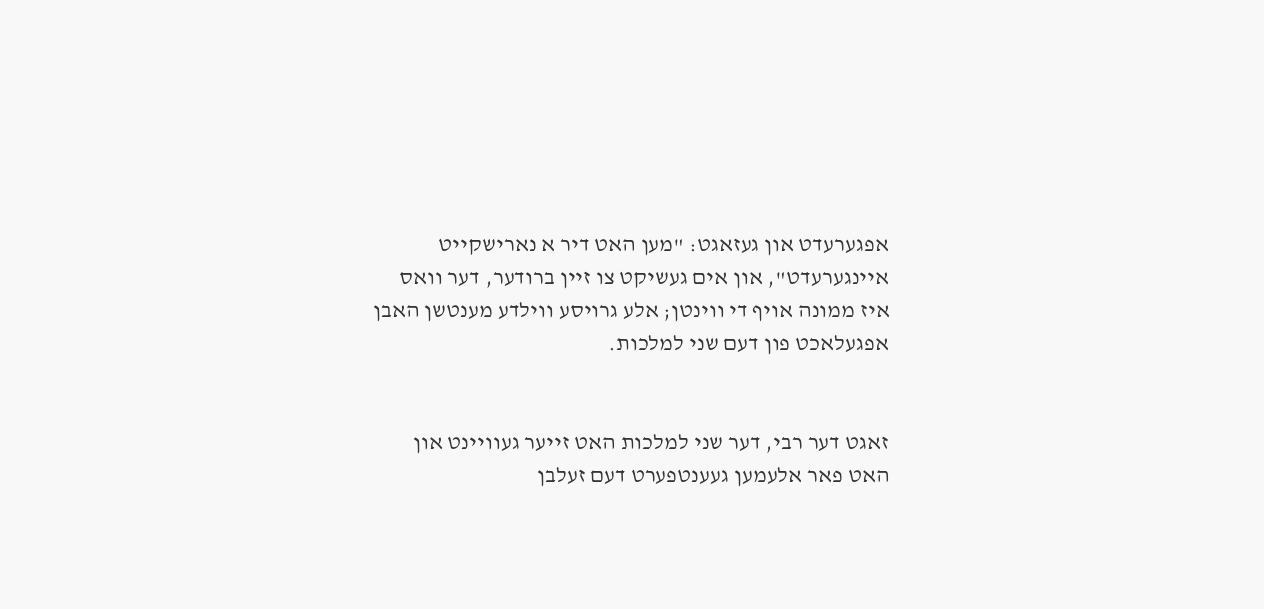אפגערעדט און געזאגט: "מען האט דיר א נארישקייט איינגערעדט", און אים געשיקט צו זיין ברודער, דער וואס איז ממונה אויף די ווינטן; אלע גרויסע ווילדע מענטשן האבן אפגעלאכט פון דעם שני למלכות.


זאגט דער רבי, דער שני למלכות האט זייער געוויינט און האט פאר אלעמען געענטפערט דעם זעלבן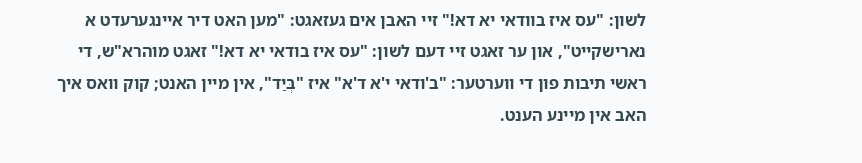לשון: "עס איז בוודאי יא דא!" זיי האבן אים געזאגט: "מען האט דיר איינגערעדט א נארישקייט", און ער זאגט זיי דעם לשון: "עס איז בודאי יא דא!" זאגט מוהרא"ש, די ראשי תיבות פון די ווערטער: "ב'ודאי י'א ד'א" איז "בְּיַד", אין מיין האנט; קוק וואס איך האב אין מיינע הענט.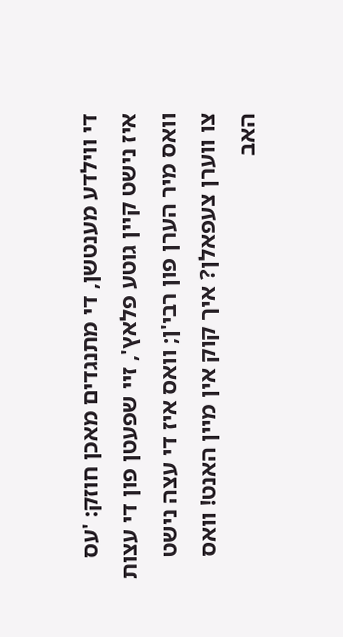די ווילדע מענטשן, די מתנגדים מאכן חוזק: 'עס איז נישט קיין גוטע פלאץ', זיי שפעטן פון די עצות וואס מיר הערן פון רבי'ן; וואס איז די עצה נישט צו ווערן צעפאלן? איך קוק אין מיין האנט! וואס האב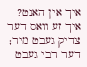איך אין האנט? איך זע וואס דער צדיק געבט מיר; דער רבי געבט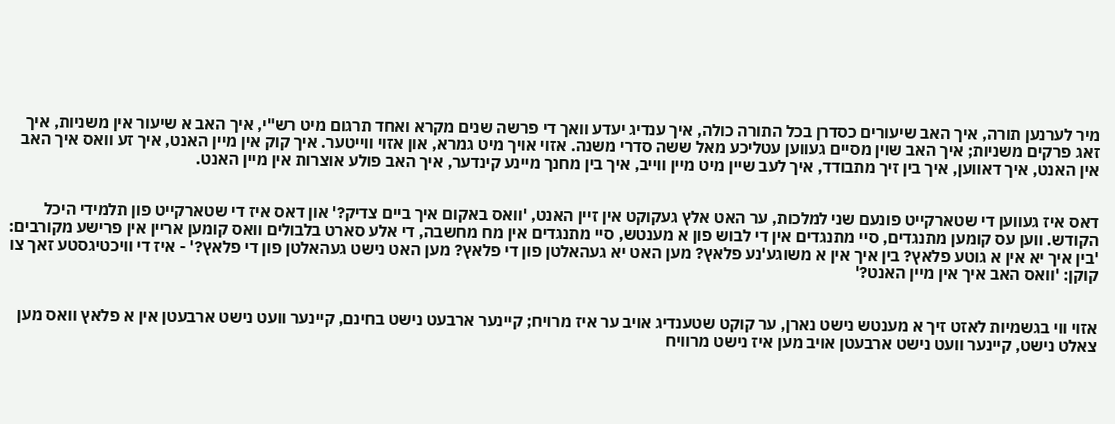מיר לערנען תורה, איך האב שיעורים כסדרן בכל התורה כולה, איך ענדיג יעדע וואך די פרשה שנים מקרא ואחד תרגום מיט רש"י, איך האב א שיעור אין משניות, איך זאג פרקים משניות; איך האב שוין מסיים געווען עטליכע מאל ששה סדרי משנה. אזוי אויך מיט גמרא, און אזוי ווייטער. איך קוק אין מיין האנט, איך זע וואס איך האב אין האנט, איך דאווען, איך בין זיך מתבודד, איך לעב שיין מיט מיין ווייב, איך בין מחנך מיינע קינדער, איך האב פולע אוצרות אין מיין האנט.


דאס איז געווען די שטארקייט פונעם שני למלכות, ער האט אלץ געקוקט אין זיין האנט, 'וואס באקום איך ביים צדיק?' און דאס איז די שטארקייט פון תלמידי היכל הקודש. ווען עס קומען מתנגדים, סיי מתנגדים אין די לבוש פון א מענטש, סיי מתנגדים אין מח מחשבה, די אלע סארט בלבולים וואס קומען אריין אין פרישע מקורבים: 'בין איך יא אין א גוטע פלאץ? בין איך אין א משוגע'נע פלאץ? מען האט יא געהאלטן פון די פלאץ? מען האט נישט געהאלטן פון די פלאץ?' - איז די וויכטיגסטע זאך צו קוקן: 'וואס האב איך אין מיין האנט?'


אזוי ווי בגשמיות לאזט זיך א מענטש נישט נארן, ער קוקט שטענדיג אויב ער איז מרויח; קיינער ארבעט נישט בחינם, קיינער וועט נישט ארבעטן אין א פלאץ וואס מען צאלט נישט, קיינער וועט נישט ארבעטן אויב מען איז נישט מרוויח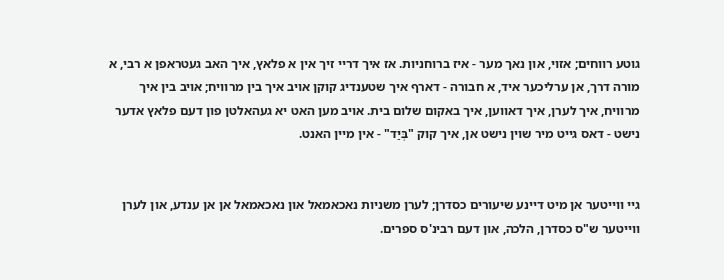גוטע רווחים; אזוי, און נאך מער - איז ברוחניות. אז איך דריי זיך אין א פלאץ, איך האב געטראפן א רבי, א מורה דרך, אן ערליכער איד, א חבורה - דארף איך שטענדיג קוקן אויב איך בין מרוויח; אויב בין איך מרוויח, איך לערן, איך דאווען, איך באקום שלום בית. אויב מען האט יא געהאלטן פון דעם פלאץ אדער נישט - דאס גייט מיר שוין נישט אן, איך קוק "בְּיַד" - אין מיין האנט.


גיי ווייטער אן מיט דיינע שיעורים כסדרן; לערן משניות נאכאמאל און נאכאמאל אן אן ענדע, און לערן ווייטער ש"ס כסדרן, הלכה, און דעם רבינ'ס ספרים.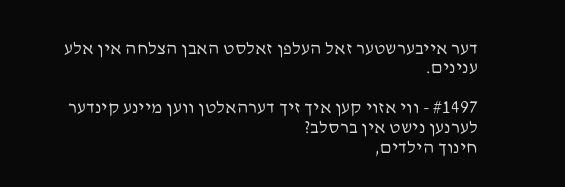דער אייבערשטער זאל העלפן זאלסט האבן הצלחה אין אלע ענינים.

#1497 - ווי אזוי קען איך זיך דערהאלטן ווען מיינע קינדער לערנען נישט אין ברסלב?
חינוך הילדים,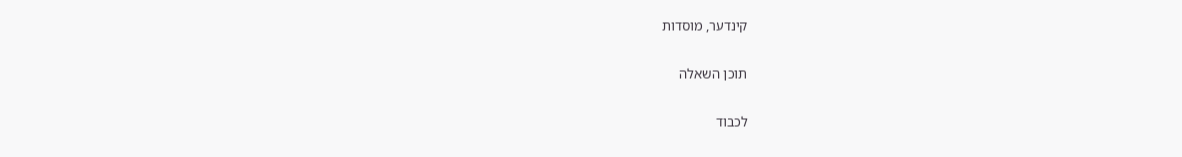קינדער, מוסדות

תוכן השאלה

לכבוד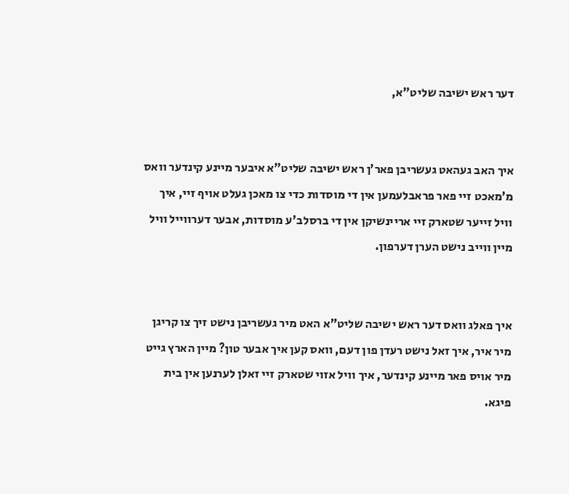דער ראש ישיבה שליט"א,


איך האב געהאט געשריבן פאר'ן ראש ישיבה שליט"א איבער מיינע קינדער וואס מ'מאכט זיי פאר פראבלעמען אין די מוסדות כדי צו מאכן געלט אויף זיי, איך וויל זייער שטארק זיי אריינשיקן אין די ברסלב'ע מוסדות, אבער דערווייל וויל מיין ווייב נישט הערן דערפון.


איך פאלג וואס דער ראש ישיבה שליט"א האט מיר געשריבן נישט זיך צו קריגן מיר איר, איך זאל נישט רעדן פון דעם, וואס קען איך אבער טון? מיין הארץ גייט מיר אויס פאר מיינע קינדער, איך וויל אזוי שטארק זיי זאלן לערנען אין בית פיגא.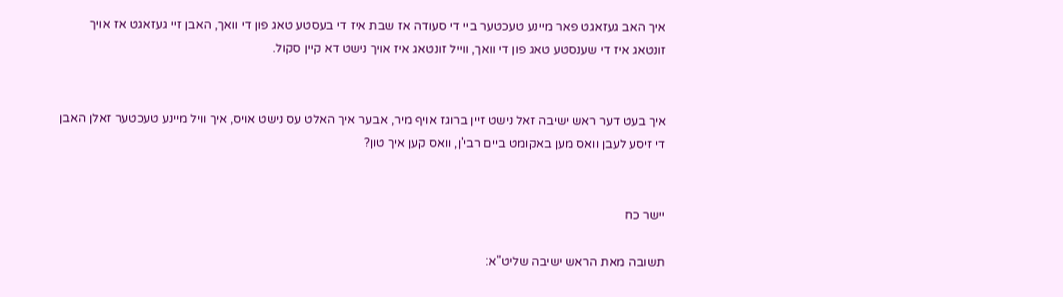איך האב געזאגט פאר מיינע טעכטער ביי די סעודה אז שבת איז די בעסטע טאג פון די וואך, האבן זיי געזאגט אז אויך זונטאג איז די שענסטע טאג פון די וואך, ווייל זונטאג איז אויך נישט דא קיין סקול.


איך בעט דער ראש ישיבה זאל נישט זיין ברוגז אויף מיר, אבער איך האלט עס נישט אויס, איך וויל מיינע טעכטער זאלן האבן די זיסע לעבן וואס מען באקומט ביים רבי'ן, וואס קען איך טון?


יישר כח

תשובה מאת הראש ישיבה שליט"א: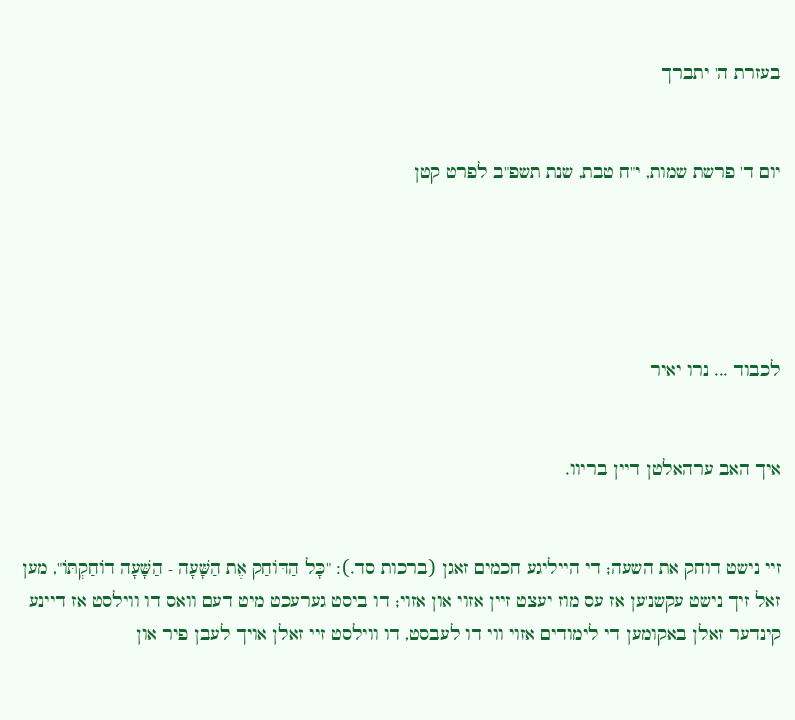בעזרת ה' יתברך


יום ד' פרשת שמות, י"ח טבת, שנת תשפ"ב לפרט קטן





לכבוד ... נרו יאיר


איך האב ערהאלטן דיין בריוו.


זיי נישט דוחק את השעה; די הייליגע חכמים זאגן (ברכות סד.): "כָּל הַדּוֹחַק אֶת הַשָּׁעָה - הַשָּׁעָה דוֹחַקְתּוֹ", מען זאל זיך נישט עקשנ'ען אז עס מוז יעצט זיין אזוי און אזוי; דו ביסט גערעכט מיט דעם וואס דו ווילסט אז דיינע קינדער זאלן באקומען די לימודים אזוי ווי דו לעבסט, דו ווילסט זיי זאלן אויך לעבן פיר און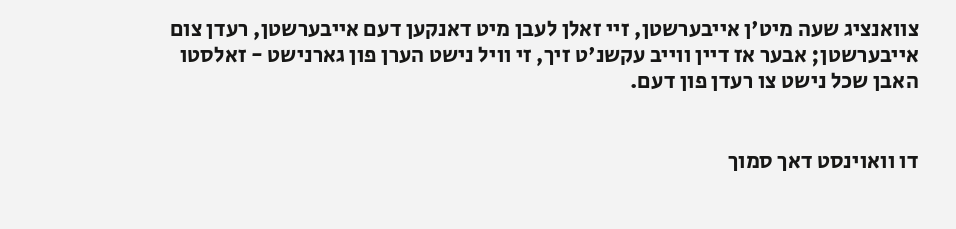צוואנציג שעה מיט'ן אייבערשטן, זיי זאלן לעבן מיט דאנקען דעם אייבערשטן, רעדן צום אייבערשטן; אבער אז דיין ווייב עקשנ'ט זיך, זי וויל נישט הערן פון גארנישט - זאלסטו האבן שכל נישט צו רעדן פון דעם.


דו וואוינסט דאך סמוך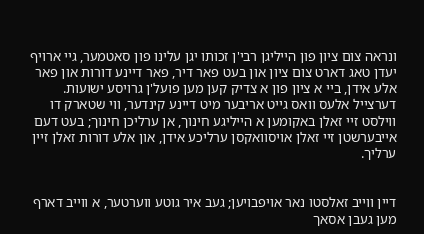ונראה צום ציון פון הייליגן רבי'ן זכותו יגן עלינו פון סאטמער, גיי ארויף יעדן טאג דארט צום ציון און בעט פאר דיר, פאר דיינע דורות און פאר אלע אידן, ביי א ציון פון א צדיק קען מען פועל'ן גרויסע ישועות. דערצייל אלעס וואס גייט אריבער מיט דיינע קינדער, ווי שטארק דו ווילסט זיי זאלן באקומען א הייליגע חינוך, אן ערליכן חינוך; בעט דעם אייבערשטן זיי זאלן אויסוואקסן ערליכע אידן, און אלע דורות זאלן זיין ערליך.


דיין ווייב זאלסטו נאר אויפבויען; געב איר גוטע ווערטער, א ווייב דארף מען געבן אסאך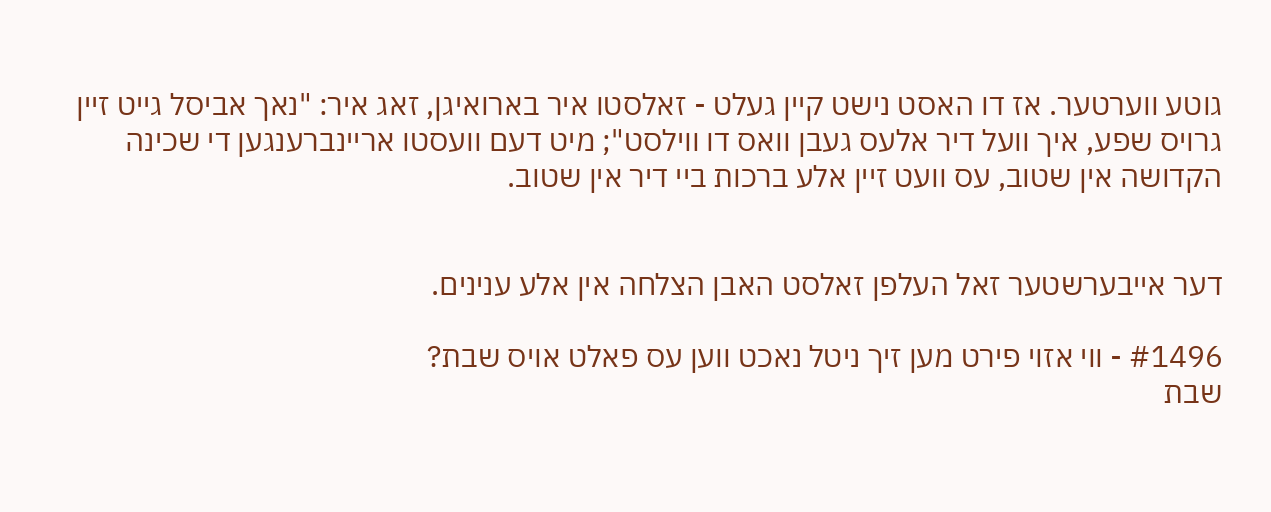גוטע ווערטער. אז דו האסט נישט קיין געלט - זאלסטו איר בארואיגן, זאג איר: "נאך אביסל גייט זיין גרויס שפע, איך וועל דיר אלעס געבן וואס דו ווילסט"; מיט דעם וועסטו אריינברענגען די שכינה הקדושה אין שטוב, עס וועט זיין אלע ברכות ביי דיר אין שטוב.


דער אייבערשטער זאל העלפן זאלסט האבן הצלחה אין אלע ענינים.

#1496 - ווי אזוי פירט מען זיך ניטל נאכט ווען עס פאלט אויס שבת?
שבת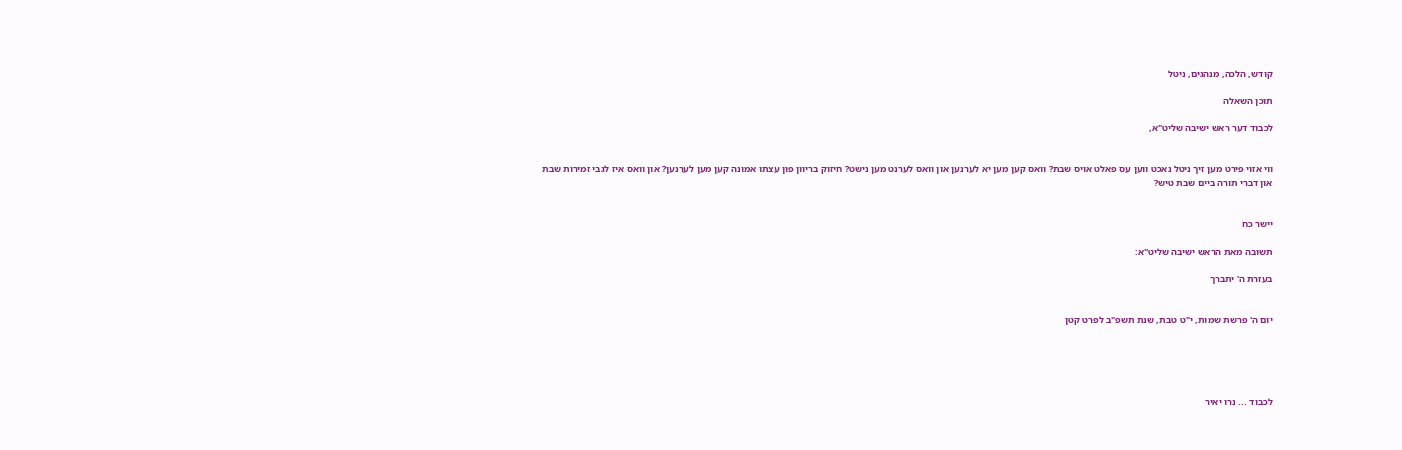קודש, הלכה, מנהגים, ניטל

תוכן השאלה

לכבוד דער ראש ישיבה שליט"א,


ווי אזוי פירט מען זיך ניטל נאכט ווען עס פאלט אויס שבת? וואס קען מען יא לערנען און וואס לערנט מען נישט? חיזוק בריוון פון עצתו אמונה קען מען לערנען? און וואס איז לגבי זמירות שבת און דברי תורה ביים שבת טיש?


יישר כח

תשובה מאת הראש ישיבה שליט"א:

בעזרת ה' יתברך


יום ה' פרשת שמות, י"ט טבת, שנת תשפ"ב לפרט קטן





לכבוד ... נרו יאיר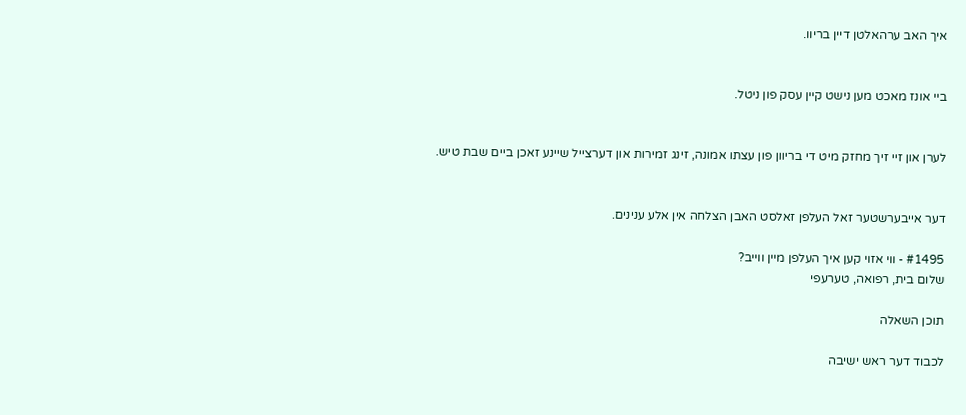איך האב ערהאלטן דיין בריוו.


ביי אונז מאכט מען נישט קיין עסק פון ניטל.


לערן און זיי זיך מחזק מיט די בריוון פון עצתו אמונה, זינג זמירות און דערצייל שיינע זאכן ביים שבת טיש.


דער אייבערשטער זאל העלפן זאלסט האבן הצלחה אין אלע ענינים.

#1495 - ווי אזוי קען איך העלפן מיין ווייב?
שלום בית, רפואה, טערעפי

תוכן השאלה

לכבוד דער ראש ישיבה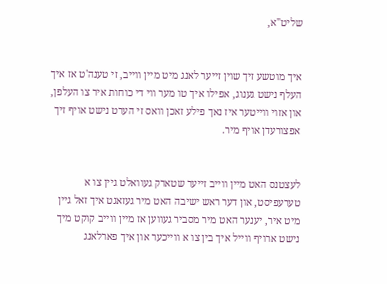שליט"א,


איך מוטשע זיך שוין זייער לאנג מיט מיין ווייב, זי טענה'ט אז איך העלף נישט גענוג, אפילו איך טו מער ווי די כוחות איר צו העלפן, און אזוי ווייטער איז נאך פילע זאכן וואס זי הערט נישט אויף זיך אפצורעדן אויף מיר.


לעצטנס האט מיין ווייב זייער שטארק געוואלט גיין צו א טערעפיסט, און דער ראש ישיבה האט מיר געזאגט איך זאל גיין מיט איר, יענער האט מיר מסביר געווען אז מיין ווייב קוקט מיך נישט ארויף ווייל איך בין צו א ווייכער און איך פארלאנג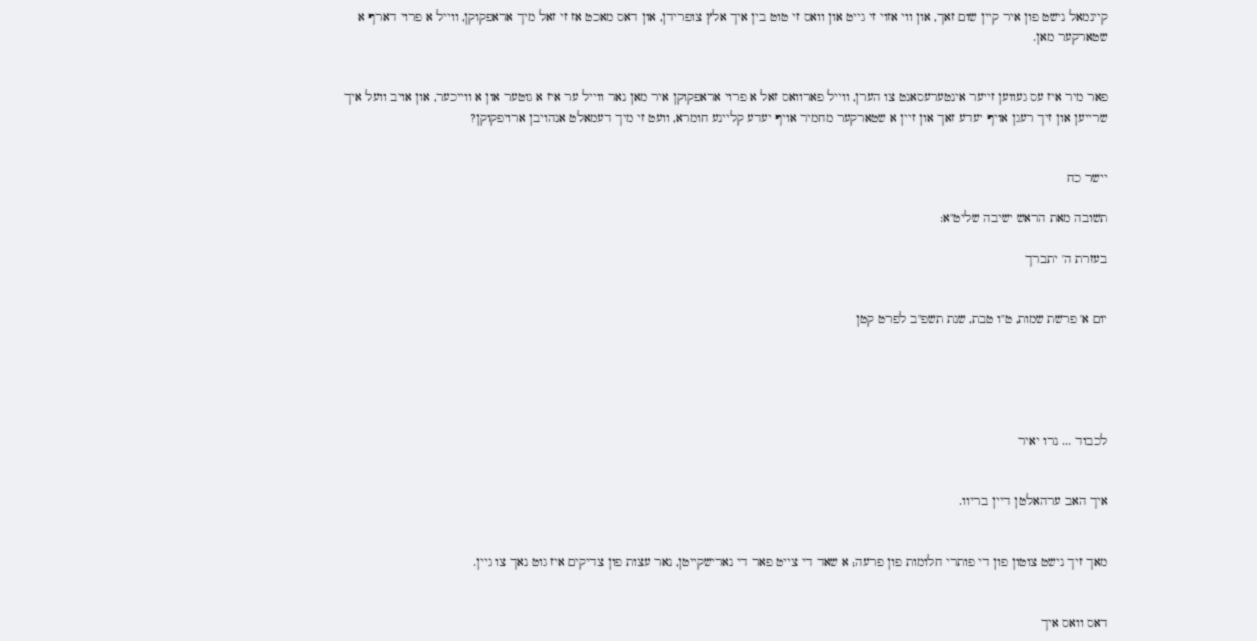קיינמאל נישט פון איר קיין שום זאך, און ווי אזוי זי גייט און וואס זי טוט בין איך אלץ צופרידן, און דאס מאכט אז זי זאל מיך אראפקוקן, ווייל א פרוי דארף א שטארקער מאן.


פאר מיר איז עס געווען זייער אינטערעסאנט צו הערן, ווייל פארוואס זאל א פרוי אראפקוקן איר מאן נאר ווייל ער איז א גוטער און א ווייכער, און אויב וועל איך שרייען און זיך רעגן אויף יעדע זאך און זיין א שטארקער מחמיר אויף יעדע קליינע חומרא, וועט זי מיך דעמאלט אנהויבן ארויפקוקן?


יישר כח

תשובה מאת הראש ישיבה שליט"א:

בעזרת ה' יתברך


יום א' פרשת שמות, ט"ו טבת, שנת תשפ"ב לפרט קטן





לכבוד ... נרו יאיר


איך האב ערהאלטן דיין בריוו.


מאך זיך נישט צוטון פון די פותרי חלומות פון פרעה; א שאד די צייט פאר די נארישקייטן, נאר עצות פון צדיקים איז גוט נאך צו גיין.


דאס וואס איך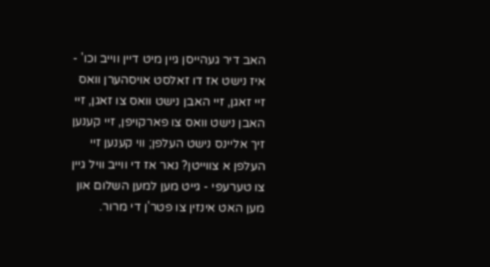האב דיר געהייסן גיין מיט דיין ווייב וכו' - איז נישט אז דו זאלסט אויסהערן וואס זיי זאגן, זיי האבן נישט וואס צו זאגן, זיי האבן נישט וואס צו פארקויפן, זיי קענען זיך אליינס נישט העלפן; ווי קענען זיי העלפן א צווייטן? נאר אז די ווייב וויל גיין צו טערעפי - גייט מען למען השלום און מען האט אינזין צו פטר'ן די מרור.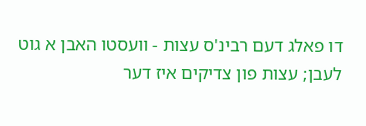דו פאלג דעם רבינ'ס עצות - וועסטו האבן א גוט לעבן; עצות פון צדיקים איז דער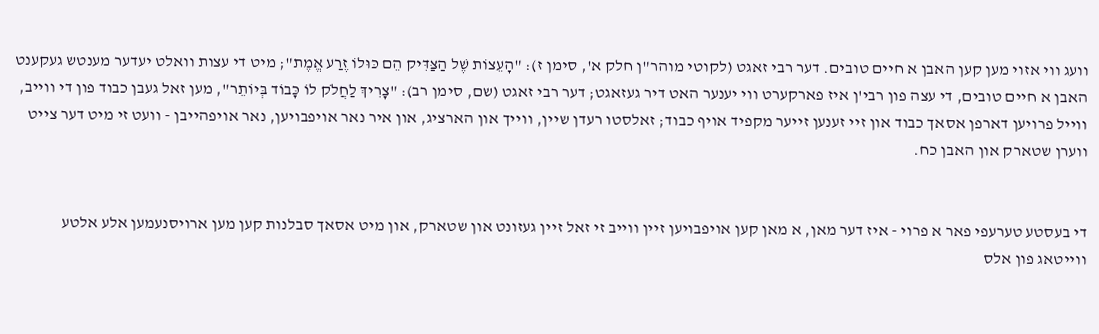וועג ווי אזוי מען קען האבן א חיים טובים. דער רבי זאגט (לקוטי מוהר"ן חלק א', סימן ז): "הָעֵצוֹת שֶׁל הַצַּדִּיק הֵם כּוּלוֹ זֶרַע אֱמֶת"; מיט די עצות וואלט יעדער מענטש געקענט האבן א חיים טובים, די עצה פון רבי'ן איז פארקערט ווי יענער האט דיר געזאגט; דער רבי זאגט (שם, סימן רב): "צָרִיךְ לַחֲלֹק לוֹ כָּבוֹד בְּיוֹתֵר", מען זאל געבן כבוד פון די ווייב, ווייל פרויען דארפן אסאך כבוד און זיי זענען זייער מקפיד אויף כבוד; זאלסטו רעדן שיין, ווייך און הארציג, און איר נאר אויפבויען, נאר אויפהייבן - וועט זי מיט דער צייט ווערן שטארק און האבן כח.


די בעסטע טערעפי פאר א פרוי - איז דער מאן, א מאן קען אויפבויען זיין ווייב זי זאל זיין געזונט און שטארק, און מיט אסאך סבלנות קען מען ארויסנעמען אלע אלטע ווייטאג פון אלס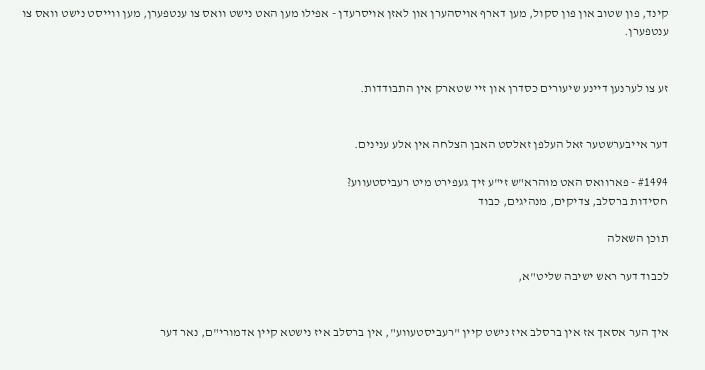קינד, פון שטוב און פון סקול, מען דארף אויסהערן און לאזן אויסרעדן - אפילו מען האט נישט וואס צו ענטפערן, מען ווייסט נישט וואס צו ענטפערן.


זע צו לערנען דיינע שיעורים כסדרן און זיי שטארק אין התבודדות.


דער אייבערשטער זאל העלפן זאלסט האבן הצלחה אין אלע ענינים.

#1494 - פארוואס האט מוהרא"ש זי"ע זיך געפירט מיט רעביסטעווע?
חסידות ברסלב, צדיקים, מנהיגים, כבוד

תוכן השאלה

לכבוד דער ראש ישיבה שליט"א,


איך הער אסאך אז אין ברסלב איז נישט קיין "רעביסטעווע", אין ברסלב איז נישטא קיין אדמורי"ם, נאר דער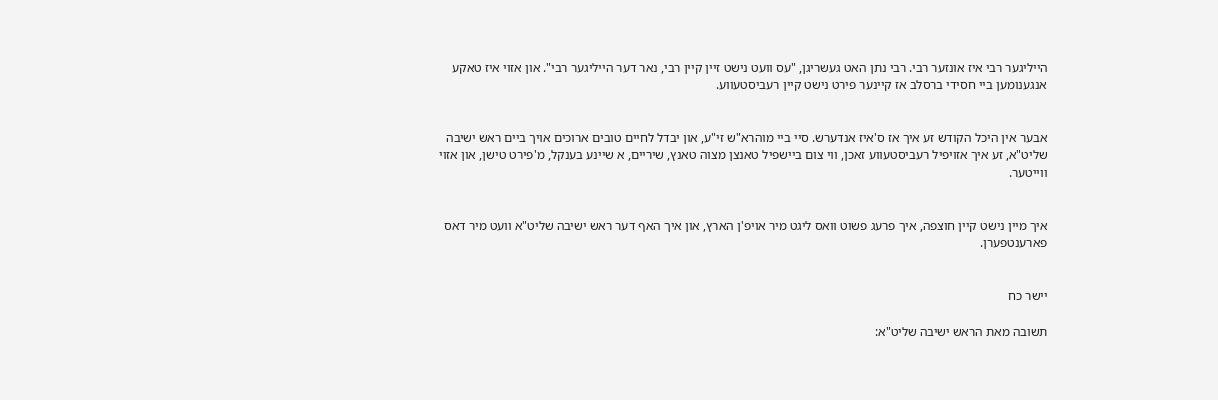הייליגער רבי איז אונזער רבי. רבי נתן האט געשריגן, "עס וועט נישט זיין קיין רבי, נאר דער הייליגער רבי". און אזוי איז טאקע אנגענומען ביי חסידי ברסלב אז קיינער פירט נישט קיין רעביסטעווע.


אבער אין היכל הקודש זע איך אז ס'איז אנדערש. סיי ביי מוהרא"ש זי"ע, און יבדל לחיים טובים ארוכים אויך ביים ראש ישיבה שליט"א, זע איך אזויפיל רעביסטעווע זאכן, ווי צום ביישפיל טאנצן מצוה טאנץ, שיריים, א שיינע בענקל, מ'פירט טישן, און אזוי ווייטער.


איך מיין נישט קיין חוצפה, איך פרעג פשוט וואס ליגט מיר אויפ'ן הארץ, און איך האף דער ראש ישיבה שליט"א וועט מיר דאס פארענטפערן.


יישר כח

תשובה מאת הראש ישיבה שליט"א: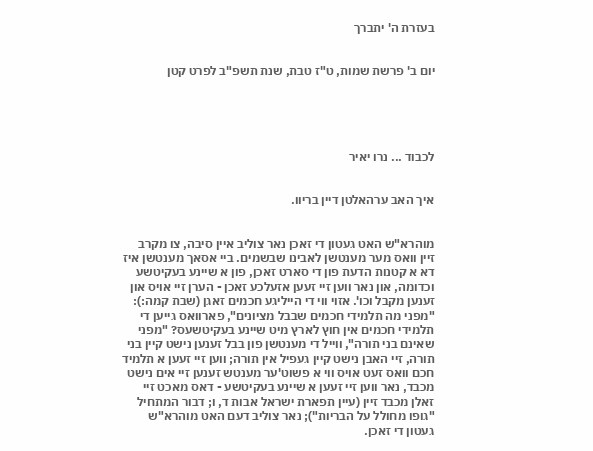בעזרת ה' יתברך


יום ב' פרשת שמות, ט"ז טבת, שנת תשפ"ב לפרט קטן





לכבוד ... נרו יאיר


איך האב ערהאלטן דיין בריוו.


מוהרא"ש האט געטון די זאכן נאר צוליב איין סיבה, צו מקרב זיין וואס מער מענטשן לאבינו שבשמים. ביי אסאך מענטשן איז דא א קטנות הדעת פון די סארט זאכן, פון א שיינע בעקיטשע וכדומה, און נאר ווען זיי זעען אזעלכע זאכן - הערן זיי אויס און זענען מקבל וכו'. אזוי ווי די הייליגע חכמים זאגן (שבת קמה:): "מפני מה תלמידי חכמים שבבל מציונים", פארוואס גייען די תלמידי חכמים אין חוץ לארץ מיט שיינע בעקיטשעס? "מפני שאינם בני תורה", ווייל די מענטשן פון בבל זענען נישט קיין בני תורה, זיי האבן נישט קיין געפיל אין תורה; ווען זיי זעען א תלמיד חכם וואס זעט אויס ווי א פשוט'ער מענטש זענען זיי אים נישט מכבד, נאר ווען זיי זעען א שיינע בעקיטשע - דאס מאכט זיי זאלן מכבד זיין (עיין תפארת ישראל אבות ד, ו; דבור המתחיל "גופו מחולל על הבריות"); נאר צוליב דעם האט מוהרא"ש געטון די זאכן.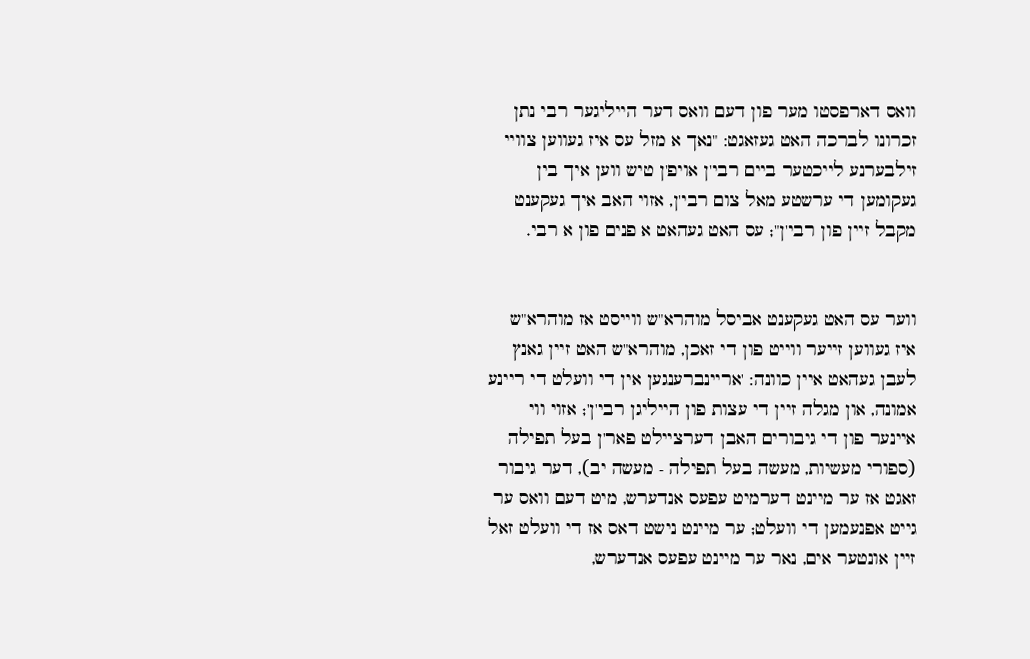וואס דארפסטו מער פון דעם וואס דער הייליגער רבי נתן זכרונו לברכה האט געזאגט: "נאך א מזל עס איז געווען צוויי זילבערנע לייכטער ביים רבי'ן אויפ'ן טיש ווען איך בין געקומען די ערשטע מאל צום רבי'ן, אזוי האב איך געקענט מקבל זיין פון רבי'ן"; עס האט געהאט א פנים פון א רבי.


ווער עס האט געקענט אביסל מוהרא"ש ווייסט אז מוהרא"ש איז געווען זייער ווייט פון די זאכן, מוהרא"ש האט זיין גאנץ לעבן געהאט איין כוונה: 'אריינברענגען אין די וועלט די ריינע אמונה, און מגלה זיין די עצות פון הייליגן רבי'ן'; אזוי ווי איינער פון די גיבורים האבן דערציילט פאר'ן בעל תפילה (ספורי מעשיות, מעשה בעל תפילה - מעשה יב), דער גיבור זאגט אז ער מיינט דערמיט עפעס אנדערש, מיט דעם וואס ער גייט אפנעמען די וועלט; ער מיינט נישט דאס אז די וועלט זאל זיין אונטער אים, נאר ער מיינט עפעס אנדערש,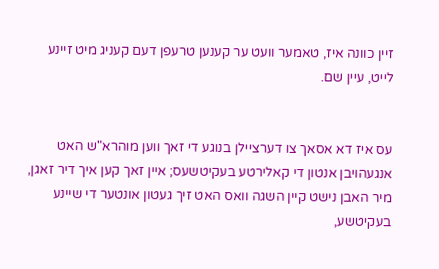זיין כוונה איז, טאמער וועט ער קענען טרעפן דעם קעניג מיט זיינע לייט, עיין שם.


עס איז דא אסאך צו דערציילן בנוגע די זאך ווען מוהרא"ש האט אנגעהויבן אנטון די קאלירטע בעקיטשעס; איין זאך קען איך דיר זאגן, מיר האבן נישט קיין השגה וואס האט זיך געטון אונטער די שיינע בעקיטשע,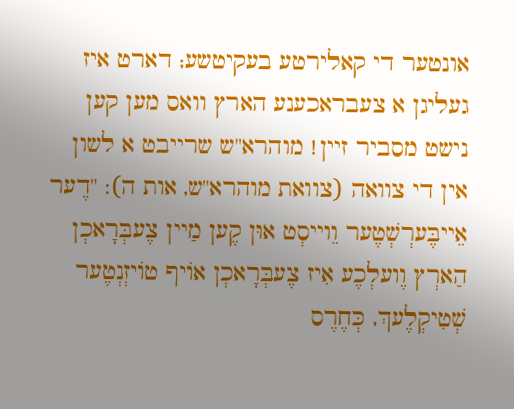אונטער די קאלירטע בעקיטשע; דארט איז געליגן א צעבראכענע הארץ וואס מען קען נישט מסביר זיין! מוהרא"ש שרייבט א לשון אין די צוואה (צוואת מוהרא"ש, אות ה): "דֶער אֵייבֶּערְשְׁטֶער וֵוייסְט אוּן קֶען מַיין צֶעבְּרָאכְן הַארְץ וֶועלְכֶע אִיז צֶעבְּרָאכְן אוֹיף טוֹיזְנְטֶער שְׁטִיקְלֶעךְ, כְּחֶרֶס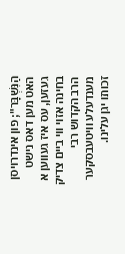הַנִּשְׁבָּר"; פון אינדרויסן האט מען דאס נישט געזען, עס איז געווען א בחינה אזוי ווי ביים צדיק הרב הקדוש רבי מענדעלע וויטעבסקער זכותו יגן עלינו.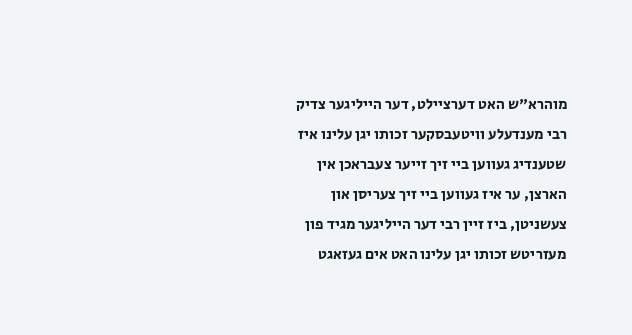מוהרא"ש האט דערציילט, דער הייליגער צדיק רבי מענדעלע וויטעבסקער זכותו יגן עלינו איז שטענדיג געווען ביי זיך זייער צעבראכן אין הארצן, ער איז געווען ביי זיך צעריסן און צעשניטן, ביז זיין רבי דער הייליגער מגיד פון מעזריטש זכותו יגן עלינו האט אים געזאגט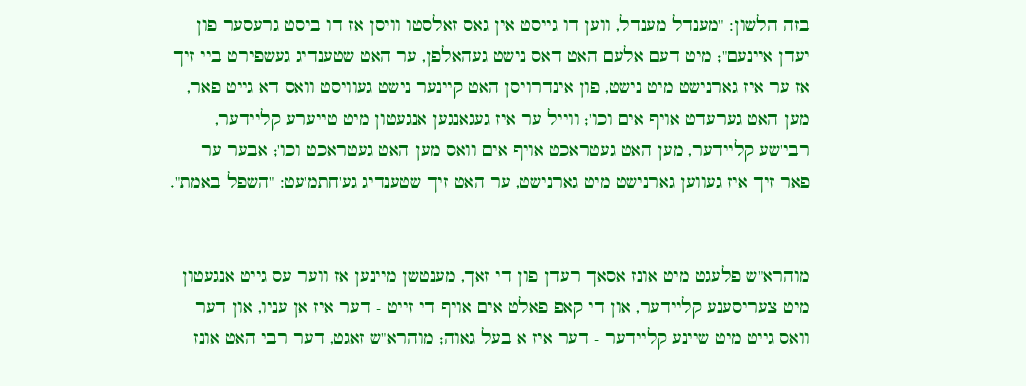בזה הלשון: "מענדל מענדל, ווען דו גייסט אין גאס זאלסטו וויסן אז דו ביסט גרעסער פון יעדן איינעם"; מיט דעם אלעם האט דאס נישט געהאלפן, ער האט שטענדיג געשפירט ביי זיך אז ער איז גארנישט מיט נישט, פון אינדרויסן האט קיינער נישט געוויסט וואס דא גייט פאר, מען האט גערעדט אויף אים וכו'; ווייל ער איז געגאנגען אנגעטון מיט טייערע קליידער, רבי'שע קליידער, מען האט געטראכט אויף אים וואס מען האט געטראכט וכו'; אבער ער פאר זיך איז געווען גארנישט מיט גארנישט, ער האט זיך שטענדיג גע'חתמ'עט: "השפל באמת".


מוהרא"ש פלעגט מיט אונז אסאך רעדן פון די זאך, מענטשן מיינען אז ווער עס גייט אנגעטון מיט צעריסענע קליידער, און די קאפ פאלט אים אויף די זייט - דער איז אן עניו, און דער וואס גייט מיט שיינע קליידער - דער איז א בעל גאוה; מוהרא"ש זאגט, דער רבי האט אונז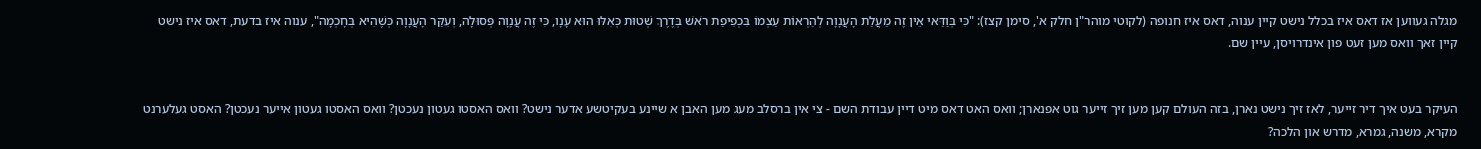מגלה געווען אז דאס איז בכלל נישט קיין ענוה, דאס איז חנופה (לקוטי מוהר"ן חלק א', סימן קצז): "כִּי בְּוַדַּאי אֵין זֶה מַעֲלַת הָעֲנָוָה לְהַרְאוֹת עַצְמוֹ בִּכְפִיפַת רֹאשׁ בְּדֶרֶךְ שְׁטוּת כְּאִלּוּ הוּא עָנָו, כִּי זֶה עֲנָוָה פְּסוּלָה, וְעִקַּר הָעֲנָוָה כְּשֶׁהִיא בְּחָכְמָה", ענוה איז בדעת, דאס איז נישט קיין זאך וואס מען זעט פון אינדרויסן, עיין שם.


העיקר בעט איך דיר זייער, לאז זיך נישט נארן, בזה העולם קען מען זיך זייער גוט אפנארן; וואס האט דאס מיט דיין עבודת השם - צי אין ברסלב מעג מען האבן א שיינע בעקיטשע אדער נישט? וואס האסטו געטון נעכטן? וואס האסטו געטון אייער נעכטן? האסט געלערנט מקרא, משנה, גמרא, מדרש און הלכה?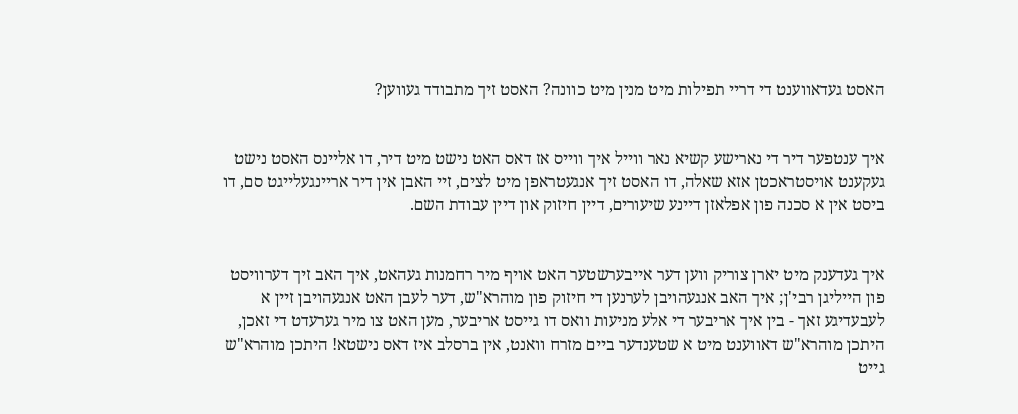האסט געדאווענט די דריי תפילות מיט מנין מיט כוונה? האסט זיך מתבודד געווען?


איך ענטפער דיר די נארישע קשיא נאר ווייל איך ווייס אז דאס האט נישט מיט דיר, דו אליינס האסט נישט געקענט אויסטראכטן אזא שאלה, דו האסט זיך אנגעטראפן מיט לצים, זיי האבן אין דיר אריינגעלייגט סם, דו ביסט אין א סכנה פון אפלאזן דיינע שיעורים, דיין חיזוק און דיין עבודת השם.


איך געדענק מיט יארן צוריק ווען דער אייבערשטער האט אויף מיר רחמנות געהאט, איך האב זיך דערוויסט פון הייליגן רבי'ן; איך האב אנגעהויבן לערנען די חיזוק פון מוהרא"ש, דער לעבן האט אנגעהויבן זיין א לעבעדיגע זאך - בין איך אריבער די אלע מניעות וואס דו גייסט אריבער, מען האט צו מיר גערעדט די זאכן, היתכן מוהרא"ש דאווענט מיט א שטענדער ביים מזרח וואנט, אין ברסלב איז דאס נישטא! היתכן מוהרא"ש גייט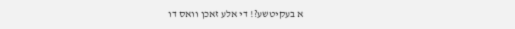א בעקיטשע?! די אלע זאכן וואס דו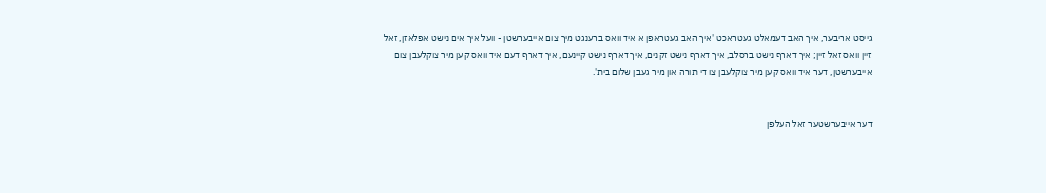גייסט אריבער, איך האב דעמאלט געטראכט 'איך האב געטראפן א איד וואס ברענגט מיך צום אייבערשטן - וועל איך אים נישט אפלאזן, זאל זיין וואס זאל זיין; איך דארף נישט ברסלב, איך דארף נישט זקנים, איך דארף נישט קיינעם, איך דארף דעם איד וואס קען מיר צוקלעבן צום אייבערשטן, דער איד וואס קען מיר צוקלעבן צו די תורה און מיר געבן שלום בית'.


דער אייבערשטער זאל העלפן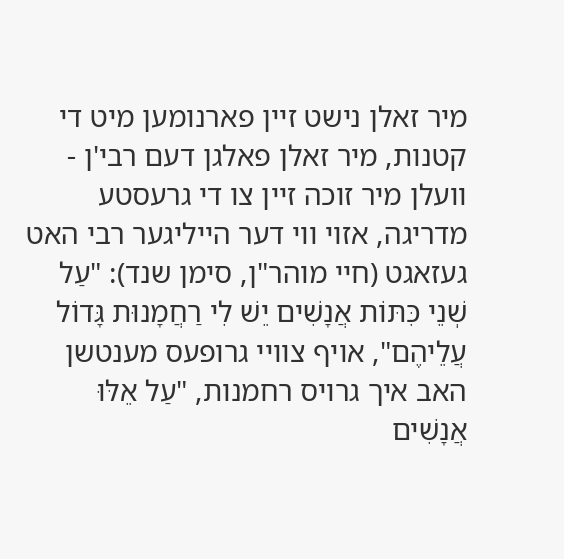מיר זאלן נישט זיין פארנומען מיט די קטנות, מיר זאלן פאלגן דעם רבי'ן - וועלן מיר זוכה זיין צו די גרעסטע מדריגה, אזוי ווי דער הייליגער רבי האט געזאגט (חיי מוהר"ן, סימן שנד): "עַל שְׁנֵי כִּתּוֹת אֲנָשִׁים יֵשׁ לִי רַחֲמָנוּת גָּדוֹל עֲלֵיהֶם", אויף צוויי גרופעס מענטשן האב איך גרויס רחמנות, "עַל אֵלּוּ אֲנָשִׁים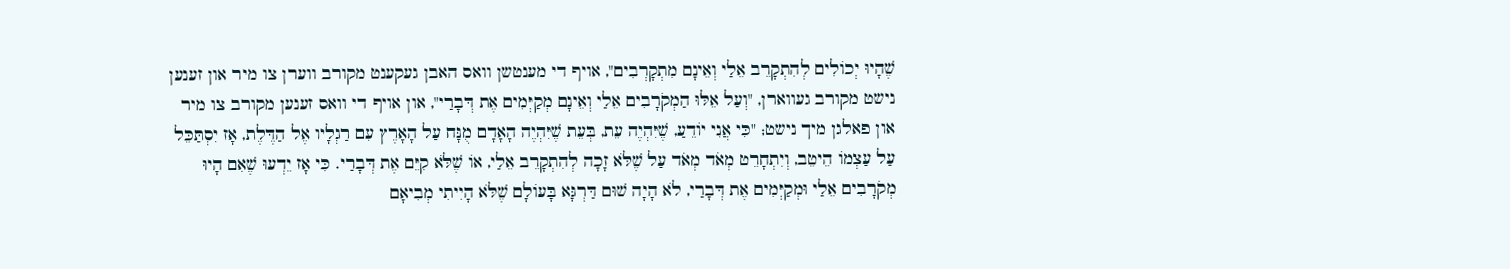שֶׁהָיוּ יְכוֹלִים לְהִתְקָרֵב אֵלַי וְאֵינָם מִתְקָרְבִים", אויף די מענטשן וואס האבן געקענט מקורב ווערן צו מיר און זענען נישט מקורב געווארן, "וְעַל אֵלּוּ הַמְקֹרָבִים אֵלַי וְאֵינָם מְקַיְּמִים אֶת דְּבָרַי", און אויף די וואס זענען מקורב צו מיר און פאלגן מיך נישט; "כִּי אֲנִי יוֹדֵעַ, שֶׁיִּהְיֶה עֵת, בְּעֵת שֶׁיִּהְיֶה הָאָדָם מֻנָּח עַל הָאָרֶץ עִם רַגְלָיו אֶל הַדֶּלֶת, אָז יִסְתַּכֵּל עַל עַצְמוֹ הֵיטֵב, וְיִתְחָרֵט מְאֹד מְאֹד עַל שֶׁלֹּא זָכָה לְהִתְקָרֵב אֵלַי, אוֹ שֶׁלֹּא קִיֵּם אֶת דְּבָרַי. כִּי אָז יֵדְעוּ שֶׁאִם הָיוּ מְקֹרָבִים אֵלַי וּמְקַיְּמִים אֶת דְּבָרַי, לֹא הָיָה שׁוּם דַּרְגָּא בָּעוֹלָם שֶׁלֹּא הָיִיתִי מְבִיאָם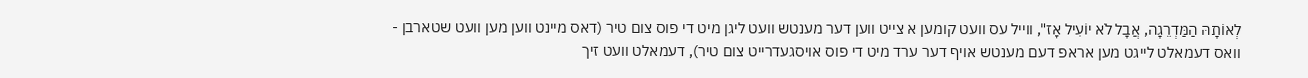לְאוֹתָהּ הַמַּדְרֵגָה, אֲבָל לֹא יוֹעִיל אָז", ווייל עס וועט קומען א צייט ווען דער מענטש וועט ליגן מיט די פוס צום טיר (דאס מיינט ווען מען וועט שטארבן - וואס דעמאלט לייגט מען אראפ דעם מענטש אויף דער ערד מיט די פוס אויסגעדרייט צום טיר), דעמאלט וועט זיך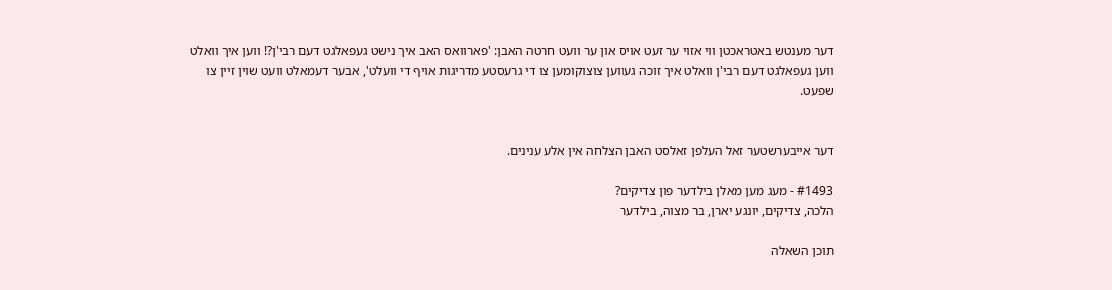דער מענטש באטראכטן ווי אזוי ער זעט אויס און ער וועט חרטה האבן: 'פארוואס האב איך נישט געפאלגט דעם רבי'ן?! ווען איך וואלט ווען געפאלגט דעם רבי'ן וואלט איך זוכה געווען צוצוקומען צו די גרעסטע מדריגות אויף די וועלט', אבער דעמאלט וועט שוין זיין צו שפעט.


דער אייבערשטער זאל העלפן זאלסט האבן הצלחה אין אלע ענינים.

#1493 - מעג מען מאלן בילדער פון צדיקים?
הלכה, צדיקים, יונגע יארן, בר מצוה, בילדער

תוכן השאלה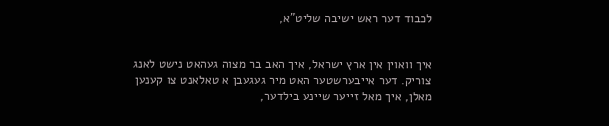לכבוד דער ראש ישיבה שליט"א,


איך וואוין אין ארץ ישראל, איך האב בר מצוה געהאט נישט לאנג צוריק. דער אייבערשטער האט מיר געגעבן א טאלאנט צו קענען מאלן, איך מאל זייער שיינע בילדער,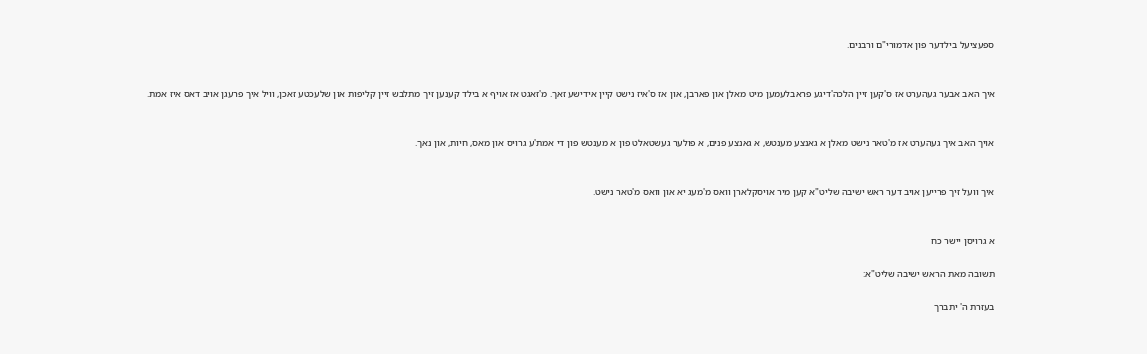ספעציעל בילדער פון אדמורי"ם ורבנים.


איך האב אבער געהערט אז ס'קען זיין הלכה'דיגע פראבלעמען מיט מאלן און פארבן, און אז ס'איז נישט קיין אידישע זאך. מ'זאגט אז אויף א בילד קענען זיך מתלבש זיין קליפות און שלעכטע זאכן, וויל איך פרעגן אויב דאס איז אמת.


אויך האב איך געהערט אז מ'טאר נישט מאלן א גאנצע מענטש, א גאנצע פנים, א פולער געשטאלט פון א מענטש פון די אמת'ע גרויס און מאס, חיות, און נאך.


איך וועל זיך פרייען אויב דער ראש ישיבה שליט"א קען מיר אויסקלארן וואס מ'מעג יא און וואס מ'טאר נישט.


א גרויסן יישר כח

תשובה מאת הראש ישיבה שליט"א:

בעזרת ה' יתברך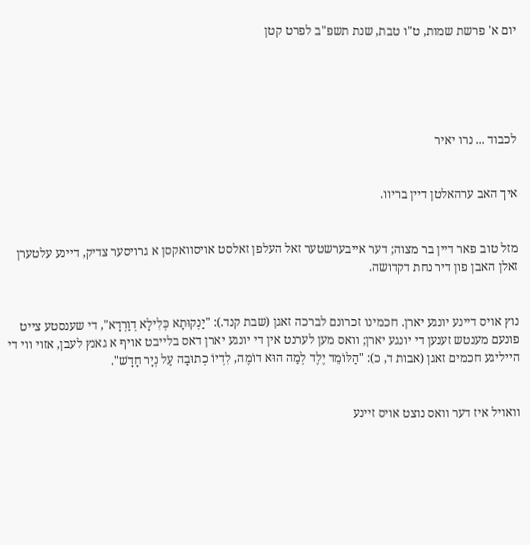יום א' פרשת שמות, ט"ו טבת, שנת תשפ"ב לפרט קטן





לכבוד ... נרו יאיר


איך האב ערהאלטן דיין בריוו.


מזל טוב פאר דיין בר מצוה; דער אייבערשטער זאל העלפן זאלסט אויסוואקסן א גרויסער צדיק, דיינע עלטערן זאלן האבן פון דיר נחת דקדושה.


נוץ אויס דיינע יונגע יארן. חכמינו זכרונם לברכה זאגן (שבת קנד.): "יַנְקוּתָא כְּלִילָא דְוַרְדָא", די שענסטע צייט פונעם מענטש זענען די יונגע יארן; וואס מען לערנט אין די יונגע יארן דאס בלייבט אויף א גאנץ לעבן, אזוי ווי די הייליגע חכמים זאגן (אבות ד, כ): "הַלּוֹמֵד יֶלֶד לְמַה הוּא דוֹמֶה, לִדְיוֹ כְתוּבָה עַל נְיָר חָדָשׁ".


וואויל איז דער וואס נוצט אויס זיינע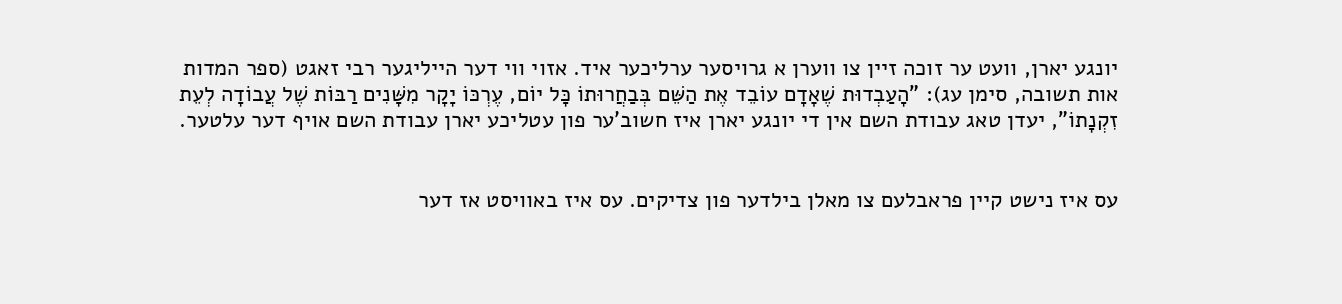יונגע יארן, וועט ער זוכה זיין צו ווערן א גרויסער ערליכער איד. אזוי ווי דער הייליגער רבי זאגט (ספר המדות אות תשובה, סימן עג): "הָעַבְדוּת שֶׁאָדָם עוֹבֵד אֶת הַשֵּׁם בְּבַחֲרוּתוֹ כָּל יוֹם, עֶרְכּוֹ יָקָר מִשָּׁנִים רַבּוֹת שֶׁל עֲבוֹדָה לְעֵת זִקְנָתוֹ", יעדן טאג עבודת השם אין די יונגע יארן איז חשוב'ער פון עטליכע יארן עבודת השם אויף דער עלטער.


עס איז נישט קיין פראבלעם צו מאלן בילדער פון צדיקים. עס איז באוויסט אז דער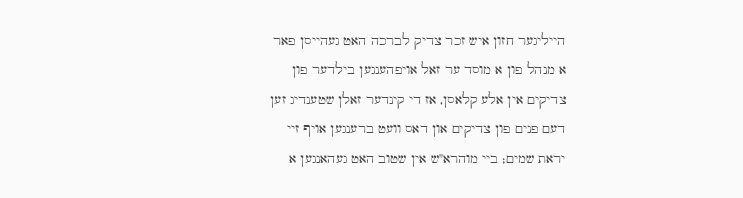הייליגער חזון איש זכר צדיק לברכה האט געהייסן פאר א מנהל פון א מוסד ער זאל אויפהענגען בילדער פון צדיקים אין אלע קלאסן, אז די קינדער זאלן שטענדיג זען דעם פנים פון צדיקים און דאס וועט ברענגען אויף זיי יראת שמים; ביי מוהרא"ש אין שטוב האט געהאנגען א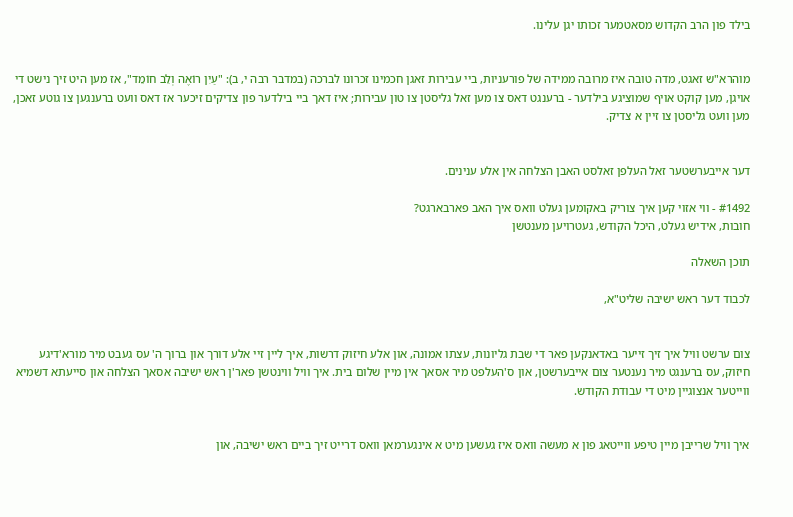בילד פון הרב הקדוש מסאטמער זכותו יגן עלינו.


מוהרא"ש זאגט, מדה טובה איז מרובה ממידה של פורעניות, ביי עבירות זאגן חכמינו זכרונו לברכה (במדבר רבה י, ב): "עַיִן רוֹאֶה וְלֵב חוֹמֵד", אז מען היט זיך נישט די אויגן, מען קוקט אויף שמוציגע בילדער - ברענגט דאס צו מען זאל גליסטן צו טון עבירות; איז דאך ביי בילדער פון צדיקים זיכער אז דאס וועט ברענגען צו גוטע זאכן, מען וועט גליסטן צו זיין א צדיק.


דער אייבערשטער זאל העלפן זאלסט האבן הצלחה אין אלע ענינים.

#1492 - ווי אזוי קען איך צוריק באקומען געלט וואס איך האב פארבארגט?
חובות, אידיש געלט, היכל הקודש, געטרויען מענטשן

תוכן השאלה

לכבוד דער ראש ישיבה שליט"א,


צום ערשט וויל איך זיך זייער באדאנקען פאר די שבת גליונות, עצתו אמונה, און אלע חיזוק דרשות, איך ליין זיי אלע דורך און ברוך ה' עס געבט מיר מורא'דיגע חיזוק, עס ברענגט מיר נענטער צום אייבערשטן, און ס'העלפט מיר אסאך אין מיין שלום בית. איך וויל ווינטשן פאר'ן ראש ישיבה אסאך הצלחה און סייעתא דשמיא ווייטער אנצוגיין מיט די עבודת הקודש.


איך וויל שרייבן מיין טיפע ווייטאג פון א מעשה וואס איז געשען מיט א אינגערמאן וואס דרייט זיך ביים ראש ישיבה, און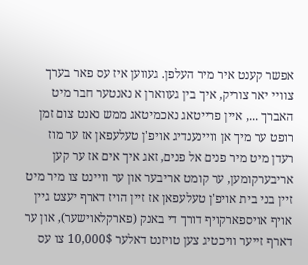אפשר קענט איר מיר העלפן. געווען איז עס פאר בערך צוויי יאר צוריק, איך בין געווארן א נאנטער חבר מיט האברך ..., איין פרייטאג נאכמיטאג ממש נאנט צום זמן רופט ער מיך אן וויינענדיג אויפ'ן טעלעפאן אז ער מוז רעדן מיט מיר פנים אל פנים, זאג איך אים אז ער קען אריבערקומען, ער קומט אריבער און ער וויינט צו מיר מיט זיין בני בית אויפ'ן טעלעפאן אז זיין הויז דארף יעצט גיין אויף אויספארקויף דורך די באנק (פארקלאוישער), און ער דארף זייער וויכטיג צען טויזנט דאלער 10,000$ צו עס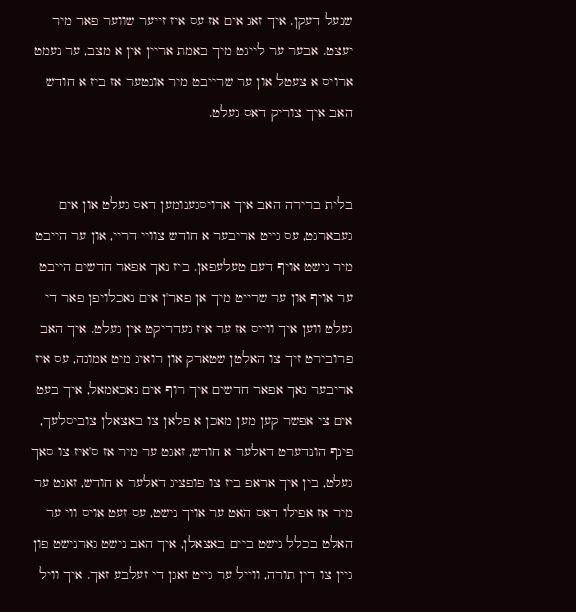שנעל דעקן. איך זאג אים אז עס איז זייער שווער פאר מיר יעצט. אבער ער לייגט מיך באמת אריין אין א מצב, ער נעמט ארויס א צעטל און ער שרייבט מיר אונטער אז ביז א חודש האב איך צוריק דאס געלט.


בלית ברירה האב איך ארויסגענומען דאס געלט און אים געבארגט, עס גייט אריבער א חודש צוויי דריי, און ער הייבט מיר נישט אויף דעם טעלעפאן. ביז נאך אפאר חדשים הייבט ער אויף און ער שרייט מיך אן פאר'ן אים נאכלויפן פאר די געלט ווען איך ווייס אז ער איז געדריקט אין געלט. איך האב פרובירט זיך צו האלטן שטארק און רואיג מיט אמונה, עס איז אריבער נאך אפאר חדשים איך רוף אים נאכאמאל, איך בעט אים צי אפשר קען מען מאכן א פלאן צו באצאלן צוביסלעך, פינף הונדערט דאלער א חודש, זאגט ער מיר אז ס'איז צו סאך געלט, בין איך אראפ ביז צו פופציג דאלער א חודש, זאגט ער מיר אז אפילו דאס האט ער אויך נישט, עס זעט אויס ווי ער האלט בכלל נישט ביים באצאלן, איך האב נישט גארנישט פון גיין צו דין תורה, ווייל ער גייט זאגן די זעלבע זאך. איך וויל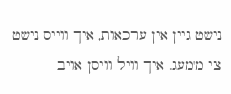נישט גיין אין ערכאות, איך ווייס נישט צי מ'מעג. איך וויל וויסן אויב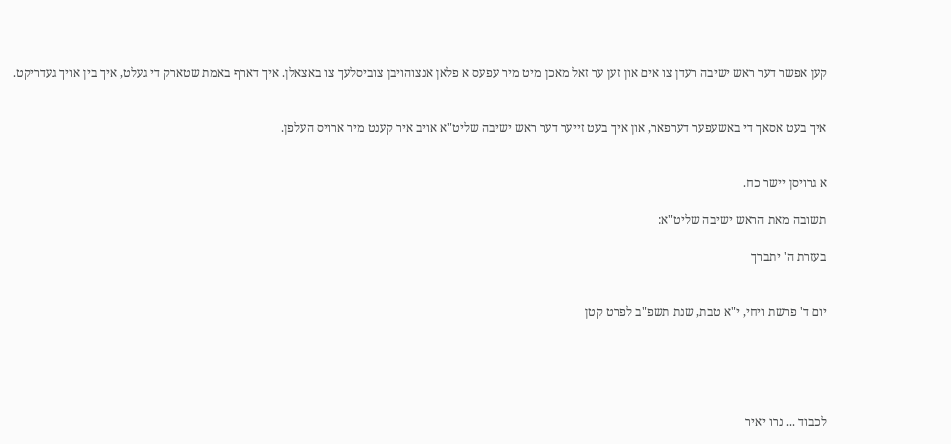קען אפשר דער ראש ישיבה רעדן צו אים און זען ער זאל מאכן מיט מיר עפעס א פלאן אנצוהויבן צוביסלעך צו באצאלן. איך דארף באמת שטארק די געלט, איך בין אויך געדריקט.


איך בעט אסאך די באשעפער דערפאר, און איך בעט זייער דער ראש ישיבה שליט"א אויב איר קענט מיר ארויס העלפן.


א גרויסן יישר כח.

תשובה מאת הראש ישיבה שליט"א:

בעזרת ה' יתברך


יום ד' פרשת ויחי, י"א טבת, שנת תשפ"ב לפרט קטן





לכבוד ... נרו יאיר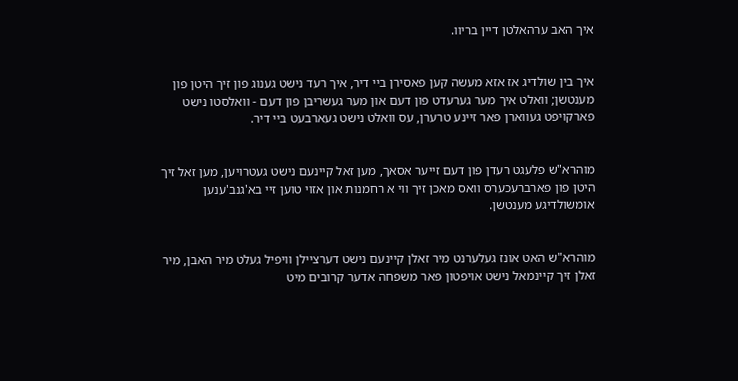איך האב ערהאלטן דיין בריוו.


איך בין שולדיג אז אזא מעשה קען פאסירן ביי דיר, איך רעד נישט גענוג פון זיך היטן פון מענטשן; וואלט איך מער גערעדט פון דעם און מער געשריבן פון דעם - וואלסטו נישט פארקויפט געווארן פאר זיינע טרערן, עס וואלט נישט געארבעט ביי דיר.


מוהרא"ש פלעגט רעדן פון דעם זייער אסאך, מען זאל קיינעם נישט געטרויען, מען זאל זיך היטן פון פארברעכערס וואס מאכן זיך ווי א רחמנות און אזוי טוען זיי בא'גנב'ענען אומשולדיגע מענטשן.


מוהרא"ש האט אונז געלערנט מיר זאלן קיינעם נישט דערציילן וויפיל געלט מיר האבן, מיר זאלן זיך קיינמאל נישט אויפטון פאר משפחה אדער קרובים מיט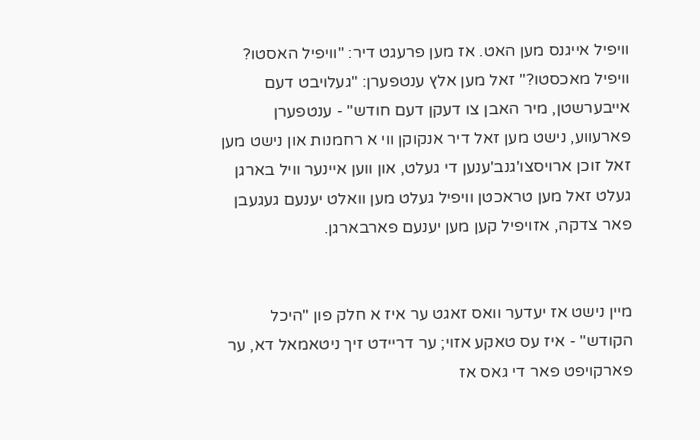וויפיל אייגנס מען האט. אז מען פרעגט דיר: "וויפיל האסטו? וויפיל מאכסטו?" זאל מען אלץ ענטפערן: "געלויבט דעם אייבערשטן, מיר האבן צו דעקן דעם חודש" - ענטפערן פארעווע, נישט מען זאל דיר אנקוקן ווי א רחמנות און נישט מען זאל זוכן ארויסצו'גנב'ענען די געלט, און ווען איינער וויל בארגן געלט זאל מען טראכטן וויפיל געלט מען וואלט יענעם געגעבן פאר צדקה, אזויפיל קען מען יענעם פארבארגן.


מיין נישט אז יעדער וואס זאגט ער איז א חלק פון "היכל הקודש" - איז עס טאקע אזוי; ער דריידט זיך ניטאמאל דא, ער פארקויפט פאר די גאס אז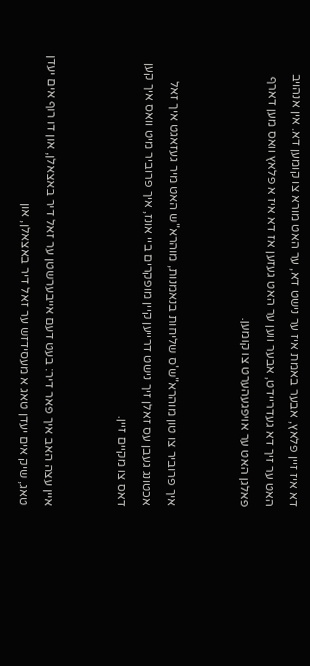דא איז זיין פלאץ, אבער באמת איז ער נישט דא, ער האט מורא צו קומען דא. אין אנהויב האט ער זיך דא געדריידט, אבער ווען ער האט געזען אז דא איז א פלאץ וואס מען דארף פאלגן האט ער אויפגעהערט צו קומען.


איך פרוביר צו טון מוהרא"ש'ס שליחות בנאמנות, מוהרא"ש האט מיר געזאגט איך זאל אכטונג געבן עס זאלן זיך נישט דרייען קיין מופקרים ביי אונז, איך פרוביר מיט וואס איך קען דאס צו מקיים זיין.


איין עצה האב איך פאר דיר: בעט דעם אייבערשטן ער זאל דיר באצאלן, און דו רוף אים יעדן טאג, שיק אים יעדן טאג א מעסידזש ער זאל דיר באצאלן, און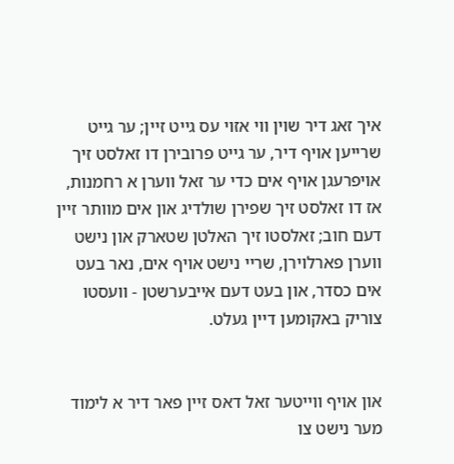איך זאג דיר שוין ווי אזוי עס גייט זיין; ער גייט שרייען אויף דיר, ער גייט פרובירן דו זאלסט זיך אויפרעגן אויף אים כדי ער זאל ווערן א רחמנות, אז דו זאלסט זיך שפירן שולדיג און אים מוותר זיין דעם חוב; זאלסטו זיך האלטן שטארק און נישט ווערן פארלוירן, שריי נישט אויף אים, נאר בעט אים כסדר, און בעט דעם אייבערשטן - וועסטו צוריק באקומען דיין געלט.


און אויף ווייטער זאל דאס זיין פאר דיר א לימוד מער נישט צו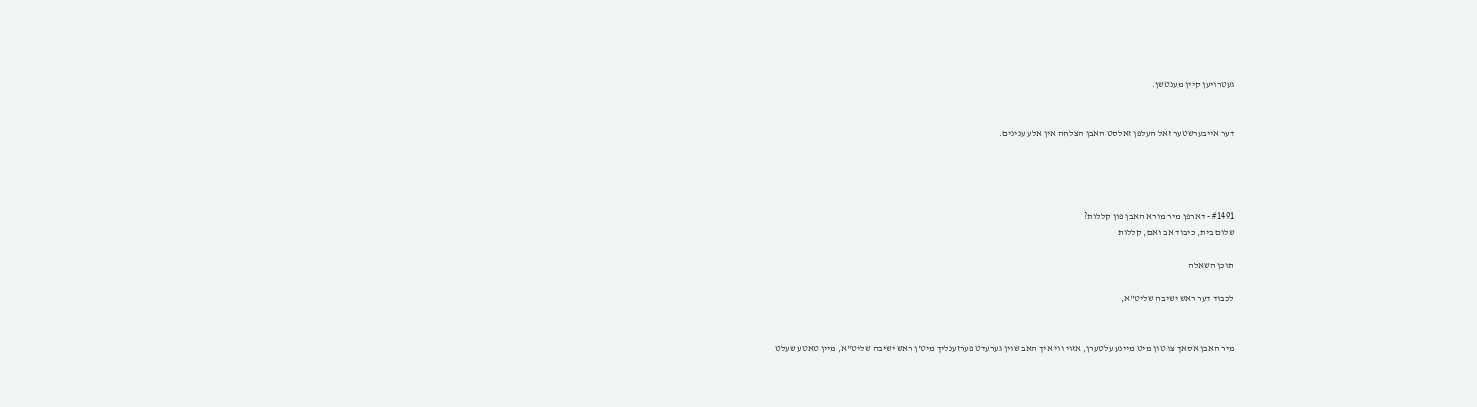געטרויען קיין מענטשן.


דער אייבערשטער זאל העלפן זאלסט האבן הצלחה אין אלע ענינים.




#1491 - דארפן מיר מורא האבן פון קללות?
שלום בית, כיבוד אב ואם, קללות

תוכן השאלה

לכבוד דער ראש ישיבה שליט"א,


מיר האבן אסאך צו טון מיט מיינע עלטערן, אזוי ווי איך האב שוין גערעדט פערזענליך מיט'ן ראש ישיבה שליט"א, מיין טאטע שעלט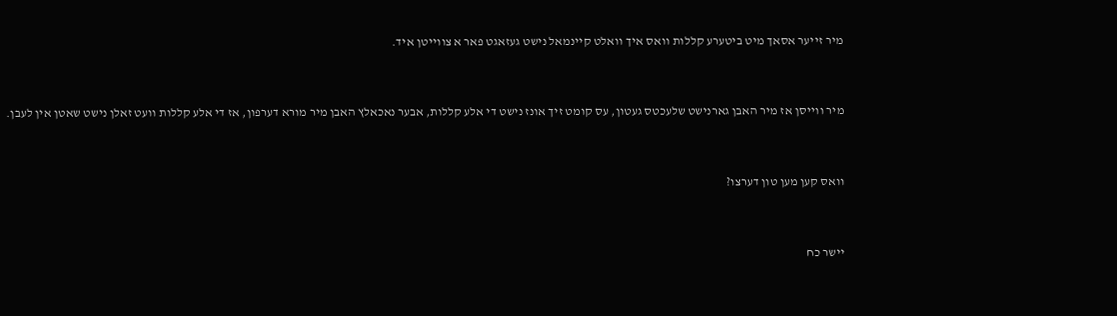מיר זייער אסאך מיט ביטערע קללות וואס איך וואלט קיינמאל נישט געזאגט פאר א צווייטן איד.


מיר ווייסן אז מיר האבן גארנישט שלעכטס געטון, עס קומט זיך אונז נישט די אלע קללות, אבער נאכאלץ האבן מיר מורא דערפון, אז די אלע קללות וועט זאלן נישט שאטן אין לעבן.


וואס קען מען טון דערצו?


יישר כח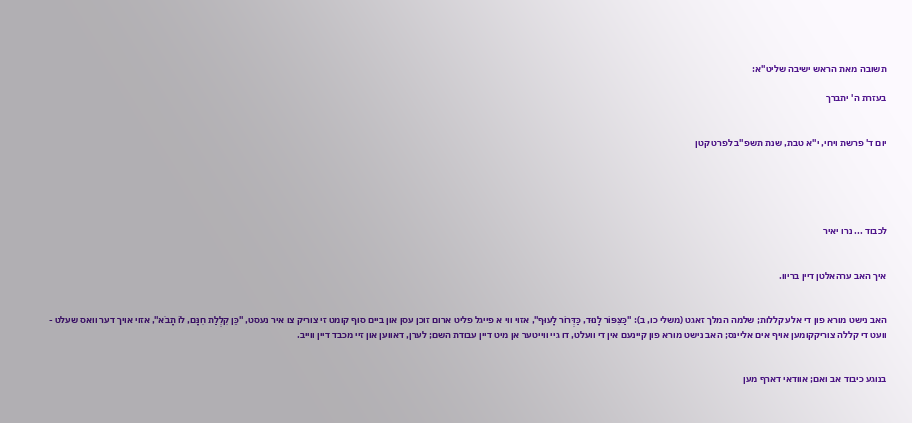תשובה מאת הראש ישיבה שליט"א:

בעזרת ה' יתברך


יום ד' פרשת ויחי, י"א טבת, שנת תשפ"ב לפרט קטן





לכבוד ... נרו יאיר


איך האב ערהאלטן דיין בריוו.


האב נישט מורא פון די אלע קללות; שלמה המלך זאגט (משלי כו, ב): "כַּצִּפּוֹר לָנוּד, כַּדְּרוֹר לָעוּף", אזוי ווי א פייגל פליט ארום זוכן עסן און ביים סוף קומט זי צוריק צו איר נעסט, "כֵּן קִלְלַת חִנָּם, לוֹ תָבֹא", אזוי אויך דער וואס שעלט - וועט די קללה צוריקקומען אויף אים אליינס; האב נישט מורא פון קיינעם אין די וועלט, דו גיי ווייטער אן מיט דיין עבודת השם; לערן, דאווען און זיי מכבד דיין ווייב.


בנוגע כיבוד אב ואם; אוודאי דארף מען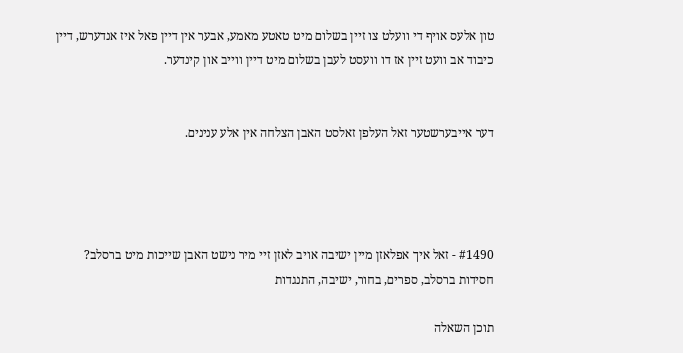טון אלעס אויף די וועלט צו זיין בשלום מיט טאטע מאמע, אבער אין דיין פאל איז אנדערש, דיין כיבוד אב וועט זיין אז דו וועסט לעבן בשלום מיט דיין ווייב און קינדער.


דער אייבערשטער זאל העלפן זאלסט האבן הצלחה אין אלע ענינים.




#1490 - זאל איך אפלאזן מיין ישיבה אויב לאזן זיי מיר נישט האבן שייכות מיט ברסלב?
חסידות ברסלב, ספרים, בחור, ישיבה, התנגדות

תוכן השאלה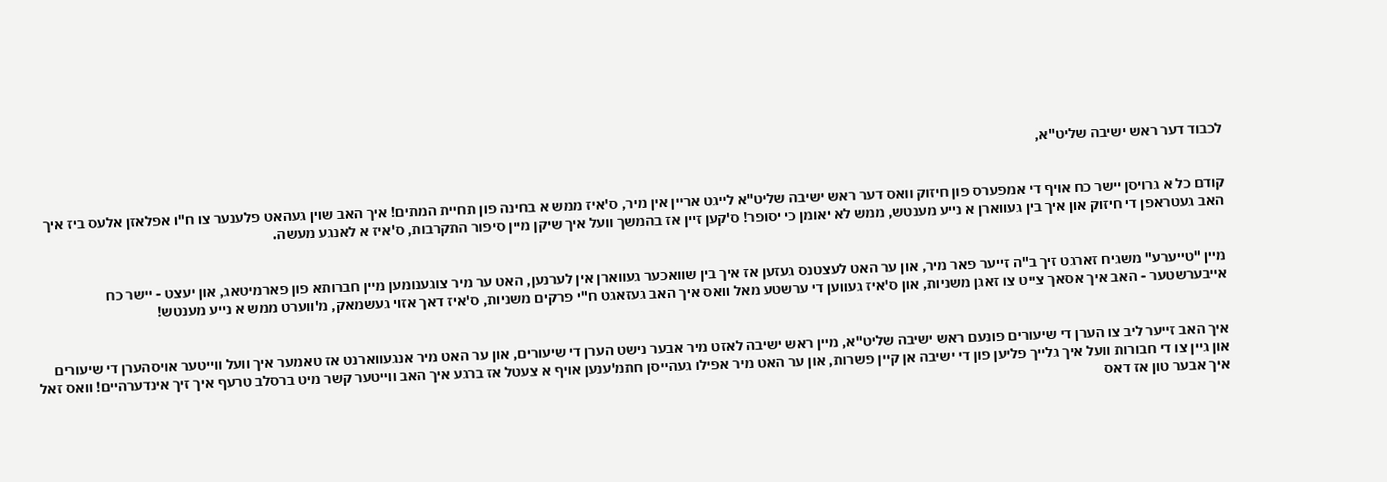לכבוד דער ראש ישיבה שליט"א,


קודם כל א גרויסן יישר כח אויף די אמפערס פון חיזוק וואס דער ראש ישיבה שליט"א לייגט אריין אין מיר, ס'איז ממש א בחינה פון תחיית המתים! איך האב שוין געהאט פלענער צו ח"ו אפלאזן אלעס ביז איך האב געטראפן די חיזוק און איך בין געווארן א נייע מענטש, ממש לא יאומן כי יסופר! ס'קען זיין אז בהמשך וועל איך שיקן מיין סיפור התקרבות, ס'איז א לאנגע מעשה.


מיין "טייערע" משגיח זארגט זיך ב"ה זייער פאר מיר, און ער האט לעצטנס געזען אז איך בין שוואכער געווארן אין לערנען, האט ער מיר צוגענומען מיין חברותא פון פארמיטאג, און יעצט - יישר כח אייבערשטער - האב איך אסאך צייט צו זאגן משניות, און ס'איז געווען די ערשטע מאל וואס איך האב געזאגט ח"י פרקים משניות, ס'איז דאך אזוי געשמאק, מ'ווערט ממש א נייע מענטש!


איך האב זייער ליב צו הערן די שיעורים פונעם ראש ישיבה שליט"א, מיין ראש ישיבה לאזט מיר אבער נישט הערן די שיעורים, און ער האט מיר אנגעווארנט אז טאמער איך וועל ווייטער אויסהערן די שיעורים און גיין צו די חבורות וועל איך גלייך פליען פון די ישיבה אן קיין פשרות, און ער האט מיר אפילו געהייסן חתמ'ענען אויף א צעטל אז ברגע איך האב ווייטער קשר מיט ברסלב טרעף איך זיך אינדערהיים! וואס זאל איך אבער טון אז דאס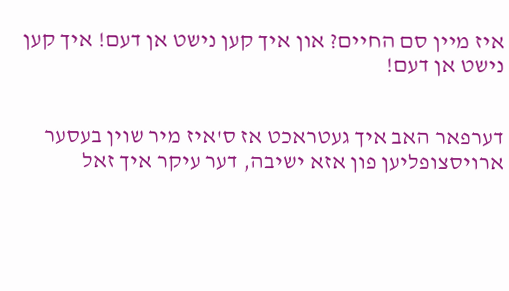איז מיין סם החיים? און איך קען נישט אן דעם! איך קען נישט אן דעם!


דערפאר האב איך געטראכט אז ס'איז מיר שוין בעסער ארויסצופליען פון אזא ישיבה, דער עיקר איך זאל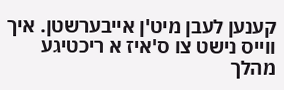קענען לעבן מיט'ן אייבערשטן. איך ווייס נישט צו ס'איז א ריכטיגע מהלך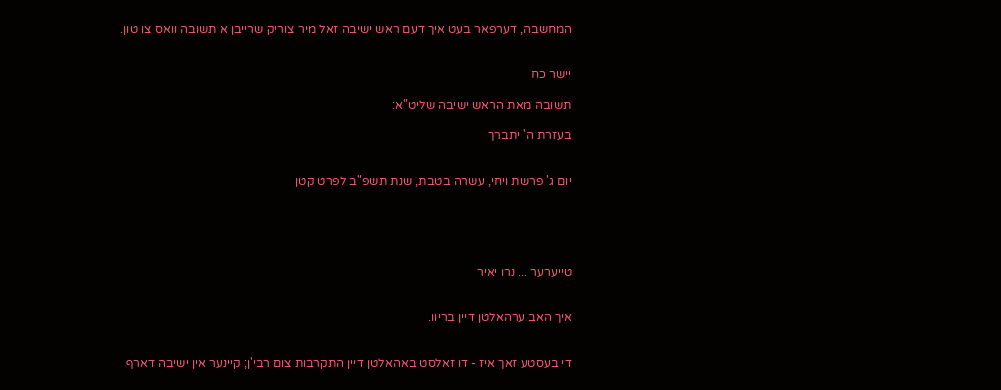המחשבה, דערפאר בעט איך דעם ראש ישיבה זאל מיר צוריק שרייבן א תשובה וואס צו טון.


יישר כח

תשובה מאת הראש ישיבה שליט"א:

בעזרת ה' יתברך


יום ג' פרשת ויחי, עשרה בטבת, שנת תשפ"ב לפרט קטן





טייערער ... נרו יאיר


איך האב ערהאלטן דיין בריוו.


די בעסטע זאך איז - דו זאלסט באהאלטן דיין התקרבות צום רבי'ן; קיינער אין ישיבה דארף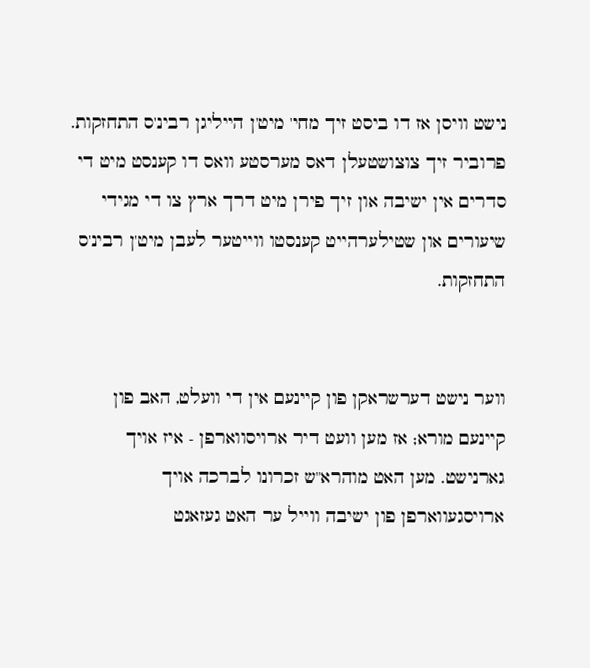נישט וויסן אז דו ביסט זיך מחי' מיט'ן הייליגן רבינ'ס התחזקות. פרוביר זיך צוצושטעלן דאס מערסטע וואס דו קענסט מיט די סדרים אין ישיבה און זיך פירן מיט דרך ארץ צו די מגידי שיעורים און שטילערהייט קענסטו ווייטער לעבן מיט'ן רבינ'ס התחזקות.


ווער נישט דערשראקן פון קיינעם אין די וועלט, האב פון קיינעם מורא; אז מען וועט דיר ארויסווארפן - איז אויך גארנישט. מען האט מוהרא"ש זכרונו לברכה אויך ארויסגעווארפן פון ישיבה ווייל ער האט געזאגט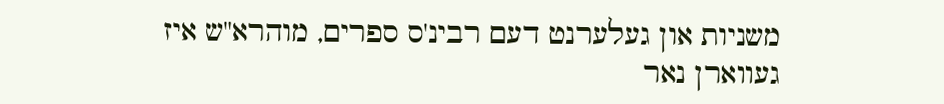משניות און געלערנט דעם רבינ'ס ספרים, מוהרא"ש איז געווארן נאר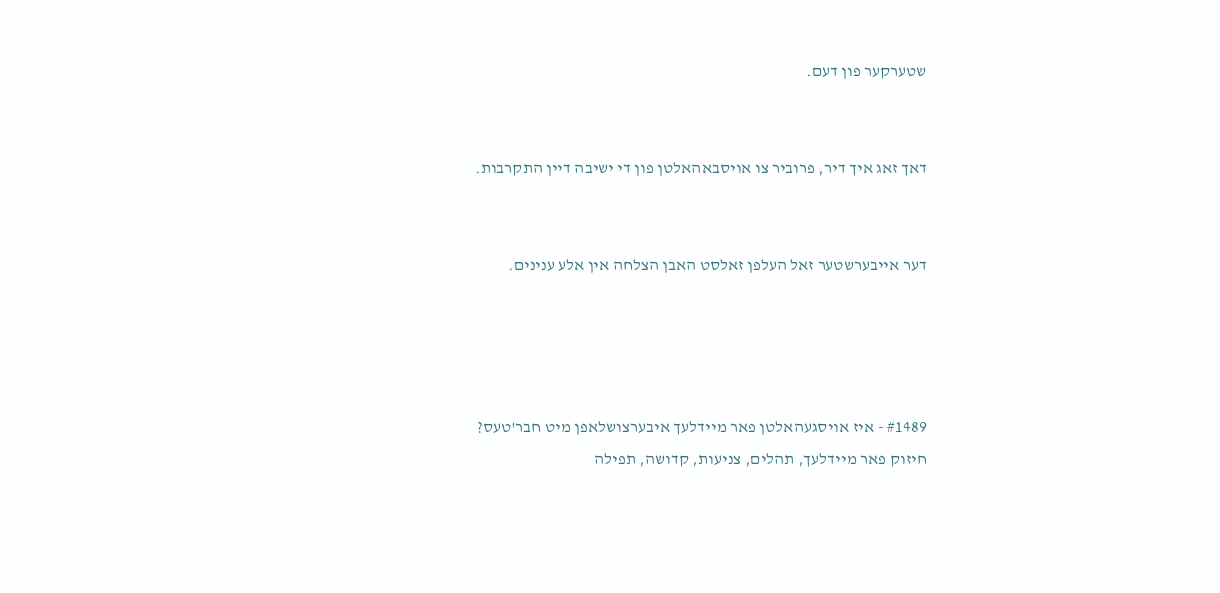שטערקער פון דעם.


דאך זאג איך דיר, פרוביר צו אויסבאהאלטן פון די ישיבה דיין התקרבות.


דער אייבערשטער זאל העלפן זאלסט האבן הצלחה אין אלע ענינים.




#1489 - איז אויסגעהאלטן פאר מיידלעך איבערצושלאפן מיט חבר'טעס?
חיזוק פאר מיידלעך, תהלים, צניעות, קדושה, תפילה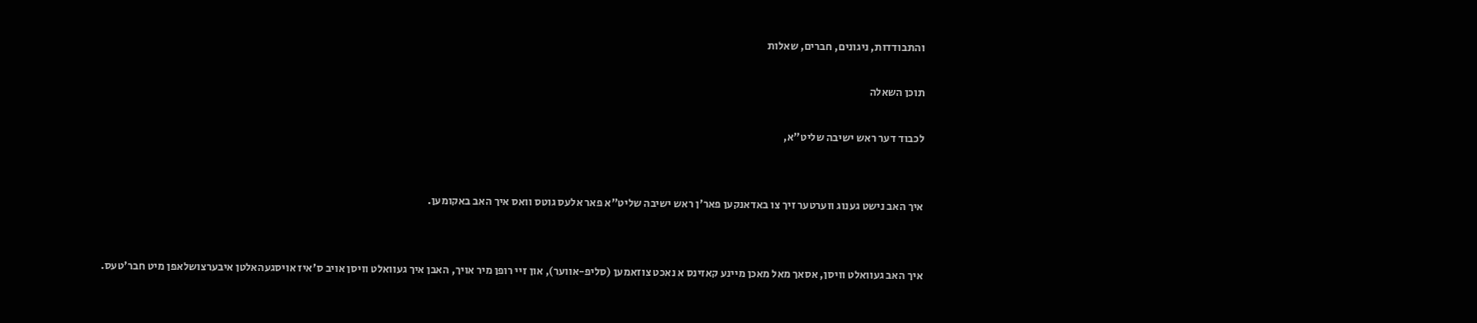והתבודדות, ניגונים, חברים, שאלות

תוכן השאלה

לכבוד דער ראש ישיבה שליט"א,


איך האב נישט גענוג ווערטער זיך צו באדאנקען פאר'ן ראש ישיבה שליט"א פאר אלעס גוטס וואס איך האב באקומען.


איך האב געוואלט וויסן, אסאך מאל מאכן מיינע קאזינס א נאכט צוזאמען (סליפ-אווער), און זיי רופן מיר אויך, האבן איך געוואלט וויסן אויב ס'איז אויסגעהאלטן איבערצושלאפן מיט חבר'טעס.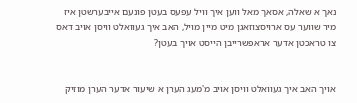נאך א שאלה, אסאך מאל ווען איך וויל עפעס בעטן פונעם אייבערשטן איז מיר שווער עס ארויסצוזאגן מיט מיין מויל, האב איך געוואלט וויסן אויב דאס צו טראכטן אדער אראפשרייבן הייסט אויך בעטן?


אויך האב איך געוואלט וויסן אויב מ'מעג הערן א שיעור אדער הערן מוזיק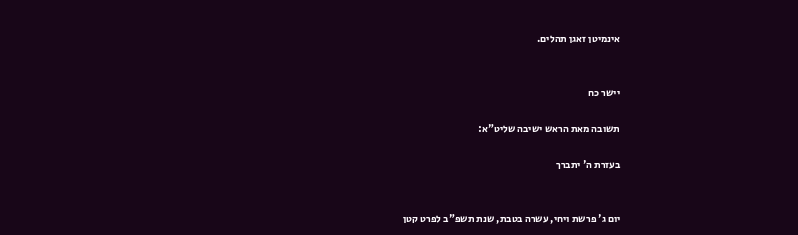אינמיטן זאגן תהלים.


יישר כח

תשובה מאת הראש ישיבה שליט"א:

בעזרת ה' יתברך


יום ג' פרשת ויחי, עשרה בטבת, שנת תשפ"ב לפרט קטן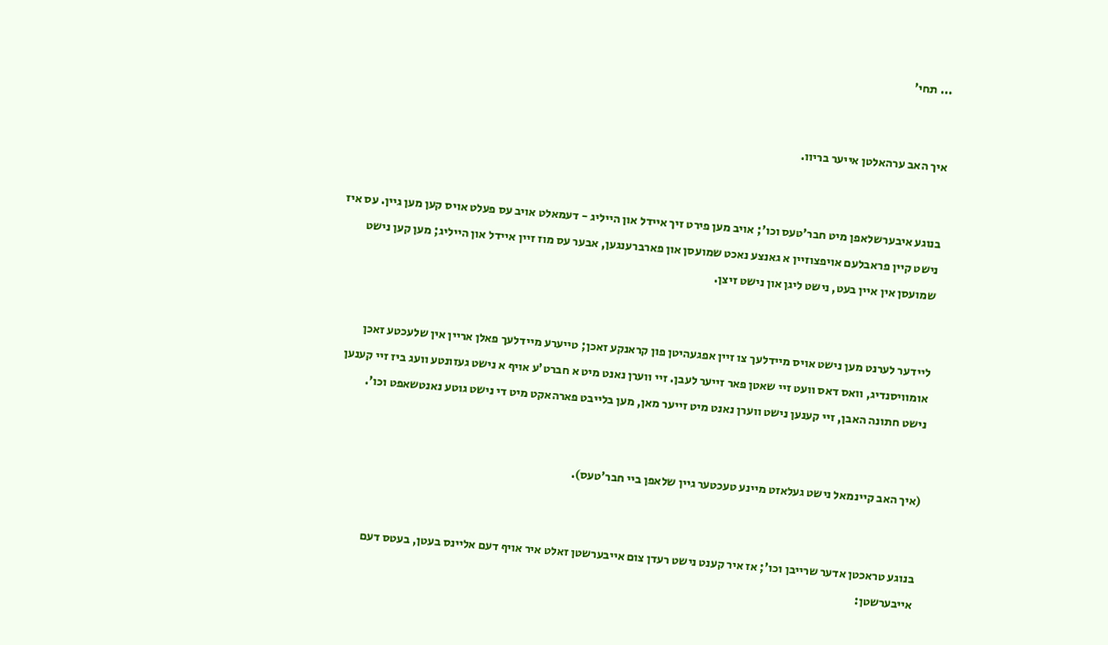... תחי'


איך האב ערהאלטן אייער בריוו.


בנוגע איבערשלאפן מיט חבר'טעס וכו'; אויב מען פירט זיך איידל און הייליג - דעמאלט אויב עס פעלט אויס קען מען גיין. עס איז נישט קיין פראבלעם אויפצוזיין א גאנצע נאכט שמועסן און פארברענגען, אבער עס מוז זיין איידל און הייליג; מען קען נישט שמועסן אין איין בעט, נישט ליגן און נישט זיצן.


ליידער לערנט מען נישט אויס מיידלעך צו זיין אפגעהיטן פון קראנקע זאכן; טייערע מיידלעך פאלן אריין אין שלעכטע זאכן אומוויסנדיג, וואס דאס וועט זיי שאטן פאר זייער לעבן. זיי ווערן נאנט מיט א חברט'ע אויף א נישט געזונטע וועג ביז זיי קענען נישט חתונה האבן, זיי קענען נישט ווערן נאנט מיט זייער מאן, מען בלייבט פארהאקט מיט די נישט גוטע נאנטשאפט וכו'.


(איך האב קיינמאל נישט געלאזט מיינע טעכטער גיין שלאפן ביי חבר'טעס).


בנוגע טראכטן אדער שרייבן וכו'; אז איר קענט נישט רעדן צום אייבערשטן זאלט איר אויף דעם אליינס בעטן, בעטס דעם אייבערשטן: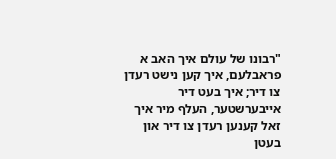"רבונו של עולם איך האב א פראבלעם, איך קען נישט רעדן צו דיר; איך בעט דיר אייבערשטער, העלף מיר איך זאל קענען רעדן צו דיר און בעטן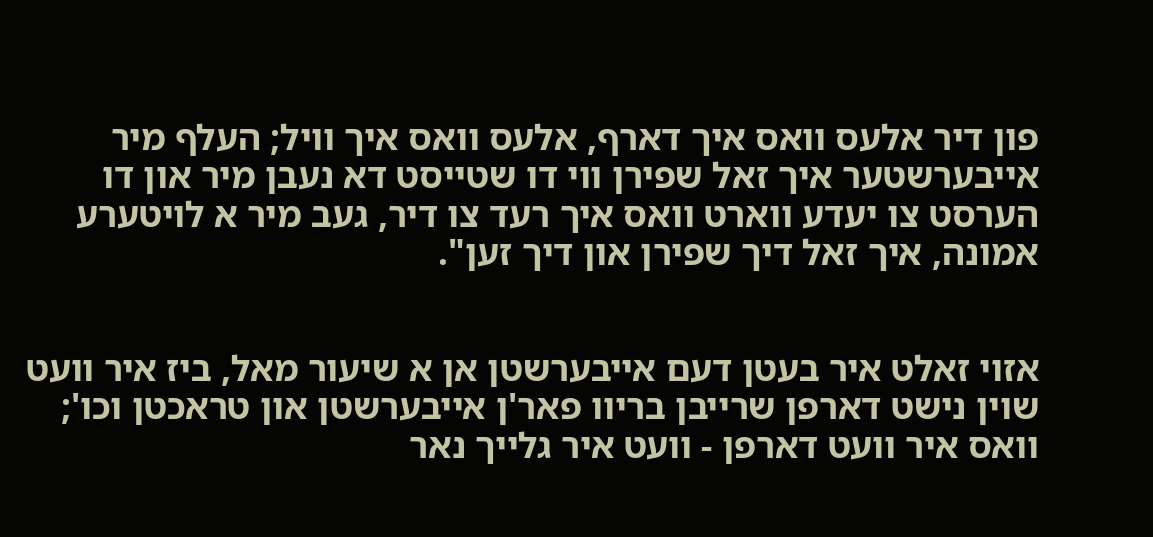פון דיר אלעס וואס איך דארף, אלעס וואס איך וויל; העלף מיר אייבערשטער איך זאל שפירן ווי דו שטייסט דא נעבן מיר און דו הערסט צו יעדע ווארט וואס איך רעד צו דיר, געב מיר א לויטערע אמונה, איך זאל דיך שפירן און דיך זען".


אזוי זאלט איר בעטן דעם אייבערשטן אן א שיעור מאל, ביז איר וועט שוין נישט דארפן שרייבן בריוו פאר'ן אייבערשטן און טראכטן וכו'; וואס איר וועט דארפן - וועט איר גלייך נאר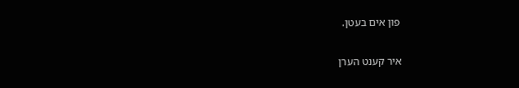פון אים בעטן.


איר קענט הערן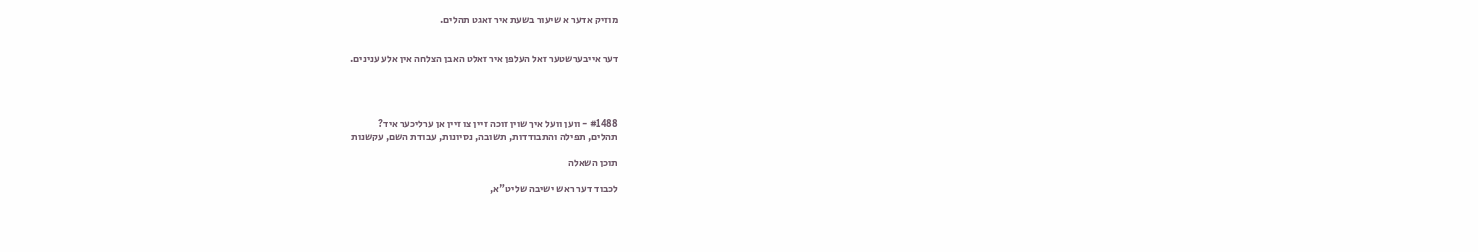מוזיק אדער א שיעור בשעת איר זאגט תהלים.


דער אייבערשטער זאל העלפן איר זאלט האבן הצלחה אין אלע ענינים.




#1488 - ווען וועל איך שוין זוכה זיין צו זיין אן ערליכער איד?
תהלים, תפילה והתבודדות, תשובה, נסיונות, עבודת השם, עקשנות

תוכן השאלה

לכבוד דער ראש ישיבה שליט"א,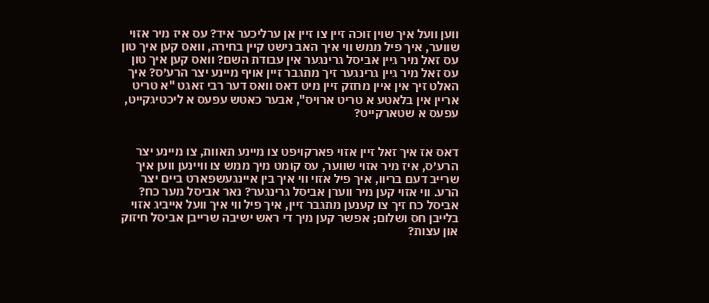ווען וועל איך שוין זוכה זיין צו זיין אן ערליכער איד? עס איז מיר אזוי שווער, איך פיל ממש ווי איך האב נישט קיין בחירה, וואס קען איך טון עס זאל מיר גיין אביסל גרינגער אין עבודת השם? וואס קען איך טון עס זאל מיר גיין גרינגער זיך מתגבר זיין אויף מיינע יצר הרע׳ס? איך האלט זיך אין איין מחזק זיין מיט דאס וואס דער רבי זאגט "א טריט אריין אין בלאטע א טריט ארויס", אבער כאטש עפעס א ליכטיגקייט, עפעס א שטארקייט?


דאס אז איך זאל זיין אזוי פארקויפט צו מיינע תאוות, צו מיינע יצר הרע׳ס, איז מיר אזוי שווער, עס קומט מיך ממש צו וויינען ווען איך שרייב דעם בריוו, איך פיל אזוי ווי איך בין איינגעשפארט ביים יצר הרע. ווי אזוי קען מיר ווערן אביסל גרינגער? נאר אביסל מער כח? אביסל כח זיך צו קענען מתגבר זיין, איך פיל ווי איך וועל אייביג אזוי בלייבן חס ושלום; אפשר קען מיך די ראש ישיבה שרייבן אביסל חיזוק און עצות?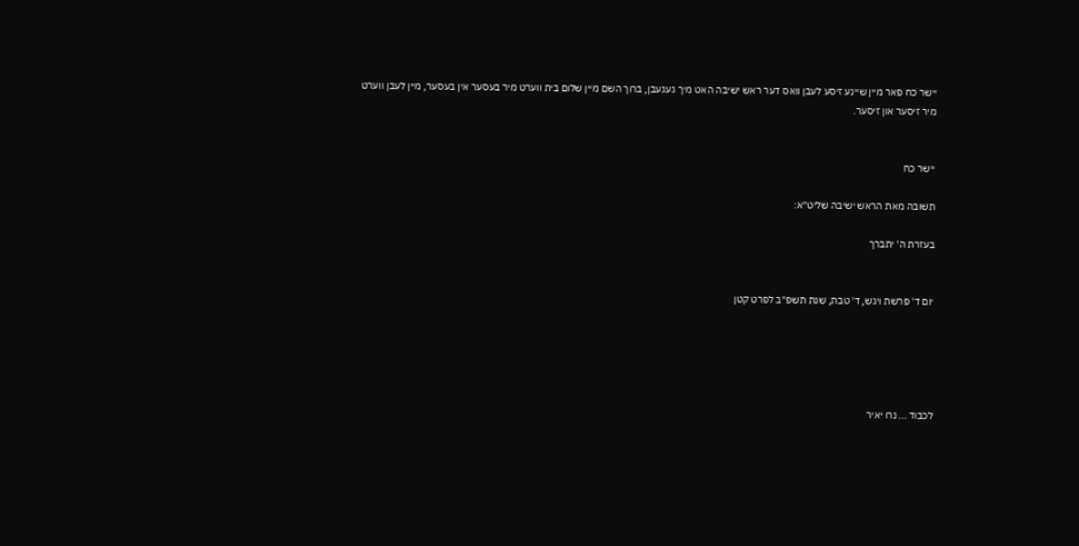יישר כח פאר מיין שיינע זיסע לעבן וואס דער ראש ישיבה האט מיך געגעבן, ברוך השם מיין שלום בית ווערט מיר בעסער אין בעסער, מיין לעבן ווערט מיר זיסער און זיסער.


יישר כח

תשובה מאת הראש ישיבה שליט"א:

בעזרת ה' יתברך


יום ד' פרשת ויגש, ד' טבת, שנת תשפ"ב לפרט קטן





לכבוד ... נרו יאיר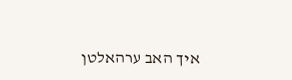איך האב ערהאלטן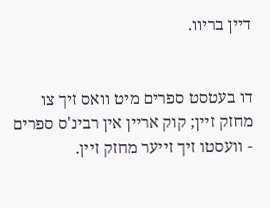דיין בריוו.


דו בעטסט ספרים מיט וואס זיך צו מחזק זיין; קוק אריין אין רבינ'ס ספרים - וועסטו זיך זייער מחזק זיין.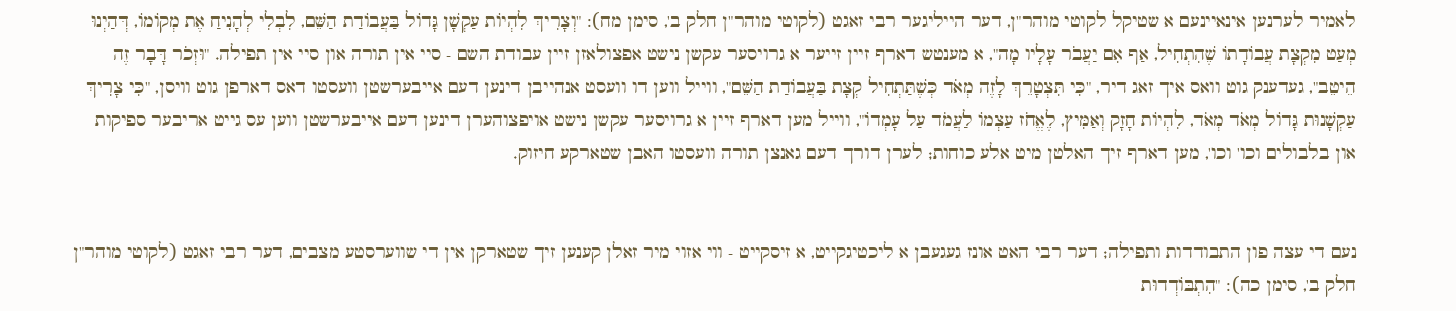לאמיר לערנען אינאיינעם א שטיקל לקוטי מוהר"ן, דער הייליגער רבי זאגט (לקוטי מוהר"ן חלק ב', סימן מח): "וְצָרִיךְ לִהְיוֹת עַקְשָׁן גָּדוֹל בַּעֲבוֹדַת הַשֵּׁם, לִבְלִי לְהָנִיחַ אֶת מְקוֹמוֹ, דְּהַיְנוּ מְעַט מִקְצָת עֲבוֹדָתוֹ שֶׁהִתְחִיל, אַף אִם יַעֲבֹר עָלָיו מָה", א מענטש דארף זיין זייער א גרויסער עקשן נישט אפצולאזן זיין עבודת השם - סיי אין תורה און סיי אין תפילה. "וּזְכֹר דָּבָר זֶה הֵיטֵב", געדענק גוט וואס איך זאג דיר, "כִּי תִּצְטָרֵךְ לָזֶה מְאֹד כְּשֶׁתַּתְחִיל קְצָת בַּעֲבוֹדַת הַשֵּׁם", ווייל ווען דו וועסט אנהייבן דינען דעם אייבערשטן וועסטו דאס דארפן גוט וויסן, "כִּי צָרִיךְ עַקְשָׁנוּת גָּדוֹל מְאֹד מְאֹד, לִהְיוֹת חָזָק וְאַמִּיץ, לֶאֱחֹז עַצְמוֹ לַעֲמֹד עַל עָמְדוֹ", ווייל מען דארף זיין א גרויסער עקשן נישט אויפצוהערן דינען דעם אייבערשטן ווען עס גייט אריבער ספיקות און בלבולים וכו' וכו', מען דארף זיך האלטן מיט אלע כוחות; לערן דורך דעם גאנצן תורה וועסטו האבן שטארקע חיזוק.


נעם די עצה פון התבודדות ותפילה; דער רבי האט אונז געגעבן א ליכטיגקייט, א זיסקייט - ווי אזוי מיר זאלן קענען זיך שטארקן אין די שווערסטע מצבים, דער רבי זאגט (לקוטי מוהר"ן חלק ב', סימן כה): "הִתְבּוֹדְדוּת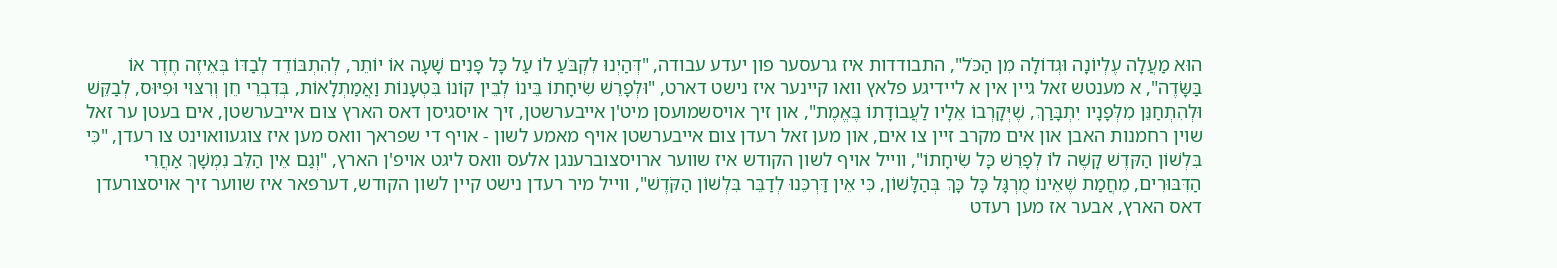הוּא מַעֲלָה עֶלְיוֹנָה וּגְדוֹלָה מִן הַכֹּל", התבודדות איז גרעסער פון יעדע עבודה, "דְּהַיְנוּ לִקְבֹּעַ לוֹ עַל כָּל פָּנִים שָׁעָה אוֹ יוֹתֵר, לְהִתְבּוֹדֵד לְבַדּוֹ בְּאֵיזֶה חֶדֶר אוֹ בַּשָּׂדֶה", א מענטש זאל גיין אין א ליידיגע פלאץ וואו קיינער איז נישט דארט, "וּלְפָרֵשׁ שִׂיחָתוֹ בֵּינוֹ לְבֵין קוֹנוֹ בִּטְעָנוֹת וַאֲמַתְלָאוֹת, בְּדִבְרֵי חֵן וְרִצּוּי וּפִיּוּס, לְבַקֵּשׁ וּלְהִתְחַנֵּן מִלְּפָנָיו יִתְבָּרַךְ, שֶׁיְּקָרְבוֹ אֵלָיו לַעֲבוֹדָתוֹ בֶּאֱמֶת", און זיך אויסשמועסן מיט'ן אייבערשטן, זיך אויסגיסן דאס הארץ צום אייבערשטן, אים בעטן ער זאל שוין רחמנות האבן און אים מקרב זיין צו אים, און מען זאל רעדן צום אייבערשטן אויף מאמע לשון - אויף די שפראך וואס מען איז צוגעוואוינט צו רעדן, "כִּי בִּלְשׁוֹן הַקּדֶשׁ קָשֶׁה לוֹ לְפָרֵשׁ כָּל שִׂיחָתוֹ", ווייל אויף לשון הקודש איז שווער ארויסצוברענגן אלעס וואס ליגט אויפ'ן הארץ, "וְגַם אֵין הַלֵּב נִמְשָׁךְ אַחֲרֵי הַדִּבּוּרִים, מֵחֲמַת שֶׁאֵינוֹ מֻרְגָּל כָּל כָּךְ בְּהַלָּשׁוֹן, כִּי אֵין דַּרְכֵּנוּ לְדַבֵּר בִּלְשׁוֹן הַקֹּדֶשׁ", ווייל מיר רעדן נישט קיין לשון הקודש, דערפאר איז שווער זיך אויסצורעדן דאס הארץ, אבער אז מען רעדט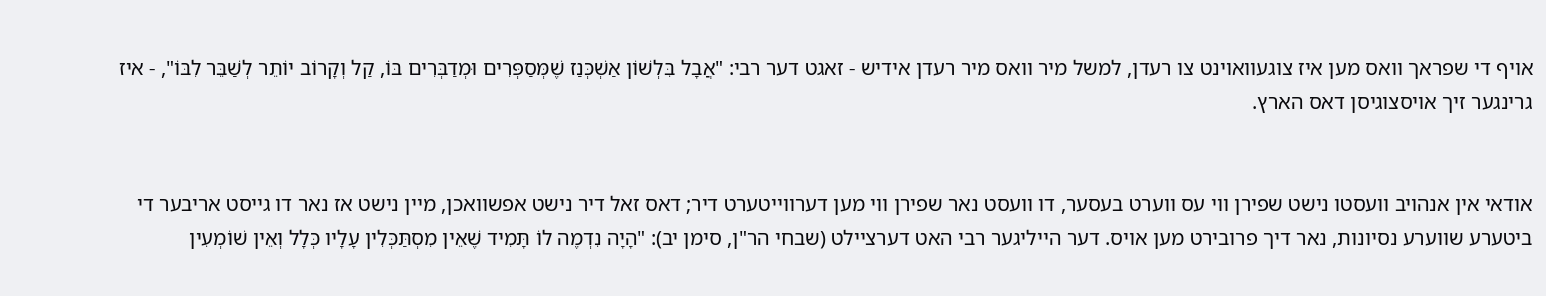אויף די שפראך וואס מען איז צוגעוואוינט צו רעדן, למשל מיר וואס מיר רעדן אידיש - זאגט דער רבי: "אֲבָל בִּלְשׁוֹן אַשְׁכְּנַז שֶׁמְּסַפְּרִים וּמְדַבְּרִים בּוֹ, קַל וְקָרוֹב יוֹתֵר לְשַׁבֵּר לִבּוֹ", - איז גרינגער זיך אויסצוגיסן דאס הארץ.


אודאי אין אנהויב וועסטו נישט שפירן ווי עס ווערט בעסער, דו וועסט נאר שפירן ווי מען דערווייטערט דיר; דאס זאל דיר נישט אפשוואכן, מיין נישט אז נאר דו גייסט אריבער די ביטערע שווערע נסיונות, נאר דיך פרובירט מען אויס. דער הייליגער רבי האט דערציילט (שבחי הר"ן, סימן יב): "הָיָה נִדְמֶה לוֹ תָּמִיד שֶׁאֵין מִסְתַּכְּלִין עָלָיו כְּלָל וְאֵין שׁוֹמְעִין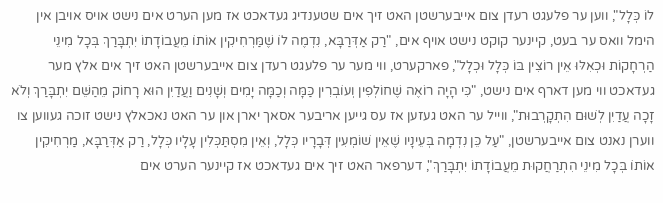לוֹ כְּלָל", ווען ער פלעגט רעדן צום אייבערשטן האט זיך אים שטענדיג געדאכט אז מען הערט אים נישט אויס אויבן אין הימל וואס ער בעט, קיינער קוקט נישט אויף אים, "רַק אַדְּרַבָּא, נִדְמֶה לוֹ שֶׁמַּרְחִיקִין אוֹתוֹ מֵעֲבוֹדָתוֹ יִתְבָּרַךְ בְּכָל מִינֵי הַרְחָקוֹת וּכְאִלּוּ אֵין רוֹצִין בּוֹ כְּלָל וּכְלָל", פארקערט, ווי מער ער פלעגט רעדן צום אייבערשטן האט זיך אים אלץ מער געדאכט ווי מען דארף אים נישט, "כִּי הָיָה רוֹאֶה שֶׁחוֹלְפִין וְעוֹבְרִין כַּמָּה וְכַמָּה יָמִים וְשָׁנִים וַעֲדַיִן הוּא רָחוֹק מֵהַשֵּׁם יִתְבָּרַךְ וְלֹא זָכָה עֲדַיִן לְשׁוּם הִתְקָרְבוּת", ווייל ער האט געזען אז עס גייען אריבער אסאך יארן און ער האט נאכאלץ נישט זוכה געווען צו ווערן נאנט צום אייבערשטן, "עַל כֵּן נִדְמָה בְּעֵינָיו שֶׁאֵין שׁוֹמְעִין דְּבָרָיו כְּלָל, וְאֵין מִסְתַּכְּלִין עָלָיו כְּלָל, רַק אַדְּרַבָּא, מַרְחִיקִין אוֹתוֹ בְּכָל מִינֵי הִתְרַחֲקוּת מֵעֲבוֹדָתוֹ יִתְבָּרַךְ", דערפאר האט זיך אים געדאכט אז קיינער הערט אים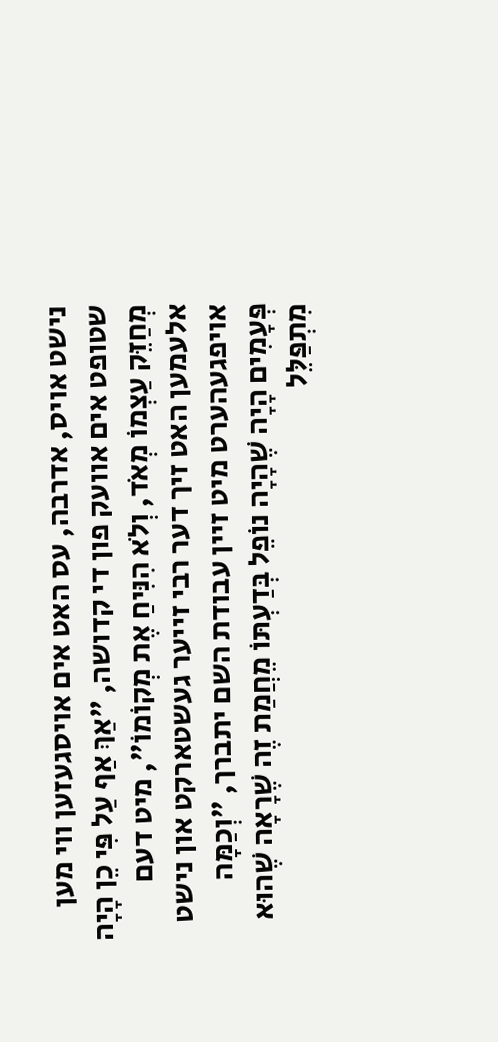נישט אויס, אדרבה, עס האט אים אויסגעזען ווי מען שטופט אים אוועק פון די קדושה, "אַךְ אַף עַל פִּי כֵן הָיָה מְחַזֵּק עַצְמוֹ מְאֹד, וְלֹא הִנִּיחַ אֶת מְקוֹמוֹ", מיט דעם אלעמען האט זיך דער רבי זייער געשטארקט און נישט אויפגעהערט מיט זיין עבודת השם יתברך, "וְכַמָּה פְּעָמִים הָיָה שֶׁהָיָה נוֹפֵל בְּדַעְתּוֹ מֵחֲמַת זֶה שֶׁרָאָה שֶׁהוּא מִתְפַּלֵּל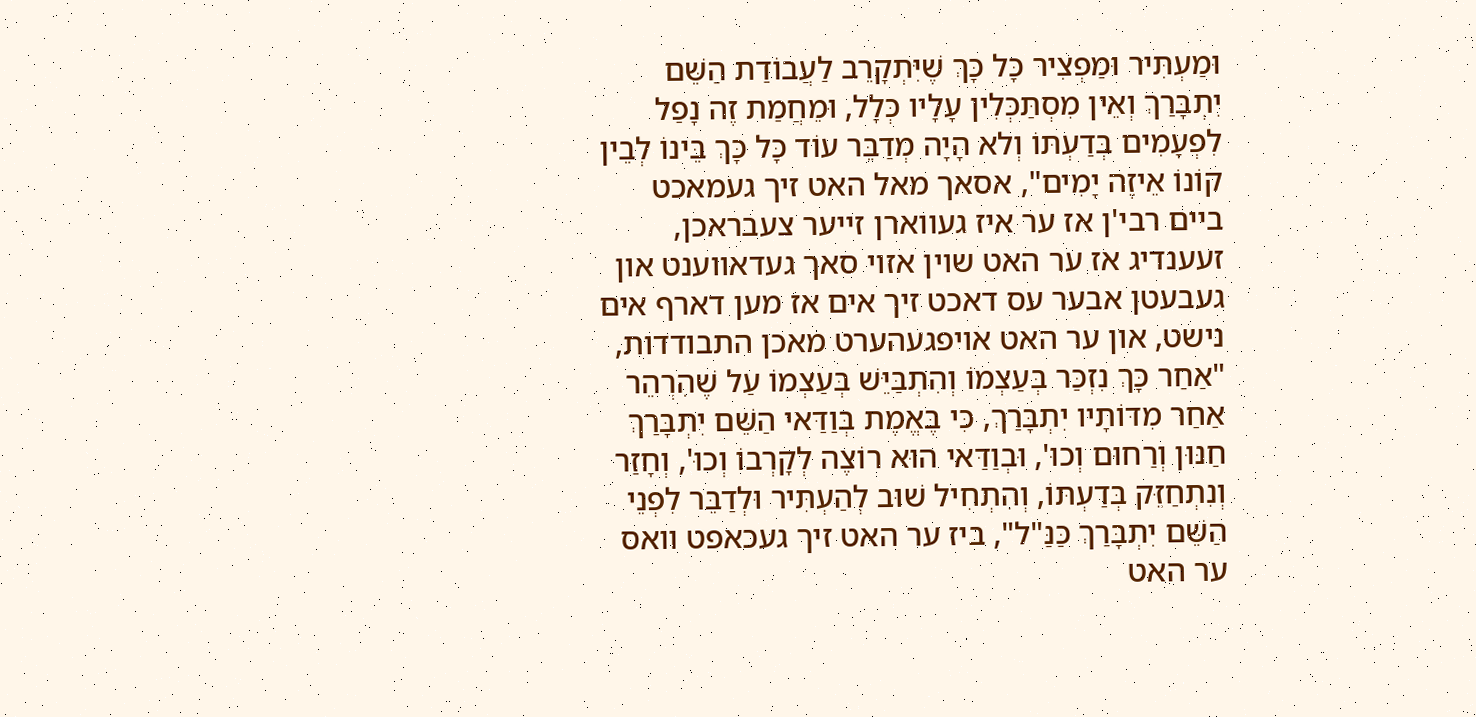וּמַעְתִּיר וּמַפְצִיר כָּל כָּךְ שֶׁיִּתְקָרֵב לַעֲבוֹדַת הַשֵּׁם יִתְבָּרַךְ וְאֵין מִסְתַּכְּלִין עָלָיו כְּלָל, וּמֵחֲמַת זֶה נָפַל לִפְעָמִים בְּדַעְתּוֹ וְלא הָיָה מְדַבֵּר עוֹד כָּל כָּךְ בֵּינוֹ לְבֵין קוֹנוֹ אֵיזֶה יָמִים", אסאך מאל האט זיך געמאכט ביים רבי'ן אז ער איז געווארן זייער צעבראכן, זעענדיג אז ער האט שוין אזוי סאך געדאווענט און געבעטן אבער עס דאכט זיך אים אז מען דארף אים נישט, און ער האט אויפגעהערט מאכן התבודדות, "אַחַר כָּךְ נִזְכַּר בְּעַצְמוֹ וְהִתְבַּיֵּשׁ בְּעַצְמוֹ עַל שֶׁהִרְהֵר אַחַר מִדּוֹתָיו יִתְבָּרַךְ, כִּי בֶּאֱמֶת בְּוַדַּאי הַשֵּׁם יִתְבָּרַךְ חַנּוּן וְרַחוּם וְכוּ', וּבְוַדַּאי הוּא רוֹצֶה לְקָרְבוֹ וְכוּ', וְחָזַר וְנִתְחַזֵּק בְּדַעְתּוֹ, וְהִתְחִיל שׁוּב לְהַעְתִּיר וּלְדַבֵּר לִפְנֵי הַשֵּׁם יִתְבָּרַךְ כַּנַּ"ל", ביז ער האט זיך געכאפט וואס ער האט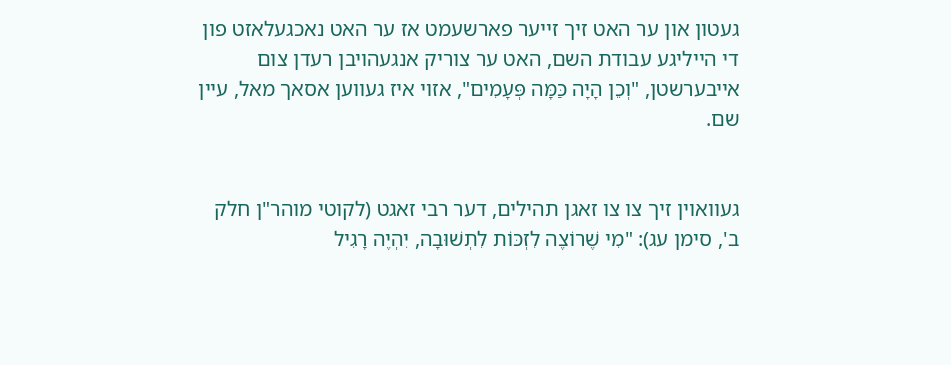געטון און ער האט זיך זייער פארשעמט אז ער האט נאכגעלאזט פון די הייליגע עבודת השם, האט ער צוריק אנגעהויבן רעדן צום אייבערשטן, "וְכֵן הָיָה כַּמָּה פְּעָמִים", אזוי איז געווען אסאך מאל, עיין שם.


געוואוין זיך צו צו זאגן תהילים, דער רבי זאגט (לקוטי מוהר"ן חלק ב', סימן עג): "מִי שֶׁרוֹצֶה לִזְכּוֹת לִתְשׁוּבָה, יִהְיֶה רָגִיל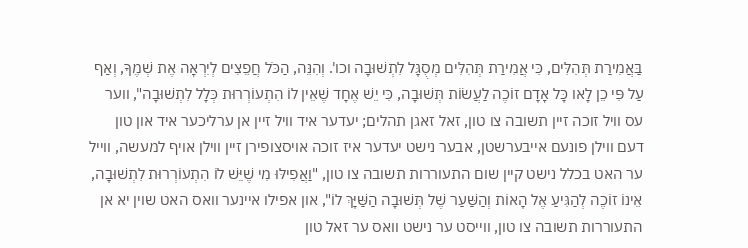בַּאֲמִירַת תְּהִלִּים, כִּי אֲמִירַת תְּהִלִּים מְסֻגָּל לִתְשׁוּבָה וכו'. וְהִנֵּה, הַכֹּל חֲפֵצִים לְיִרְאָה אֶת שְׁמֶךָ, וְאַף עַל פִּי כֵן לָאו כָּל אָדָם זוֹכֶה לַעֲשׂוֹת תְּשׁוּבָה, כִּי יֵשׁ אֶחָד שֶׁאֵין לוֹ הִתְעוֹרְרוּת כְּלָל לִתְשׁוּבָה", ווער עס וויל זוכה זיין תשובה צו טון, זאל זאגן תהלים; יעדער איד וויל זיין אן ערליכער איד און טון דעם ווילן פונעם אייבערשטן, אבער נישט יעדער איז זוכה אויסצופירן זיין ווילן אויף למעשה, ווייל ער האט בכלל נישט קיין שום התעוררות תשובה צו טון, "וַאֲפִילּוּ מִי שֶׁיֵּשׁ לוֹ הִתְעוֹרְרוּת לִתְשׁוּבָה, אֵינוֹ זוֹכֶה לְהַגִּיעַ אֶל הָאוֹת וְהַשַּׁעַר שֶׁל תְּשׁוּבָה הַשַּׁיָּךְ לוֹ", און אפילו איינער וואס האט שוין יא אן התעוררות תשובה צו טון, ווייסט ער נישט וואס ער זאל טון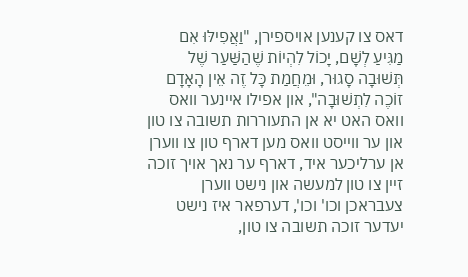דאס צו קענען אויספירן, "וַאֲפִילּוּ אִם מַגִּיעַ לְשָׁם, יָכוֹל לִהְיוֹת שֶׁהַשַּׁעַר שֶׁל תְּשׁוּבָה סָגוּר, וּמֵחֲמַת כָּל זֶה אֵין הָאָדָם זוֹכֶה לִתְשׁוּבָה", און אפילו איינער וואס וואס האט יא אן התעוררות תשובה צו טון און ער ווייסט וואס מען דארף טון צו ווערן אן ערליכער איד, דארף ער נאך אויך זוכה זיין צו טון למעשה און נישט ווערן צעבראכן וכו' וכו', דערפאר איז נישט יעדער זוכה תשובה צו טון,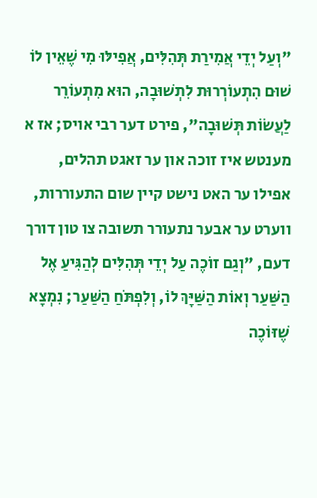"וְעַל יְדֵי אֲמִירַת תְּהִלִּים, אֲפִילּוּ מִי שֶׁאֵין לוֹ שׁוּם הִתְעוֹרְרוּת לִתְשׁוּבָה, הוּא מִתְעוֹרֵר לַעֲשׂוֹת תְּשׁוּבָה", פירט דער רבי אויס; אז א מענטש איז זוכה און ער זאגט תהלים, אפילו ער האט נישט קיין שום התעוררות, ווערט ער אבער נתעורר תשובה צו טון דורך דעם, "וְגַם זוֹכֶה עַל יְדֵי תְּהִלִּים לְהַגִּיעַ אֶל הַשַּׁעַר וְאוֹת הַשַּׁיָּךְ לוֹ, וְלִפְתֹּחַ הַשַּׁעַר; נִמְצָא שֶׁזּוֹכֶה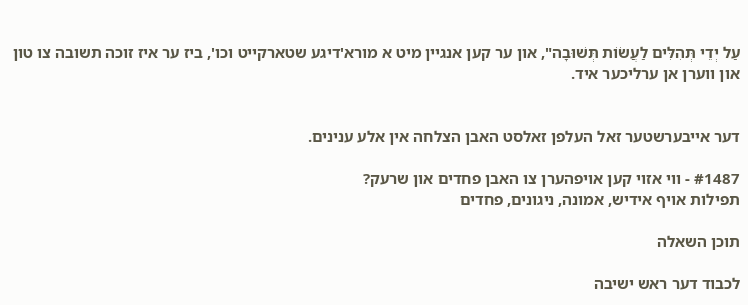עַל יְדֵי תְּהִלִּים לַעֲשׂוֹת תְּשׁוּבָה", און ער קען אנגיין מיט א מורא'דיגע שטארקייט וכו', ביז ער איז זוכה תשובה צו טון און ווערן אן ערליכער איד.


דער אייבערשטער זאל העלפן זאלסט האבן הצלחה אין אלע ענינים.

#1487 - ווי אזוי קען אויפהערן צו האבן פחדים און שרעק?
תפילות אויף אידיש, אמונה, ניגונים, פחדים

תוכן השאלה

לכבוד דער ראש ישיבה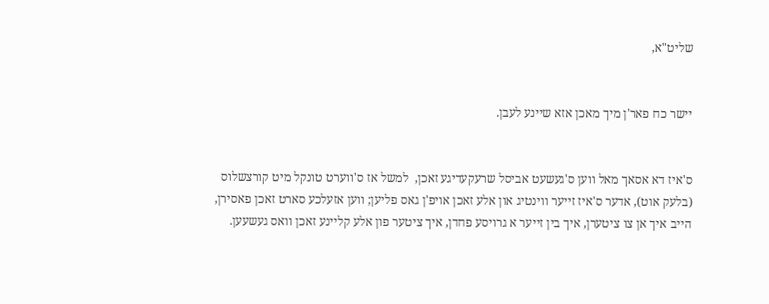שליט"א,


יישר כח פאר'ן מיך מאכן אזא שיינע לעבן.


ס'איז דא אסאך מאל ווען ס'געשעט אביסל שרעקעדיגע זאכן,  למשל אז ס'ווערט טונקל מיט קורצשלוס (בלעק אוט), אדער ס'איז זייער ווינטיג און אלע זאכן אויפ'ן גאס פליען; ווען אזעלכע סארט זאכן פאסירן, הייב איך אן צו ציטערן, איך בין זייער א גרויסע פחדן, איך ציטער פון אלע קליינע זאכן וואס געשעען.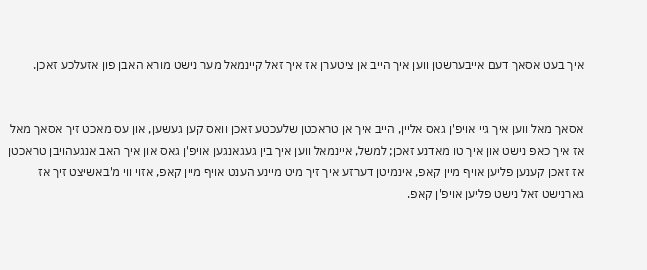איך בעט אסאך דעם אייבערשטן ווען איך הייב אן ציטערן אז איך זאל קיינמאל מער נישט מורא האבן פון אזעלכע זאכן.


אסאך מאל ווען איך גיי אויפ'ן גאס אליין, הייב איך אן טראכטן שלעכטע זאכן וואס קען געשען, און עס מאכט זיך אסאך מאל אז איך כאפ נישט און איך טו מאדנע זאכן; למשל, איינמאל ווען איך בין געגאנגען אויפ'ן גאס און איך האב אנגעהויבן טראכטן אז זאכן קענען פליען אויף מיין קאפ, אינמיטן דערזע איך זיך מיט מיינע הענט אויף מיין קאפ, אזוי ווי מ'באשיצט זיך אז גארנישט זאל נישט פליען אויפ'ן קאפ.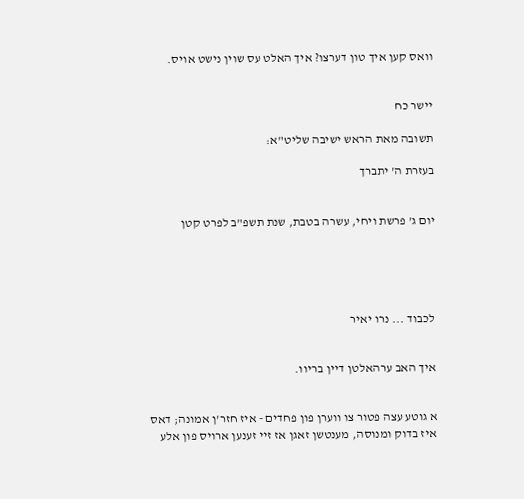וואס קען איך טון דערצו? איך האלט עס שוין נישט אויס.


יישר כח

תשובה מאת הראש ישיבה שליט"א:

בעזרת ה' יתברך


יום ג' פרשת ויחי, עשרה בטבת, שנת תשפ"ב לפרט קטן





לכבוד ... נרו יאיר


איך האב ערהאלטן דיין בריוו.


א גוטע עצה פטור צו ווערן פון פחדים - איז חזר'ן אמונה; דאס איז בדוק ומנוסה, מענטשן זאגן אז זיי זענען ארויס פון אלע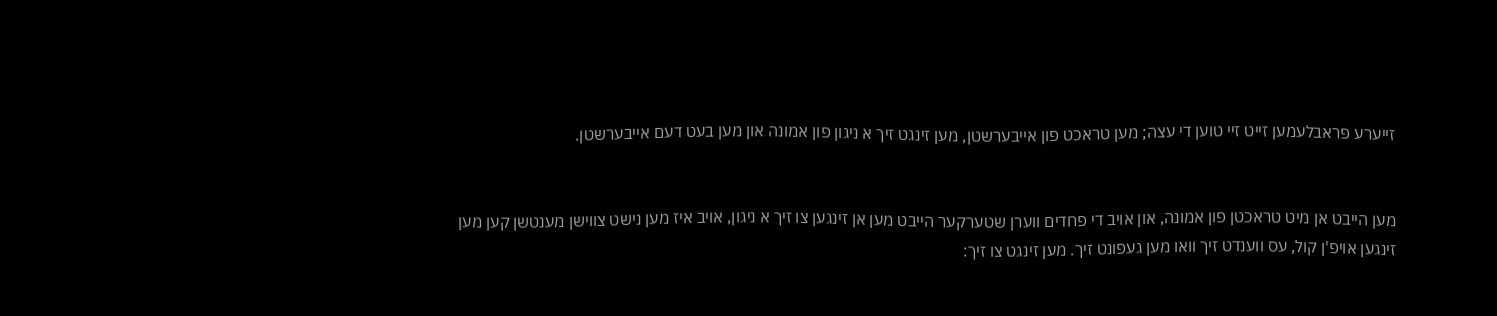זייערע פראבלעמען זייט זיי טוען די עצה; מען טראכט פון אייבערשטן, מען זינגט זיך א ניגון פון אמונה און מען בעט דעם אייבערשטן.


מען הייבט אן מיט טראכטן פון אמונה, און אויב די פחדים ווערן שטערקער הייבט מען אן זינגען צו זיך א ניגון, אויב איז מען נישט צווישן מענטשן קען מען זינגען אויפ'ן קול, עס ווענדט זיך וואו מען געפונט זיך. מען זינגט צו זיך: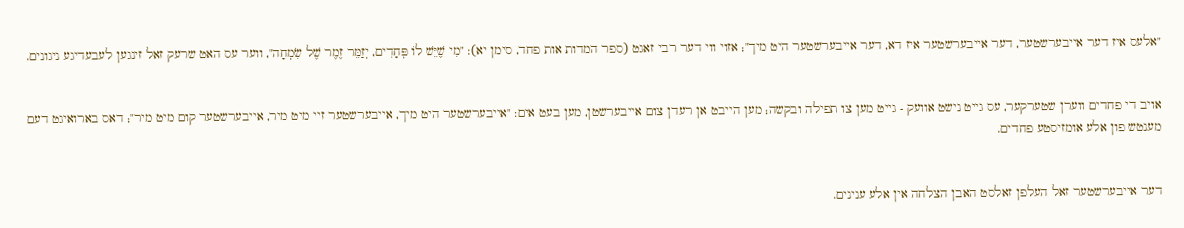"אלעס איז דער אייבערשטער, דער אייבערשטער איז דא, דער אייבערשטער היט מיך"; אזוי ווי דער רבי זאגט (ספר המדות אות פחד, סימן יא): "מִי שֶׁיֵּשׁ לוֹ פְּחָדִים, יְזַמֵּר זֶמֶר שֶׁל שִׂמְחָה", ווער עס האט שרעק זאל זינגען לעבעדיגע ניגונים.


אויב די פחדים ווערן שטערקער, עס גייט נישט אוועק - גייט מען צו תפילה ובקשה; מען הייבט אן רעדן צום אייבערשטן, מען בעט אים: "אייבערשטער היט מיך, אייבערשטער זיי מיט מיר, אייבערשטער קום מיט מיר"; דאס בארואיגט דעם מענטש פון אלע אומזיסטע פחדים.


דער אייבערשטער זאל העלפן זאלסט האבן הצלחה אין אלע ענינים.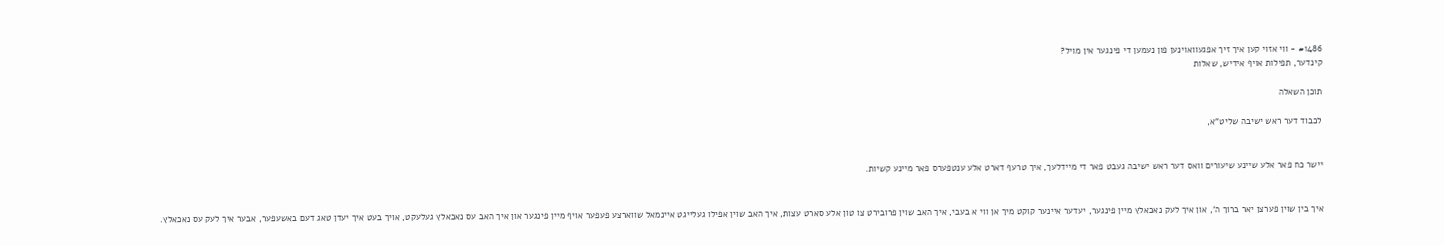#1486 - ווי אזוי קען איך זיך אפגעוואוינען פון נעמען די פינגער אין מויל?
קינדער, תפילות אויף אידיש, שאלות

תוכן השאלה

לכבוד דער ראש ישיבה שליט"א,


יישר כח פאר אלע שיינע שיעורים וואס דער ראש ישיבה געבט פאר די מיידלעך, איך טרעף דארט אלע ענטפערס פאר מיינע קשיות.


איך בין שוין פערצן יאר ברוך ה', און איך לעק נאכאלץ מיין פינגער, יעדער איינער קוקט מיך אן ווי א בעבי, איך האב שוין פרובירט צו טון אלע סארט עצות, איך האב שוין אפילו געלייגט איינמאל שווארצע פעפער אויף מיין פינגער און איך האב עס נאכאלץ געלעקט, אויך בעט איך יעדן טאג דעם באשעפער, אבער איך לעק עס נאכאלץ.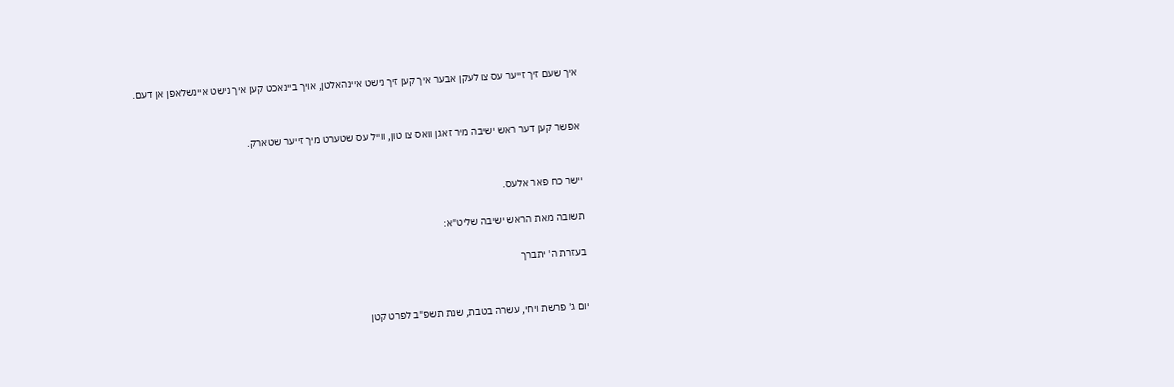איך שעם זיך זייער עס צו לעקן אבער איך קען זיך נישט איינהאלטן, אויך ביינאכט קען איך נישט איינשלאפן אן דעם.


אפשר קען דער ראש ישיבה מיר זאגן וואס צו טון, ווייל עס שטערט מיך זייער שטארק.


יישר כח פאר אלעס.

תשובה מאת הראש ישיבה שליט"א:

בעזרת ה' יתברך


יום ג' פרשת ויחי, עשרה בטבת, שנת תשפ"ב לפרט קטן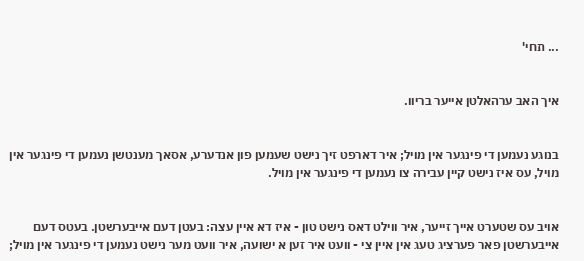... תחי'


איך האב ערהאלטן אייער בריוו.


בנוגע נעמען די פינגער אין מויל; איר דארפט זיך נישט שעמען פון אנדערע, אסאך מענטשן נעמען די פינגער אין מויל, עס איז נישט קיין עבירה צו נעמען די פינגער אין מויל.


אויב עס שטערט אייך זייער, איר ווילט דאס נישט טון - איז דא איין עצה: בעטן דעם אייבערשטן. בעטס דעם אייבערשטן פאר פערציג טעג אין איין צי - וועט איר זען א ישועה, איר וועט מער נישט נעמען די פינגער אין מויל;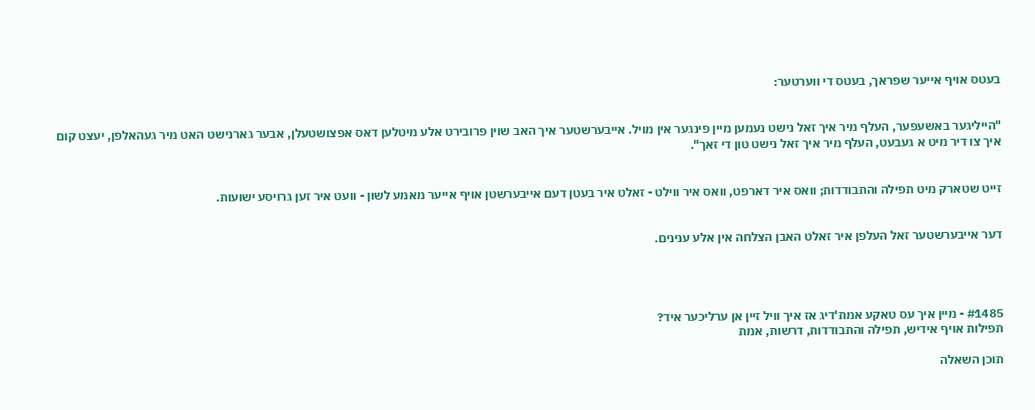בעטס אויף אייער שפראך, בעטס די ווערטער:


"הייליגער באשעפער, העלף מיר איך זאל נישט נעמען מיין פינגער אין מויל. אייבערשטער איך האב שוין פרובירט אלע מיטלען דאס אפצושטעלן, אבער גארנישט האט מיר געהאלפן, יעצט קום איך צו דיר מיט א געבעט, העלף מיר איך זאל נישט טון די זאך".


זייט שטארק מיט תפילה והתבודדות; וואס איר דארפט, וואס איר ווילט - זאלט איר בעטן דעם אייבערשטן אויף אייער מאמע לשון - וועט איר זען גרויסע ישועות.


דער אייבערשטער זאל העלפן איר זאלט האבן הצלחה אין אלע ענינים.




#1485 - מיין איך עס טאקע אמת'דיג אז איך וויל זיין אן ערליכער איד?
תפילות אויף אידיש, תפילה והתבודדות, דרשות, אמת

תוכן השאלה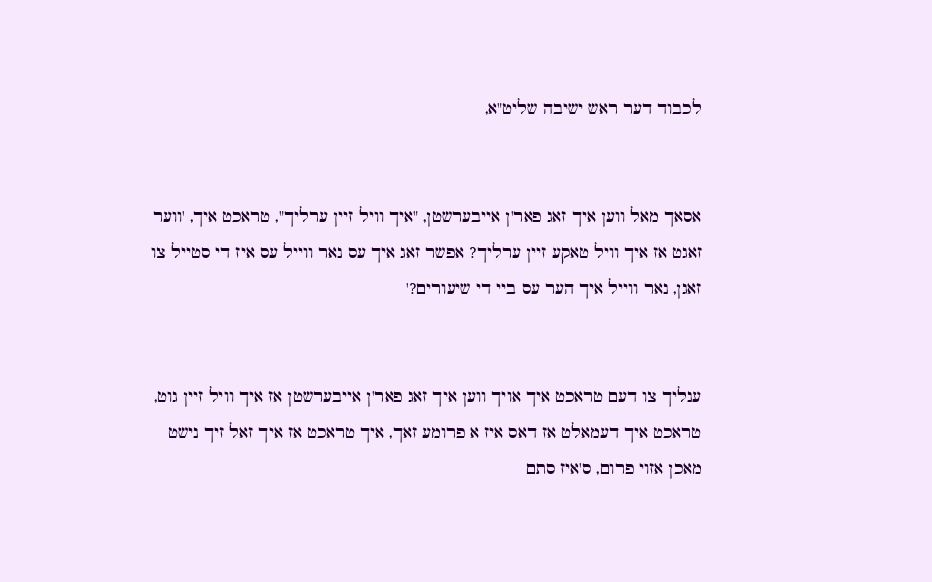לכבוד דער ראש ישיבה שליט"א,


אסאך מאל ווען איך זאג פאר'ן אייבערשטן, "איך וויל זיין ערליך", טראכט איך, 'ווער זאגט אז איך וויל טאקע זיין ערליך? אפשר זאג איך עס נאר ווייל עס איז די סטייל צו זאגן, נאר ווייל איך הער עס ביי די שיעורים?'


ענליך צו דעם טראכט איך אויך ווען איך זאג פאר'ן אייבערשטן אז איך וויל זיין גוט, טראכט איך דעמאלט אז דאס איז א פרומע זאך, איך טראכט אז איך זאל זיך נישט מאכן אזוי פרום, ס'איז סתם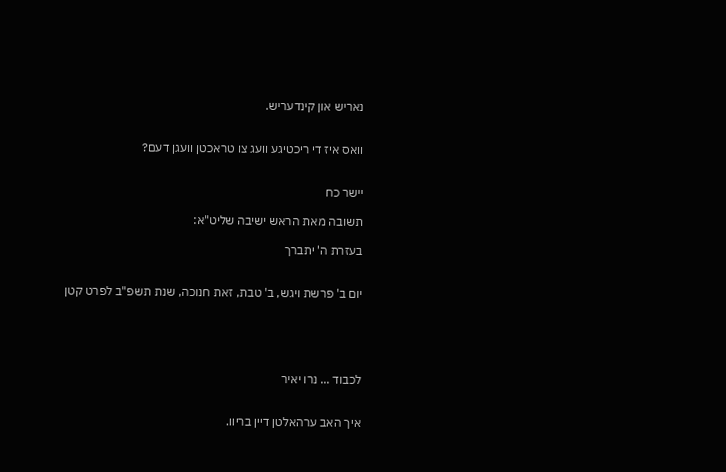נאריש און קינדעריש.


וואס איז די ריכטיגע וועג צו טראכטן וועגן דעם?


יישר כח

תשובה מאת הראש ישיבה שליט"א:

בעזרת ה' יתברך


יום ב' פרשת ויגש, ב' טבת, זאת חנוכה, שנת תשפ"ב לפרט קטן





לכבוד ... נרו יאיר


איך האב ערהאלטן דיין בריוו.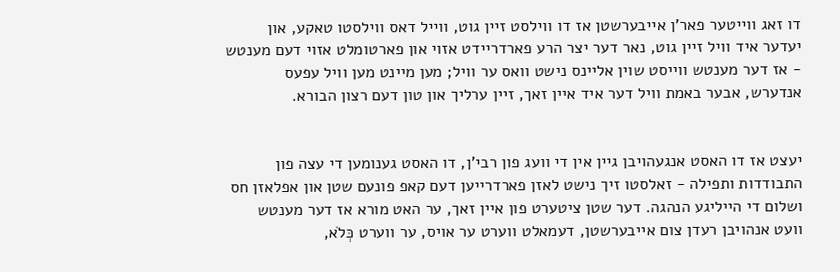דו זאג ווייטער פאר'ן אייבערשטן אז דו ווילסט זיין גוט, ווייל דאס ווילסטו טאקע, און יעדער איד וויל זיין גוט, נאר דער יצר הרע פארדריידט אזוי און פארטומלט אזוי דעם מענטש - אז דער מענטש ווייסט שוין אליינס נישט וואס ער וויל; מען מיינט מען וויל עפעס אנדערש, אבער באמת וויל דער איד איין זאך, זיין ערליך און טון דעם רצון הבורא.


יעצט אז דו האסט אנגעהויבן גיין אין די וועג פון רבי'ן, דו האסט גענומען די עצה פון התבודדות ותפילה - זאלסטו זיך נישט לאזן פארדרייען דעם קאפ פונעם שטן און אפלאזן חס ושלום די הייליגע הנהגה. דער שטן ציטערט פון איין זאך, ער האט מורא אז דער מענטש וועט אנהויבן רעדן צום אייבערשטן, דעמאלט ווערט ער אויס, ער ווערט כְּלֹא,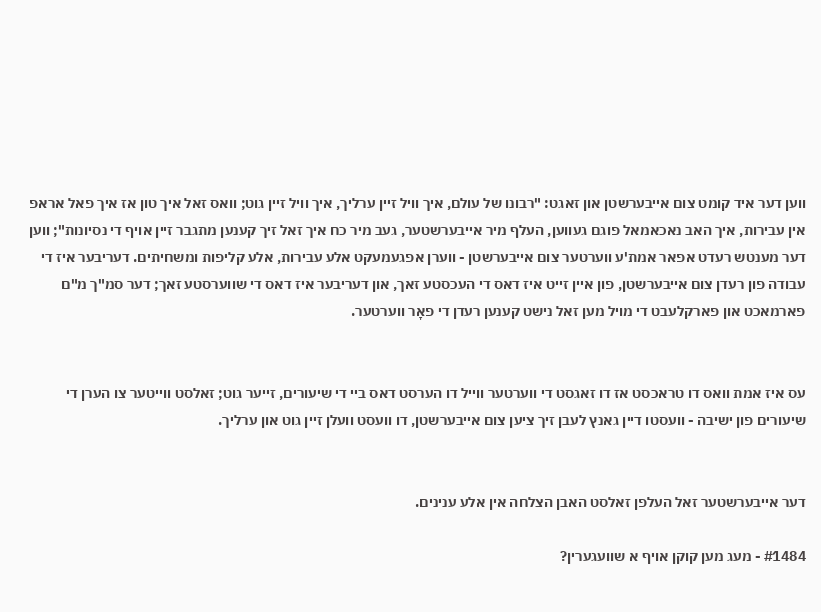ווען דער איד קומט צום אייבערשטן און זאגט: "רבונו של עולם, איך וויל זיין ערליך, איך וויל זיין גוט; וואס זאל איך טון אז איך פאל אראפ אין עבירות, איך האב נאכאמאל פוגם געווען, העלף מיר אייבערשטער, געב מיר כח איך זאל זיך קענען מתגבר זיין אויף די נסיונות"; ווען דער מענטש רעדט אפאר אמת'ע ווערטער צום אייבערשטן - ווערן אפגעמעקט אלע עבירות, אלע קליפות ומשחיתים. דעריבער איז די עבודה פון רעדן צום אייבערשטן, פון איין זייט איז דאס די העכסטע זאך, און דעריבער איז דאס די שווערסטע זאך; דער סמ"ך מ"ם פארמאכט און פארקלעבט די מויל מען זאל נישט קענען רעדן די פאָר ווערטער.


עס איז אמת וואס דו טראכסט אז דו זאגסט די ווערטער ווייל דו הערסט דאס ביי די שיעורים, זייער גוט; זאלסט ווייטער צו הערן די שיעורים פון ישיבה - וועסטו דיין גאנץ לעבן זיך ציען צום אייבערשטן, דו וועסט וועלן זיין גוט און ערליך.


דער אייבערשטער זאל העלפן זאלסט האבן הצלחה אין אלע ענינים.

#1484 - מעג מען קוקן אויף א שוועגערין?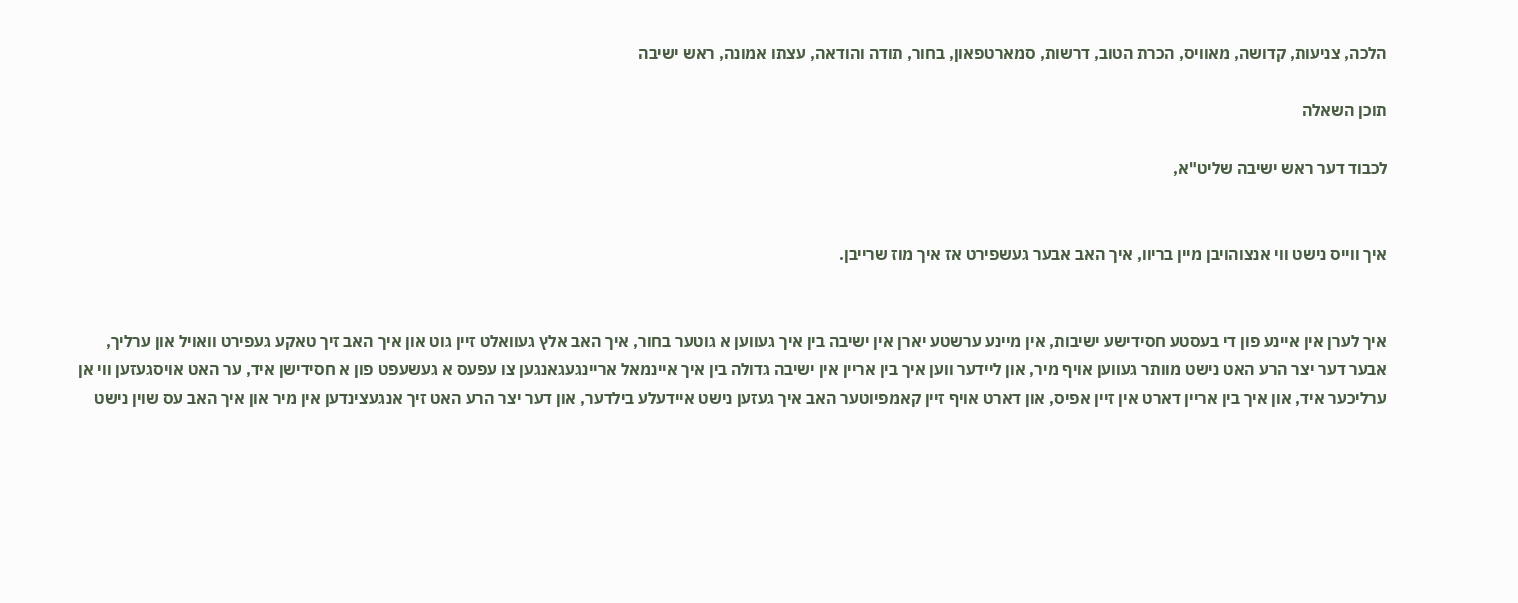הלכה, צניעות, קדושה, מאוויס, הכרת הטוב, דרשות, סמארטפאון, בחור, תודה והודאה, עצתו אמונה, ראש ישיבה

תוכן השאלה

לכבוד דער ראש ישיבה שליט"א,


איך ווייס נישט ווי אנצוהויבן מיין בריוו, איך האב אבער געשפירט אז איך מוז שרייבן.


איך לערן אין איינע פון די בעסטע חסידישע ישיבות, אין מיינע ערשטע יארן אין ישיבה בין איך געווען א גוטער בחור, איך האב אלץ געוואלט זיין גוט און איך האב זיך טאקע געפירט וואויל און ערליך, אבער דער יצר הרע האט נישט מוותר געווען אויף מיר, און ליידער ווען איך בין אריין אין ישיבה גדולה בין איך איינמאל אריינגעגאנגען צו עפעס א געשעפט פון א חסידישן איד, ער האט אויסגעזען ווי אן ערליכער איד, און איך בין אריין דארט אין זיין אפיס, און דארט אויף זיין קאמפיוטער האב איך געזען נישט איידעלע בילדער, און דער יצר הרע האט זיך אנגעצינדען אין מיר און איך האב עס שוין נישט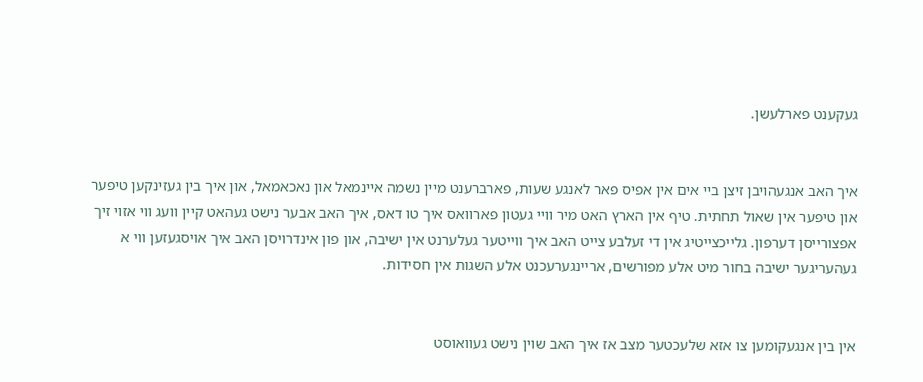געקענט פארלעשן.


איך האב אנגעהויבן זיצן ביי אים אין אפיס פאר לאנגע שעות, פארברענט מיין נשמה איינמאל און נאכאמאל, און איך בין געזינקען טיפער און טיפער אין שאול תחתית. טיף אין הארץ האט מיר וויי געטון פארוואס איך טו דאס, איך האב אבער נישט געהאט קיין וועג ווי אזוי זיך אפצורייסן דערפון. גלייכצייטיג אין די זעלבע צייט האב איך ווייטער געלערנט אין ישיבה, און פון אינדרויסן האב איך אויסגעזען ווי א געהעריגער ישיבה בחור מיט אלע מפורשים, אריינגערעכנט אלע השגות אין חסידות.


אין בין אנגעקומען צו אזא שלעכטער מצב אז איך האב שוין נישט געוואוסט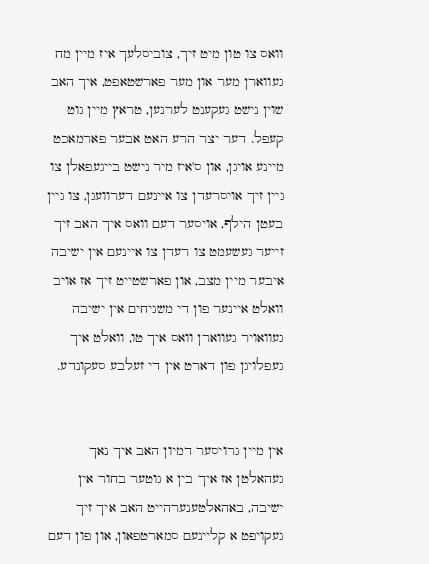וואס צו טון מיט זיך, צוביסלעך איז מיין מח געווארן מער און מער פארשטאפט, איך האב שוין נישט געקענט לערנען, טראץ מיין גוט קעפל. דער יצר הרע האט אבער פארמאכט מיינע אויגן, און ס'איז מיר נישט בייגעפאלן צו גיין זיך אויסרעדן צו איינעם דערוועגן, צו גיין בעטן הילף, אויסער דעם וואס איך האב זיך זייער געשעמט צו רעדן צו איינעם אין ישיבה איבער מיין מצב, און פארשטייט זיך אז אויב וואלט איינער פון די משגיחים אין ישיבה געוואויר געווארן וואס איך טו, וואלט איך געפלויגן פון דארט אין די זעלבע סעקונדע.


אין מיין גרויסער דמיון האב איך נאך געהאלטן אז איך בין א גוטער בחור אין ישיבה, באהאלטענערהייט האב איך זיך געקויפט א קליינעם סמארטפאון, און פון דעם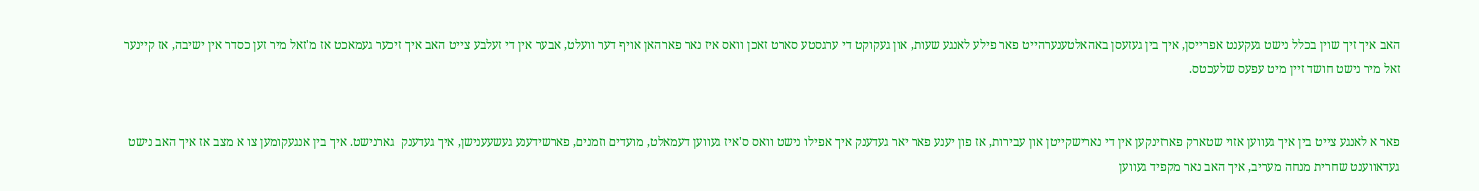האב איך זיך שוין בכלל נישט געקענט אפרייסן, איך בין געזעסן באהאלטענערהייט פאר פילע לאנגע שעות, און געקוקט די ערגסטע סארט זאכן וואס איז נאר פארהאן אויף דער וועלט, אבער אין די זעלבע צייט האב איך זיכער געמאכט אז מ'זאל מיר זען כסדר אין ישיבה, אז קיינער זאל מיר נישט חושד זיין מיט עפעס שלעכטס.


פאר א לאנגע צייט בין איך געווען אזוי שטארק פארזינקען אין די נארישקייטן און עבירות, אז פון יענע פאר יאר געדענק איך אפילו נישט וואס ס'איז געווען דעמאלט, מועדים וזמנים, פארשידענע געשעענישן, איך געדענק  גארנישט. איך בין אנגעקומען צו א מצב אז איך האב נישט געדאווענט שחרית מנחה מעריב, איך האב נאר מקפיד געווען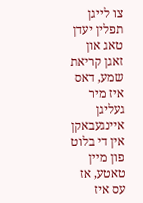צו לייגן תפלין יעדן טאג און זאגן קריאת שמע, דאס איז מיר געליגן איינגעבאקן אין די בלוט פון מיין טאטע, אז עס איז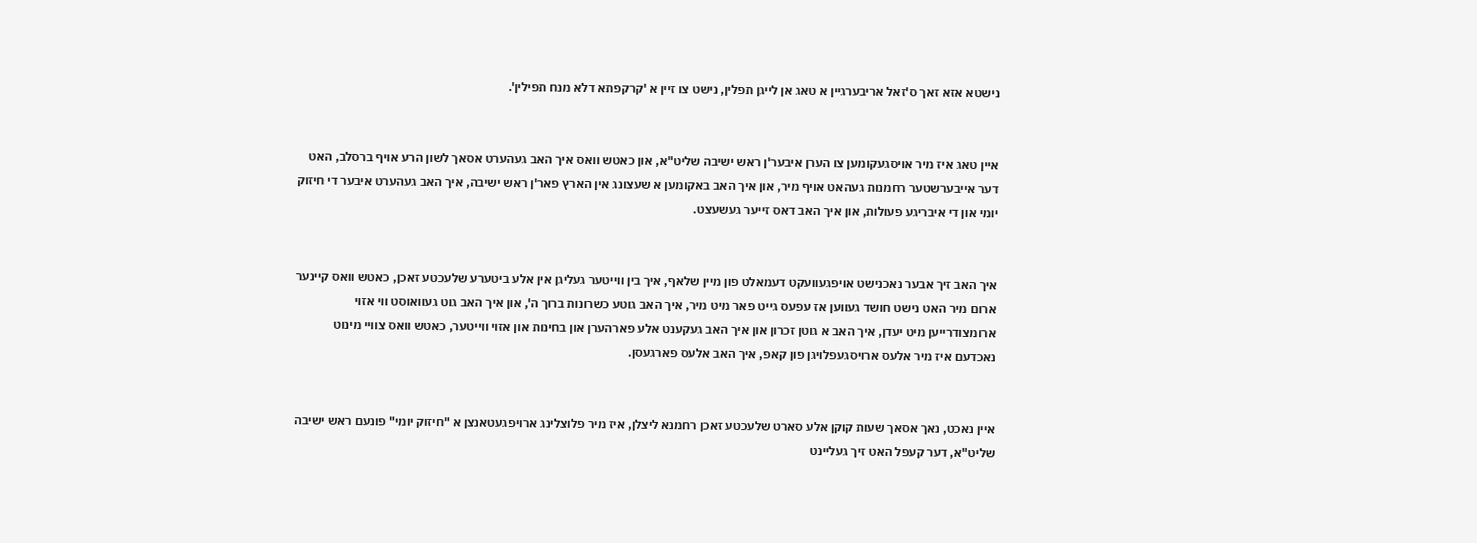נישטא אזא זאך ס'זאל אריבערגיין א טאג אן לייגן תפלין, נישט צו זיין א 'קרקפתא דלא מנח תפילין'.


איין טאג איז מיר אויסגעקומען צו הערן איבער'ן ראש ישיבה שליט"א, און כאטש וואס איך האב געהערט אסאך לשון הרע אויף ברסלב, האט דער אייבערשטער רחמנות געהאט אויף מיר, און איך האב באקומען א שעצונג אין הארץ פאר'ן ראש ישיבה, איך האב געהערט איבער די חיזוק יומי און די איבריגע פעולות, און איך האב דאס זייער געשעצט.


איך האב זיך אבער נאכנישט אויפגעוועקט דעמאלט פון מיין שלאף, איך בין ווייטער געליגן אין אלע ביטערע שלעכטע זאכן, כאטש וואס קיינער ארום מיר האט נישט חושד געווען אז עפעס גייט פאר מיט מיר, איך האב גוטע כשרונות ברוך ה', און איך האב גוט געוואוסט ווי אזוי ארומצודרייען מיט יעדן, איך האב א גוטן זכרון און איך האב געקענט אלע פארהערן און בחינות און אזוי ווייטער, כאטש וואס צוויי מינוט נאכדעם איז מיר אלעס ארויסגעפלויגן פון קאפ, איך האב אלעס פארגעסן.


איין נאכט, נאך אסאך שעות קוקן אלע סארט שלעכטע זאכן רחמנא ליצלן, איז מיר פלוצלינג ארויפגעטאנצן א "חיזוק יומי" פונעם ראש ישיבה שליט"א, דער קעפל האט זיך געליינט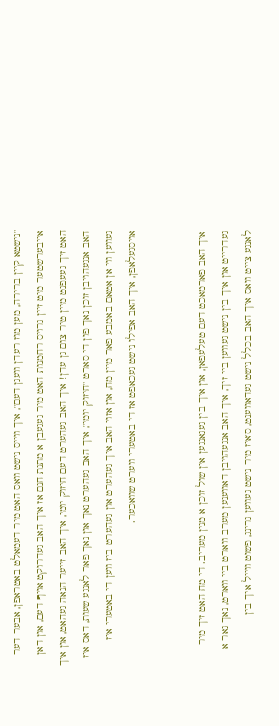"נישטא קיין ברירה, מען מוז רעדן וועגן דעם", איך ווייס נישט וואס האט מיר דעמאלט באטראפן, אבער דער אייבערשטער מיט זיין גרויס רחמנות האט מיר געגעבן א מתנת חנם אז איך האב געדרוקט אויף דעם, און דאן האט זיך געעפנט מיין טיר צום גן עדן! איך האב געהערט דעם חיזוק יומי, איך האב זייער הנאה געהאט, און איך האב אנגעהויבן זוכן נאך פון די סארט "חיזוק יומי", איך האב געהערט נאך און נאך פאר לאנגע שעות, דאס איז געווען ווי אן אטאם באמבע פאר מיין מח, און אזוי האב איך געהערט און געהערט ביז ווען די באטערי איז אויסגעלאפן, איך האב אפילו נישט געכאפט אז די באטערי ווערט שוואכער.


איך האב פארמאכט דעם טעלעפאן, און איך בין געגאנגען אין שול זוכן א מנין מעריב. די מח האט זיך מיר געדרייט און איך בין נישט געווען ביי זיך, איך האב אנגעהויבן דאווענען מערב ווארט ביי ווארט, נאך גאר א לאנגע צייט וואס איך האב בכלל נישט געדאווענט, ס'איז מיר נישט געווען גרינג, פשוט ווייל איך בין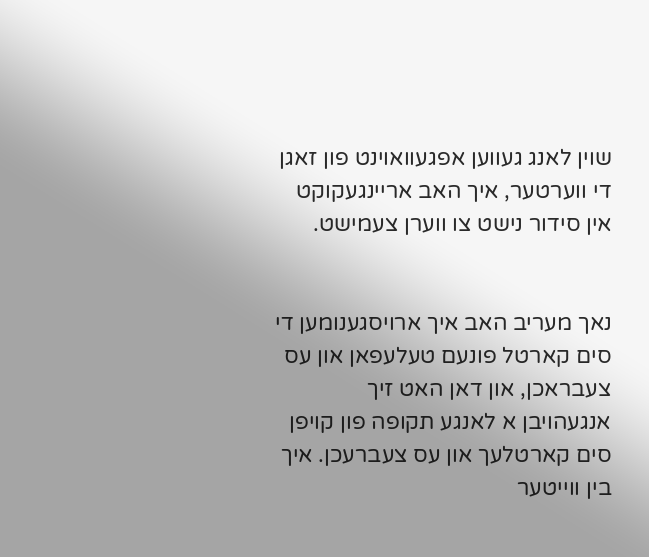שוין לאנג געווען אפגעוואוינט פון זאגן די ווערטער, איך האב אריינגעקוקט אין סידור נישט צו ווערן צעמישט.


נאך מעריב האב איך ארויסגענומען די סים קארטל פונעם טעלעפאן און עס צעבראכן, און דאן האט זיך אנגעהויבן א לאנגע תקופה פון קויפן סים קארטלעך און עס צעברעכן. איך בין ווייטער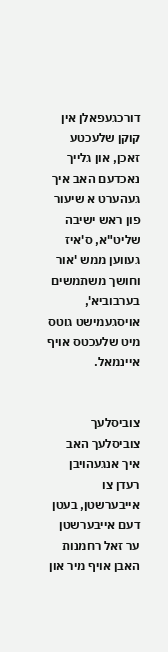דורכגעפאלן אין קוקן שלעכטע זאכן, און גלייך נאכדעם האב איך געהערט א שיעור פון ראש ישיבה שליט"א, ס'איז געווען ממש 'אור וחושך משתמשים בערבוביא', אויסגעמישט גוטס מיט שלעכטס אויף איינמאל.


צוביסלעך צוביסלעך האב איך אנגעהויבן רעדן צו אייבערשטן, בעטן דעם אייבערשטן ער זאל רחמנות האבן אויף מיר און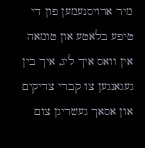מיר ארויסנעמען פון די טיפע בלאטע און טומאה אין וואס איך ליג, איך בין געגאנגען צו קברי צדיקים און אסאך געשריגן צום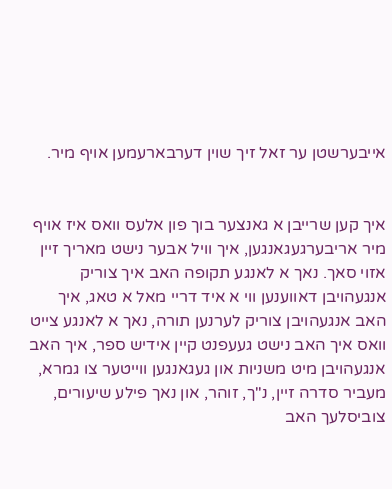אייבערשטן ער זאל זיך שוין דערבארעמען אויף מיר.


איך קען שרייבן א גאנצער בוך פון אלעס וואס איז אויף מיר אריבערגעגאנגען, איך וויל אבער נישט מאריך זיין אזוי סאך. נאך א לאנגע תקופה האב איך צוריק אנגעהויבן דאווענען ווי א איד דריי מאל א טאג, איך האב אנגעהויבן צוריק לערנען תורה, נאך א לאנגע צייט וואס איך האב נישט געעפנט קיין אידיש ספר, איך האב אנגעהויבן מיט משניות און געגאנגען ווייטער צו גמרא, מעביר סדרה זיין, נ"ך, זוהר, און נאך פילע שיעורים, צוביסלעך האב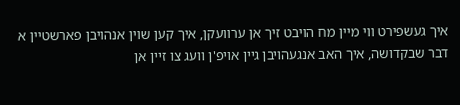איך געשפירט ווי מיין מח הויבט זיך אן ערוועקן, איך קען שוין אנהויבן פארשטיין א דבר שבקדושה, איך האב אנגעהויבן גיין אויפ'ן וועג צו זיין אן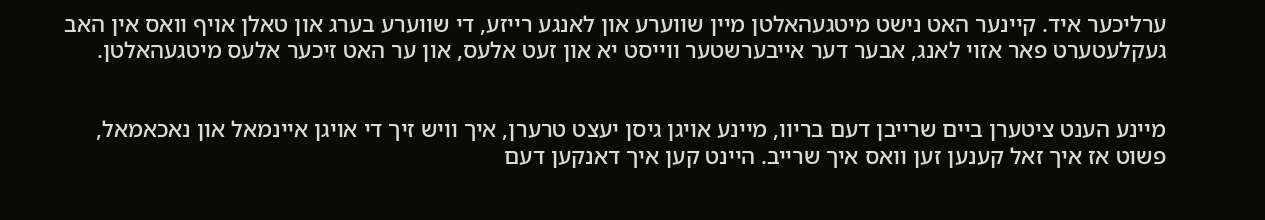ערליכער איד. קיינער האט נישט מיטגעהאלטן מיין שווערע און לאנגע רייזע, די שווערע בערג און טאלן אויף וואס אין האב געקלעטערט פאר אזוי לאנג, אבער דער אייבערשטער ווייסט יא און זעט אלעס, און ער האט זיכער אלעס מיטגעהאלטן.


מיינע הענט ציטערן ביים שרייבן דעם בריוו, מיינע אויגן גיסן יעצט טרערן, איך וויש זיך די אויגן איינמאל און נאכאמאל, פשוט אז איך זאל קענען זען וואס איך שרייב. היינט קען איך דאנקען דעם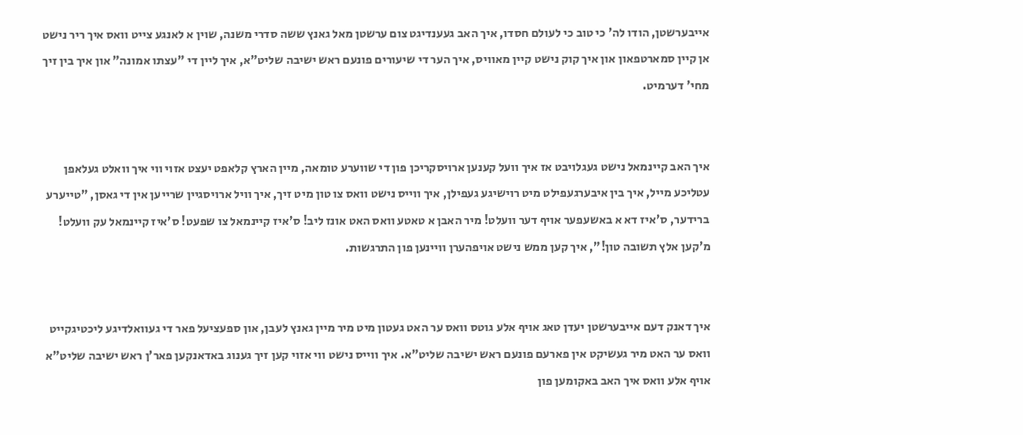אייבערשטן, הודו לה' כי טוב כי לעולם חסדו, איך האב געענדיגט צום ערשטן מאל גאנץ ששה סדרי משנה, שוין א לאנגע צייט וואס איך ריר נישט אן קיין סמארטפאון און איך קוק נישט קיין מאוויס, איך הער די שיעורים פונעם ראש ישיבה שליט"א, איך ליין די "עצתו אמונה" און איך בין זיך מחי' דערמיט.


איך האב קיינמאל נישט געגלויבט אז איך וועל קענען ארויסקריכן פון די שווערע טומאה, מיין הארץ קלאפט יעצט אזוי ווי איך וואלט געלאפן עטליכע מייל, איך בין איבערגעפילט מיט רוישיגע געפילן, איך ווייס נישט וואס צו טון מיט זיך, איך וויל ארויסגיין שרייען אין די גאסן, "טייערע ברידער, ס'איז דא א באשעפער אויף דער וועלט! מיר האבן א טאטע וואס האט אונז ליב! ס'איז קיינמאל צו שפעט! ס'איז קיינמאל עק וועלט! מ'קען אלץ תשובה טון!", איך קען ממש נישט אויפהערן וויינען פון התרגשות.


איך דאנק דעם אייבערשטן יעדן טאג אויף אלע גוטס וואס ער האט געטון מיט מיר מיין גאנץ לעבן, און ספעציעל פאר די געוואלדיגע ליכטיגקייט וואס ער האט מיר געשיקט אין פארעם פונעם ראש ישיבה שליט"א. איך ווייס נישט ווי אזוי קען זיך גענוג באדאנקען פאר'ן ראש ישיבה שליט"א אויף אלע וואס איך האב באקומען פון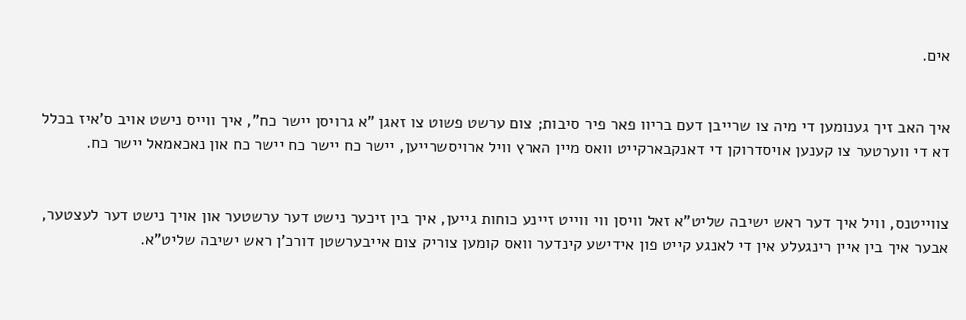אים.


איך האב זיך גענומען די מיה צו שרייבן דעם בריוו פאר פיר סיבות; צום ערשט פשוט צו זאגן "א גרויסן יישר כח", איך ווייס נישט אויב ס'איז בכלל דא די ווערטער צו קענען אויסדרוקן די דאנקבארקייט וואס מיין הארץ וויל ארויסשרייען, יישר כח יישר כח יישר כח און נאכאמאל יישר כח.


צווייטנס, וויל איך דער ראש ישיבה שליט"א זאל וויסן ווי ווייט זיינע כוחות גייען, איך בין זיכער נישט דער ערשטער און אויך נישט דער לעצטער, אבער איך בין איין רינגעלע אין די לאנגע קייט פון אידישע קינדער וואס קומען צוריק צום אייבערשטן דורכ'ן ראש ישיבה שליט"א.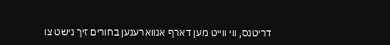דריטנס, ווי ווייט מען דארף אנווארענען בחורים זיך נישט צו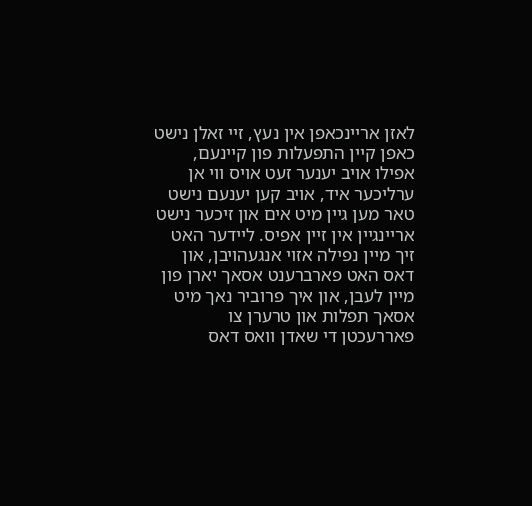לאזן אריינכאפן אין נעץ, זיי זאלן נישט כאפן קיין התפעלות פון קיינעם, אפילו אויב יענער זעט אויס ווי אן ערליכער איד, אויב קען יענעם נישט טאר מען גיין מיט אים און זיכער נישט אריינגיין אין זיין אפיס. ליידער האט זיך מיין נפילה אזוי אנגעהויבן, און דאס האט פארברענט אסאך יארן פון מיין לעבן, און איך פרוביר נאך מיט אסאך תפלות און טרערן צו פאררעכטן די שאדן וואס דאס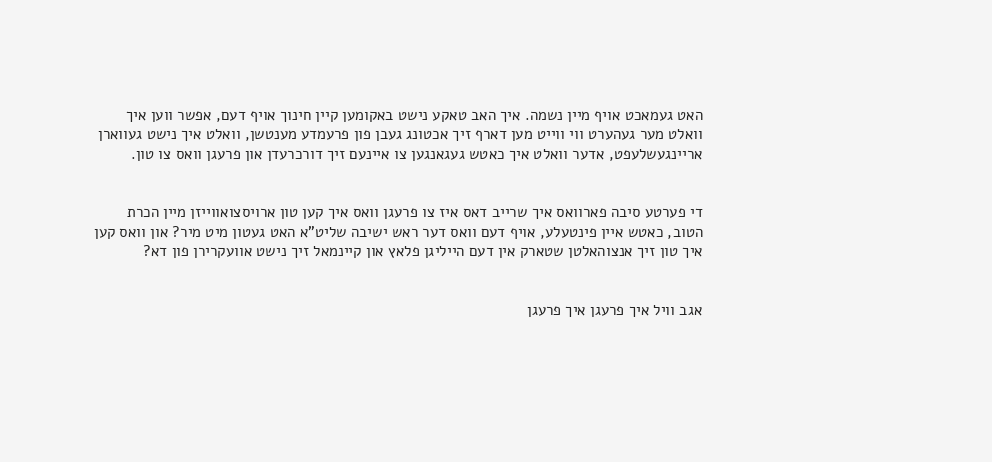האט געמאכט אויף מיין נשמה. איך האב טאקע נישט באקומען קיין חינוך אויף דעם, אפשר ווען איך וואלט מער געהערט ווי ווייט מען דארף זיך אכטונג געבן פון פרעמדע מענטשן, וואלט איך נישט געווארן אריינגעשלעפט, אדער וואלט איך כאטש געגאנגען צו איינעם זיך דורכרעדן און פרעגן וואס צו טון.


די פערטע סיבה פארוואס איך שרייב דאס איז צו פרעגן וואס איך קען טון ארויסצואווייזן מיין הכרת הטוב, כאטש איין פינטעלע, אויף דעם וואס דער ראש ישיבה שליט"א האט געטון מיט מיר? און וואס קען איך טון זיך אנצוהאלטן שטארק אין דעם הייליגן פלאץ און קיינמאל זיך נישט אוועקרירן פון דא?


אגב וויל איך פרעגן איך פרעגן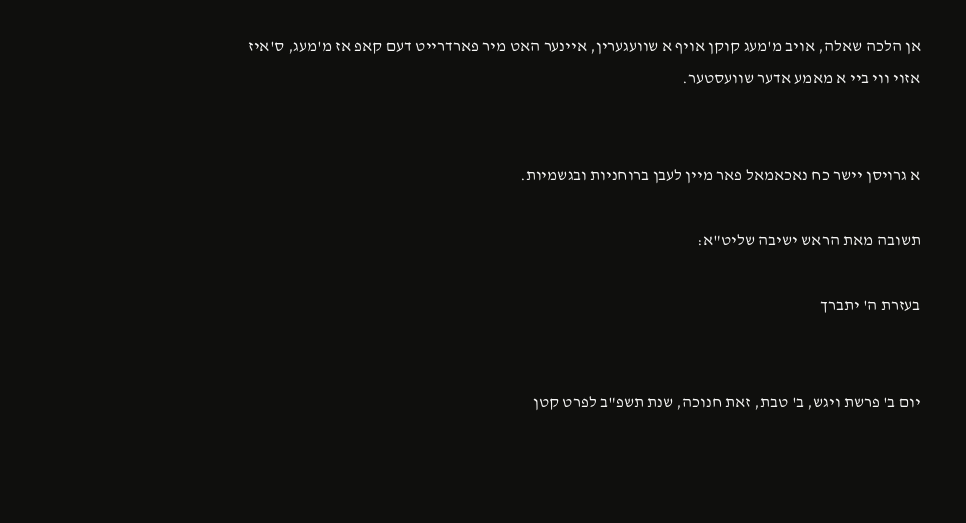אן הלכה שאלה, אויב מ'מעג קוקן אויף א שוועגערין, איינער האט מיר פארדרייט דעם קאפ אז מ'מעג, ס'איז אזוי ווי ביי א מאמע אדער שוועסטער.


א גרויסן יישר כח נאכאמאל פאר מיין לעבן ברוחניות ובגשמיות.

תשובה מאת הראש ישיבה שליט"א:

בעזרת ה' יתברך


יום ב' פרשת ויגש, ב' טבת, זאת חנוכה, שנת תשפ"ב לפרט קטן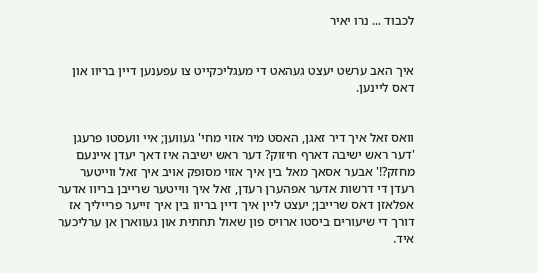לכבוד ... נרו יאיר


איך האב ערשט יעצט געהאט די מעגליכקייט צו עפענען דיין בריוו און דאס ליינען.


וואס זאל איך דיר זאגן, האסט מיר אזוי מחי' געווען; איי וועסטו פרעגן 'דער ראש ישיבה דארף חיזוק? דער ראש ישיבה איז דאך יעדן איינעם מחזק?!' אבער אסאך מאל בין איך אזוי מסופק אויב איך זאל ווייטער רעדן די דרשות אדער אפהערן רעדן, זאל איך ווייטער שרייבן בריוו אדער אפלאזן דאס שרייבן; יעצט ליין איך דיין בריוו בין איך זייער פרייליך אז דורך די שיעורים ביסטו ארויס פון שאול תחתית און געווארן אן ערליכער איד.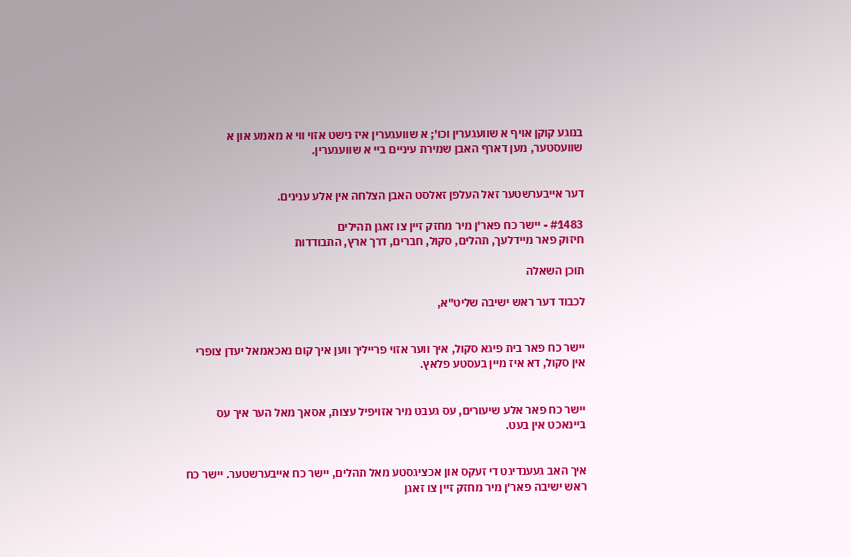בנוגע קוקן אויף א שוועגערין וכו'; א שוועגערין איז נישט אזוי ווי א מאמע און א שוועסטער, מען דארף האבן שמירת עיניים ביי א שוועגערין.


דער אייבערשטער זאל העלפן זאלסט האבן הצלחה אין אלע ענינים.

#1483 - יישר כח פאר'ן מיר מחזק זיין צו זאגן תהילים
חיזוק פאר מיידלעך, תהלים, סקול, חברים, דרך ארץ, התבודדות

תוכן השאלה

לכבוד דער ראש ישיבה שליט"א,


יישר כח פאר בית פיגא סקול, איך ווער אזוי פרייליך ווען איך קום נאכאמאל יעדן צופרי אין סקול, דא איז מיין בעסטע פלאץ.


יישר כח פאר אלע שיעורים, עס געבט מיר אזויפיל עצות, אסאך מאל הער איך עס ביינאכט אין בעט.


איך האב געענדיגט די זעקס און אכציגסטע מאל תהלים, יישר כח אייבערשטער. יישר כח ראש ישיבה פאר'ן מיר מחזק זיין צו זאגן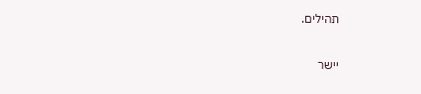תהילים.


יישר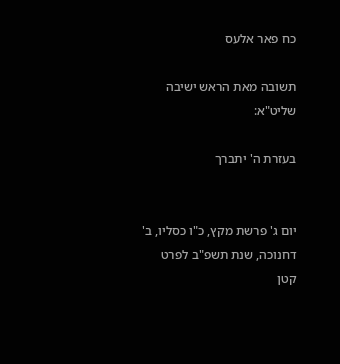כח פאר אלעס

תשובה מאת הראש ישיבה שליט"א:

בעזרת ה' יתברך


יום ג' פרשת מקץ, כ"ו כסליו, ב' דחנוכה, שנת תשפ"ב לפרט קטן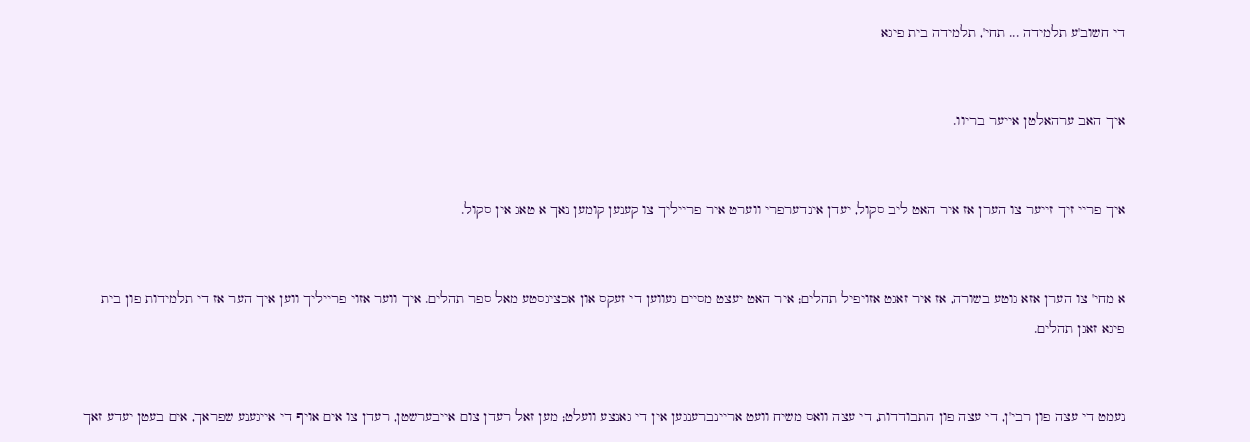די חשוב'ע תלמידה ... תחי', תלמידה בית פיגא


איך האב ערהאלטן אייער בריוו.


איך פריי זיך זייער צו הערן אז איר האט ליב סקול, יעדן אינדערפרי ווערט איר פרייליך צו קענען קומען נאך א טאג אין סקול.


א מחי' צו הערן אזא גוטע בשורה, אז איר זאגט אזויפיל תהלים; איר האט יעצט מסיים געווען די זעקס און אכציגסטע מאל ספר תהלים. איך ווער אזוי פרייליך ווען איך הער אז די תלמידות פון בית פיגא זאגן תהלים.


נעמט די עצה פון רבי'ן, די עצה פון התבודדות, די עצה וואס משיח וועט אריינברענגען אין די גאנצע וועלט; מען זאל רעדן צום אייבערשטן, רעדן צו אים אויף די אייגענע שפראך, אים בעטן יעדע זאך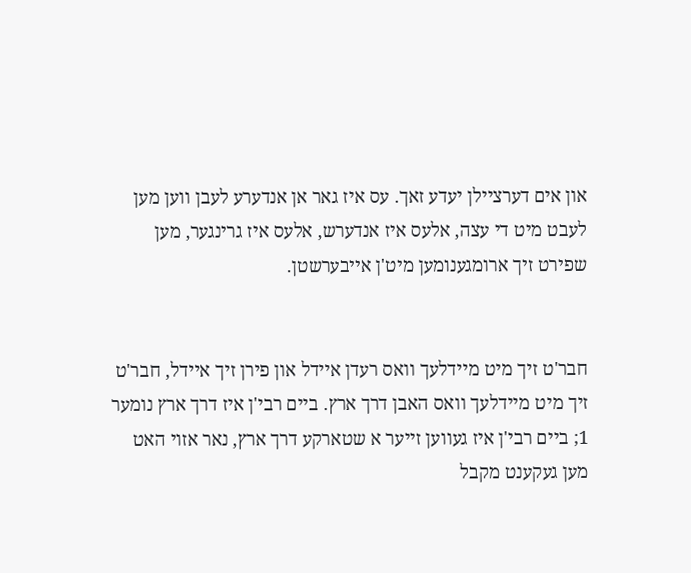און אים דערציילן יעדע זאך. עס איז גאר אן אנדערע לעבן ווען מען לעבט מיט די עצה, אלעס איז אנדערש, אלעס איז גרינגער, מען שפירט זיך ארומגענומען מיט'ן אייבערשטן.


חבר'ט זיך מיט מיידלעך וואס רעדן איידל און פירן זיך איידל, חבר'ט זיך מיט מיידלעך וואס האבן דרך ארץ. ביים רבי'ן איז דרך ארץ נומער 1; ביים רבי'ן איז געווען זייער א שטארקע דרך ארץ, נאר אזוי האט מען געקענט מקבל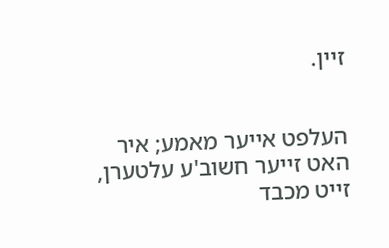זיין.


העלפט אייער מאמע; איר האט זייער חשוב'ע עלטערן, זייט מכבד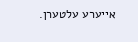אייערע עלטערן.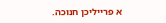א פרייליכן חנוכה.